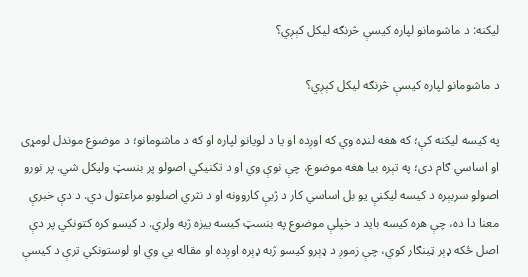لیکنه: د ماشومانو لپاره کيسې څرنګه ليکل کېږي؟

د ماشومانو لپاره کيسې څرنګه ليکل کېږي؟

په کيسه ليکنه کې؛ که هغه لنډه وي که اوږده او يا د لویانو لپاره او که د ماشومانو؛ د موضوع موندل لومړی او اساسي ګام دی؛ په تېره بيا هغه موضوع، چې نوې وي او د تکنيکي اصولو پر بنسټ وليکل شي. پر نورو اصولو سربېره د کيسه ليکنې يو بل اساسي کار د ژبې کاروونه او د نثري اصلوبو مراعتول دي. د دې خبرې معنا دا ده، چې هره کيسه بايد د خپلې موضوع په بنسټ کيسه ييزه ژبه ولري. د کيسو کره کتونکي پر دې اصل ځکه ډېر ټينګار کوي، چې زموږ د ډېرو کيسو ژبه ډېره اوږده او مقاله يي وي او لوستونکي ترې د کيسې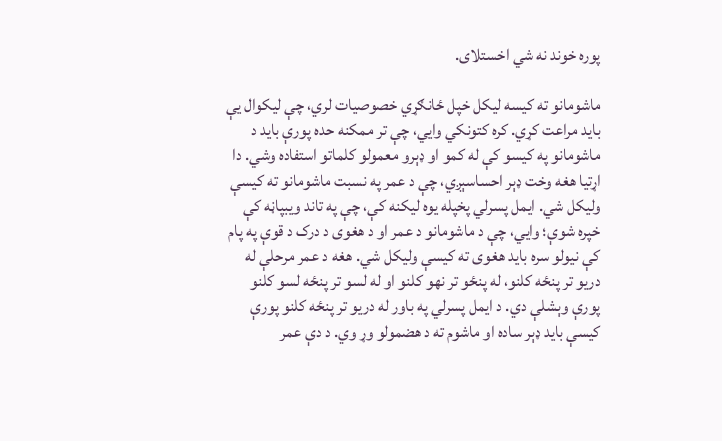پوره خوند نه شي اخستلای.

ماشومانو ته کيسه ليکل خپل ځانګړي خصوصیات لري، چې ليکوال يې بايد مراعت کړي. کره کتونکي وايي، چې تر ممکنه حده پورې بايد د ماشومانو په کيسو کې له کمو او ډېرو معمولو کلماتو استفاده وشي. دا اړتيا هغه وخت ډېر احساسېږي، چې د عمر په نسبت ماشومانو ته کيسې وليکل شي. ايمل پسرلي پخپله يوه ليکنه کې، چې په تاند ويبپاڼه کې خپره شوې؛ وايي، چې د ماشومانو د عمر او د هغوی د درک د قوې په پام کې نيولو سره بايد هغوی ته کيسې وليکل شي. هغه د عمر مرحلې له دريو تر پنځه کلنو، له پنځو تر نهو کلنو او له لسو تر پنځه لسو کلنو پورې وېشلې دي. د ايمل پسرلي په باور له دريو تر پنځه کلنو پورې کيسې بايد ډېر ساده او ماشوم ته د هضمولو وړ وي. د دې عمر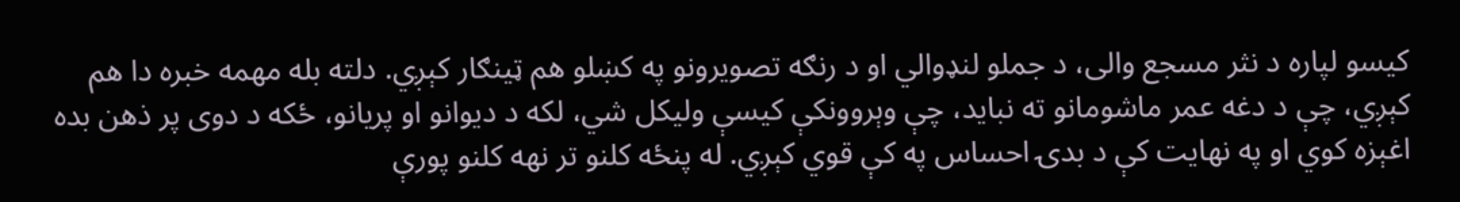کيسو لپاره د نثر مسجع والی، د جملو لنډوالي او د رنګه تصويرونو په کښلو هم ټينګار کېږي. دلته بله مهمه خبره دا هم کېږي، چې د دغه عمر ماشومانو ته نباید، چې وېروونکې کيسې ولیکل شي، لکه د ديوانو او پریانو، ځکه د دوی پر ذهن بده اغېزه کوي او په نهایت کې د بدۍ احساس په کې قوي کېږي. له پنځه کلنو تر نهه کلنو پورې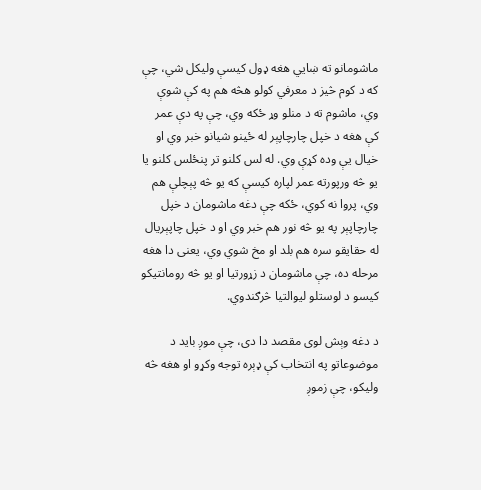ماشومانو ته ښايي هغه ډول کيسې وليکل شي، چې که د کوم څيز د معرفي کولو هڅه هم په کې شوې وي، ماشوم ته د منلو وړ ځکه وي، چې په دې عمر کې هغه د خپل چارچاپېر له ځينو شيانو خبر وي او خيال يې وده کړې وي. له لس کلنو تر پنځلس کلنو يا يو څه ورپورته عمر لپاره کيسې که يو څه پېچلې هم وي، پروا نه کوي، ځکه چې دغه ماشومان د خپل چارچاپېر په يو څه نور هم خبر وي او د خپل چاپېریال له حقايقو سره هم بلد او مخ شوي وي، يعنی دا هغه مرحله ده، چې ماشومان د زړورتيا او يو څه رومانتيکو کیسو د لوستلو ليوالتيا څرګندوي.

د دغه وېش لوی مقصد دا دی، چې موږ بايد د موضوعاتو په انتخاب کې ډېره توجه وکړو او هغه څه وليکو، چې زموږ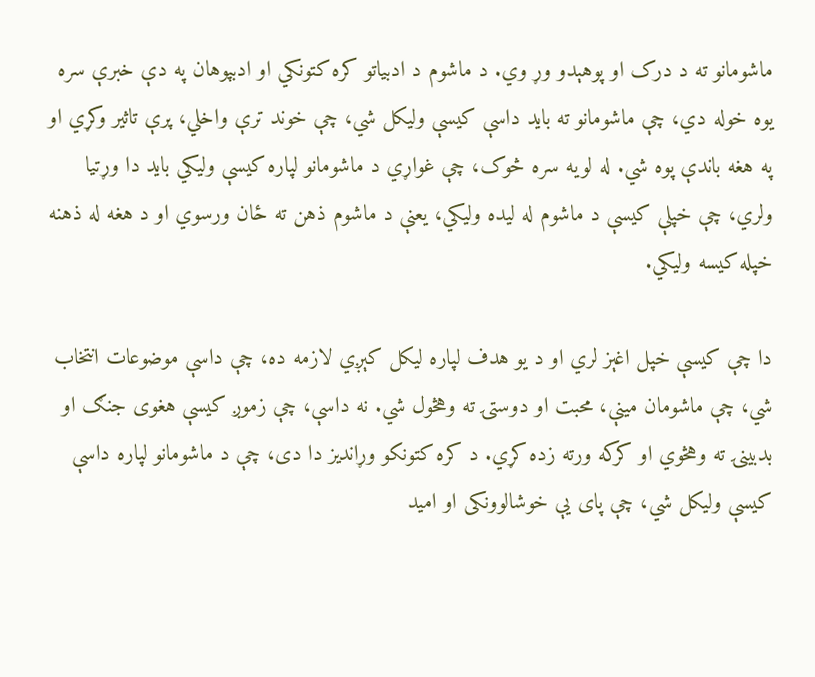ماشومانو ته د درک او پوهېدو وړ وي. د ماشوم د ادبیاتو کره کتونکي او ادبپوهان په دې خبرې سره يوه خوله دي، چې ماشومانو ته باید داسې کيسې وليکل شي، چې خوند ترې واخلي، پرې تاثير وکړي او په هغه باندې پوه شي. له لويه سره څوک، چې غواړي د ماشومانو لپاره کيسې وليکي باید دا وړتيا ولري، چې خپلې کيسې د ماشوم له ليده وليکي، يعنې د ماشوم ذهن ته ځان ورسوي او د هغه له ذهنه خپله کيسه وليکي.

دا چې کيسې خپل اغېز لري او د يو هدف لپاره ليکل کېږي لازمه ده، چې داسې موضوعات انتخاب شي، چې ماشومان مينې، محبت او دوستۍ ته وهڅول شي. نه داسې، چې زموږ کيسې هغوی جنګ او بدبينۍ ته وهڅوي او کرکه ورته زده کړي. د کره کتونکو وړانديز دا دی، چې د ماشومانو لپاره داسې کيسې وليکل شي، چې پای يې خوشالوونکی او اميد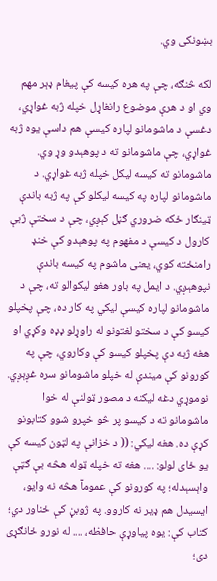بښونکی وي.

لکه څنګه، چې په هره کيسه کې پیغام ډېر مهم وي او د هرې موضوع رانغاړل خپله ژبه غواړي، دغسې د ماشومانو لپاره کيسې هم داسې يوه ژبه غواړي، چې ماشومانو ته د پوهېدو وړ وي. ماشومانو ته کيسه ليکل خپله ژبه غواړي. د ماشومانو لپاره په کيسه ليکلو کې په ژبه باندې ټینګار ځکه ضروري ګڼل کېږي، چې د سختې ژبې کارول د کيسې د مفهوم په پوهېدو کې خنډ رامنځته کوي، يعنی ماشوم په کیسه باندې نپوهېږي. د ايمل په باور هغو ليکوالو ته، چې د ماشومانو لپاره کيسې ليکي په کار ده، چې پخپلو کيسو کې د سختو لغتونو له راوړلو ډډه وکړي او هغه ژبه دې پخپلو کيسو کې وکاروي، چې په کورونو کې ميندې له خپلو ماشومانو سره غږېږي. نوموړي دغه ليکنه د مصور ټولنې له خوا ماشومانو ته د کيسو پر څو خپرو شوو کتابونو کړې ده. هغه ليکي: (( د خزانې په لټون کيسه کې يو ځاى لولو: .... هغه ته خپله ټوله هڅه بې ګټې واېسېدله؛ په کورونو کې عمومآ هڅه نه وايو، ايسيدل هم ډير نه کاروو. په ژوبڼ کې ځناور دي؛ کتاب کې: يوه پياوړې حافظه، .... له نورو ځانګړى دى؛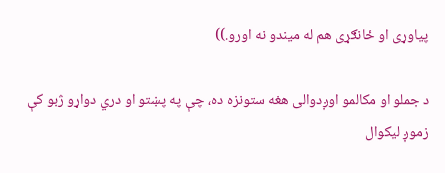پياوړى او ځانګړى هم له ميندو نه اورو.))

د جملو او مکالمو اوږدوالی هغه ستونزه ده، چې په پښتو او دري دواړو ژبو کې زموږ ليکوال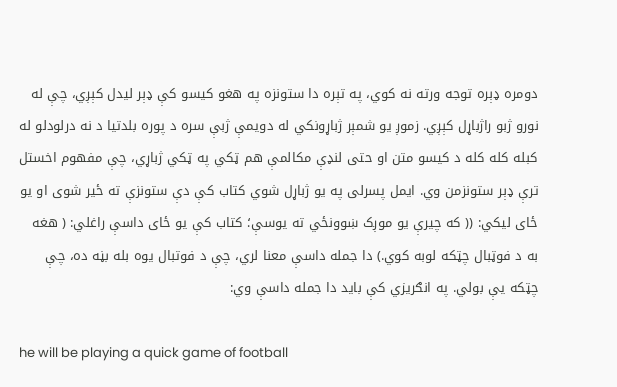دومره ډېره توجه ورته نه کوي، په تېره دا ستونزه په هغو کيسو کې ډېر ليدل کېږي، چې له نورو ژبو راژباړل کېږي. زموږ يو شمېر ژباړونکي له دويمې ژبې سره د پوره بلدتيا د نه درلودلو له کبله کله کله د کيسو متن او حتی لنډې مکالمې هم ټکي په ټکي ژباړي، چې مفهوم اخستل ترې ډېر ستونزمن وي. ايمل پسرلی په يو ژباړل شوي کتاب کې دې ستونزې ته ځير شوی او يو ځای ليکي: (( که چيرې يو موږک ښوونځي ته يوسې؛ کتاب کې يو ځاى داسې راغلي: ( هغه به د فوټبال چټکه لوبه کوي.) دا جمله داسې معنا لري، چې د فوتبال يوه بله بڼه ده، چې چټکه يې بولي. په انګريزي کې بايد دا جمله داسې وي:

he will be playing a quick game of football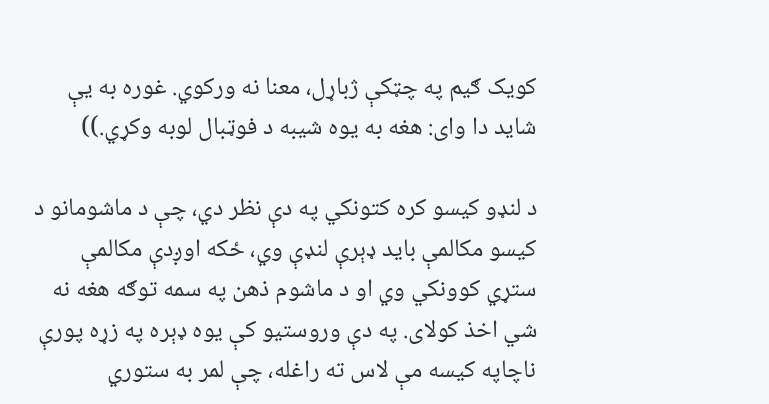کويک ګيم په چټکې ژباړل، معنا نه ورکوي. غوره به يې شايد دا واى: هغه به يوه شيبه د فوټبال لوبه وکړي.))

د لنډو کيسو کره کتونکي په دې نظر دي، چې د ماشومانو د کیسو مکالمې بايد ډېرې لنډې وي، ځکه اوږدې مکالمې ستړي کوونکي وي او د ماشوم ذهن په سمه توګه هغه نه شي اخذ کولای. په دې وروستيو کې يوه ډېره په زړه پورې ناچاپه کيسه مې لاس ته راغله، چې لمر به ستوري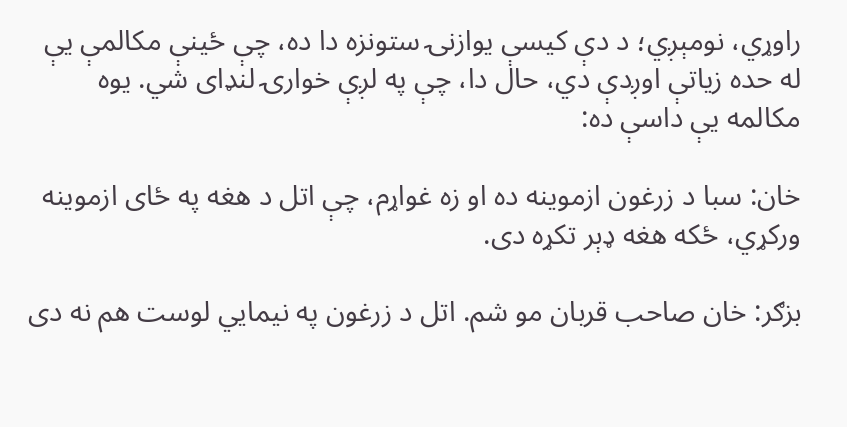راوړي، نومېږي؛ د دې کيسې يوازنۍ ستونزه دا ده، چې ځينې مکالمې يې له حده زیاتې اوږدې دي، حال دا، چې په لږې خوارۍ لنډای شي. يوه مکالمه يې داسې ده:

خان: سبا د زرغون ازموينه ده او زه غواړم، چې اتل د هغه په ځاى ازموينه وركړي، ځكه هغه ډېر تكړه دى.

بزګر: خان صاحب قربان مو شم. اتل د زرغون په نيمايي لوست هم نه دى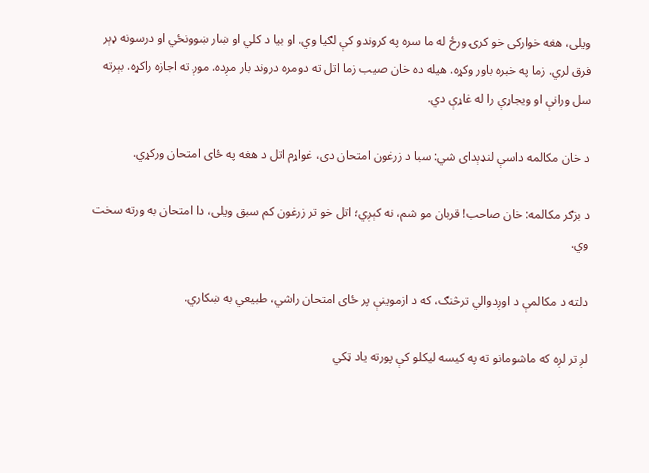ويلى، هغه خواركى خو كرۍ ورځ له ما سره په كروندو كې لګيا وي. او بيا د كلي او ښار ښوونځي او درسونه ډېر فرق لري. زما په خبره باور وكړه. هيله ده خان صيب زما اتل ته دومره دروند بار مږده. موږ ته اجازه راكړه. بېرته سل ورانې او ويجاړې را له غاړې دي.

د خان مکالمه داسې لنډېدای شي: سبا د زرغون امتحان دی، غواړم اتل د هغه په ځای امتحان ورکړي.

د بزګر مکالمه: خان صاحب! قربان مو شم، نه کېږي؛ اتل خو تر زرغون کم سبق ويلی، دا امتحان به ورته سخت وي.

دلته د مکالمې د اوږدوالي ترڅنګ، که د ازموينې پر ځای امتحان راشي، طبیعي به ښکاري.

لږ تر لږه که ماشومانو ته په کيسه ليکلو کې پورته ياد ټکي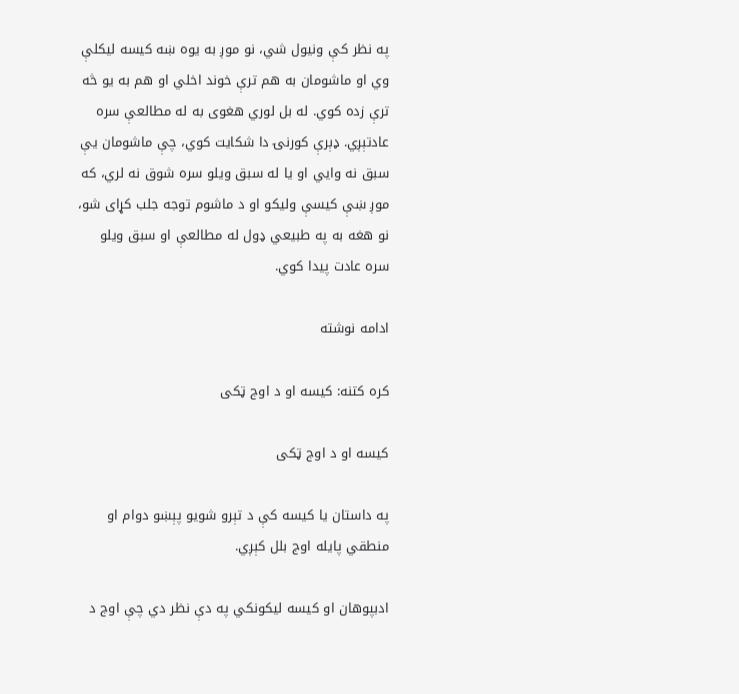په نظر کې ونيول شي، نو موږ به يوه ښه کيسه ليکلې وي او ماشومان به هم ترې خوند اخلي او هم به يو څه ترې زده کوي. له بل لوري هغوی به له مطالعې سره عادتېږي. ډېرې کورنۍ دا شکايت کوي، چې ماشومان يې سبق نه وايي او یا له سبق ويلو سره شوق نه لري، که موږ ښې کيسې وليکو او د ماشوم توجه جلب کړای شو، نو هغه به په طبيعي ډول له مطالعې او سبق ویلو سره عادت پیدا کوي.

ادامه نوشته

کره کتنه: کیسه او د اوج ټکی

کیسه او د اوج ټکی

په داستان یا کیسه کې د تېرو شویو پېښو دوام او منطقي پایله اوج بلل کېږي.

ادبپوهان او کیسه لیکونکي په دې نظر دي چې اوج د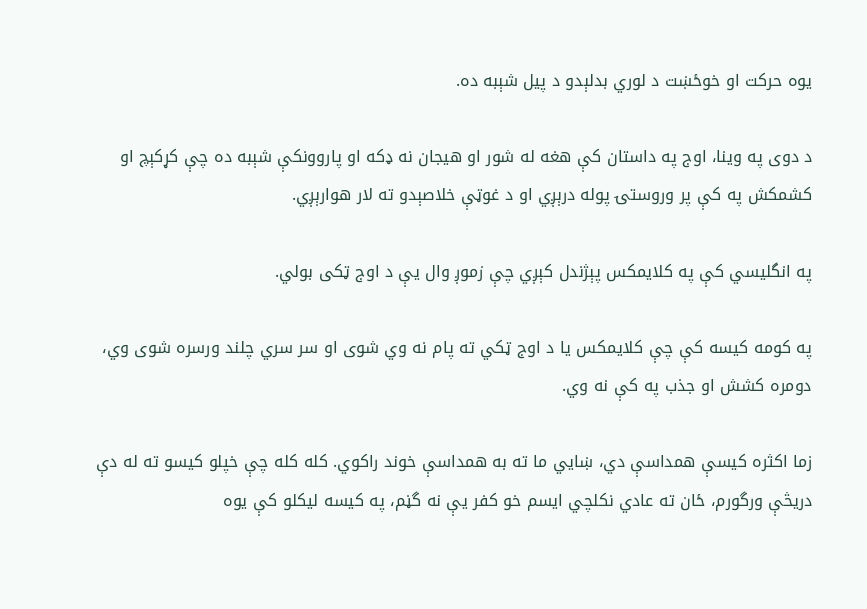یوه حرکت او خوځښت د لوري بدلېدو د پیل شېبه ده.

د دوی په وینا، اوج په داستان کې هغه له شور او هیجان نه ډکه او پاروونکې شېبه ده چې کړکېچ او کشمکش په کې پر وروستۍ پوله درېږي او د غوټې خلاصېدو ته لار هوارېږي.

په انگلیسي کې په کلایمکس پېژندل کېږي چې زموږ وال یې د اوج ټکی بولي.

په کومه کیسه کې چې کلایمکس یا د اوج ټکي ته پام نه وي شوی او سر سري چلند ورسره شوی وي، دومره کشش او جذب په کې نه وي.

زما اکثره کیسې همداسې دي، ښایي ما ته به همداسې خوند راکوي. کله کله چې خپلو کیسو ته له دې دریڅې ورگورم، ځان ته عادي نکلچي ایسم خو کفر یې نه گڼم، په کیسه لیکلو کې یوه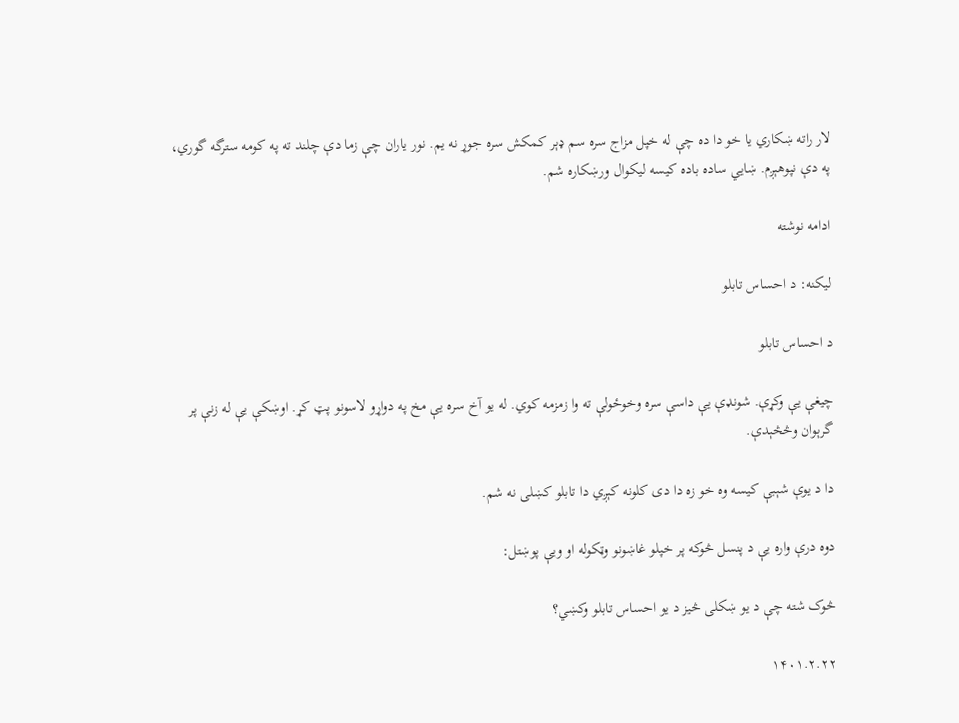لار راته ښکاري یا خو دا ده چې له خپل مزاج سره سم ډېر کمکش سره جوړ نه یم. نور یاران چې زما دې چلند ته په کومه سترگه گوري، په دې نپوهېږم. ښایي ساده باده کیسه لیکوال ورښکاره شم.

ادامه نوشته

لیکنه: د احساس تابلو

د احساس تابلو

چیغې یې وکړې. شونډې یې داسې سره وخوځولې ته وا زمزمه کوي. له یو آخ سره یې مخ په دواړو لاسونو پټ کړ. اوښکې یې له زنې پر گرېوان وڅڅېدې.

دا د یوې شېبې کیسه وه خو زه دا دی کلونه کېږي دا تابلو کښلی نه شم.

دوه درې واره یې د پنسل څوکه پر خپلو غاښونو وټکوله او ویې پوښتل:

څوک شته چې د یو ښکلی څیز د یو احساس تابلو وکښي؟

۱۴۰۱.۲.۲۲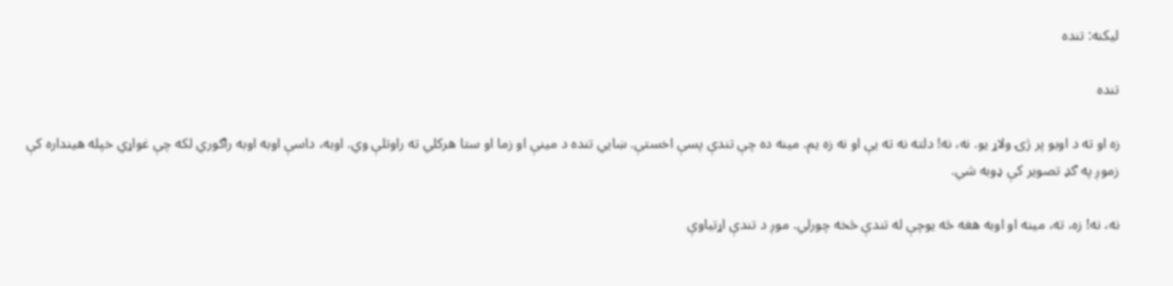لیکنه: تنده

تنده

زه او ته د اوبو پر ژۍ ولاړ یو. نه، نه! دلته نه ته يې او نه زه يم. مينه ده چې تندې پسې اخستې. ښايي تنده د مينې او زما او ستا هرکلي ته راوتلې وي. اوبه، داسې اوبه اوبه راګوري لکه چې غواړي خپله هينداره کې زموږ په ګډ تصویر کې ډوبه شي.

نه، نه! زه، ته، مینه او اوبه هغه څه يوچې له تندې څخه چورلي. موږ د تندې اړتیاوې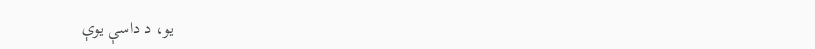یو، د داسې یوې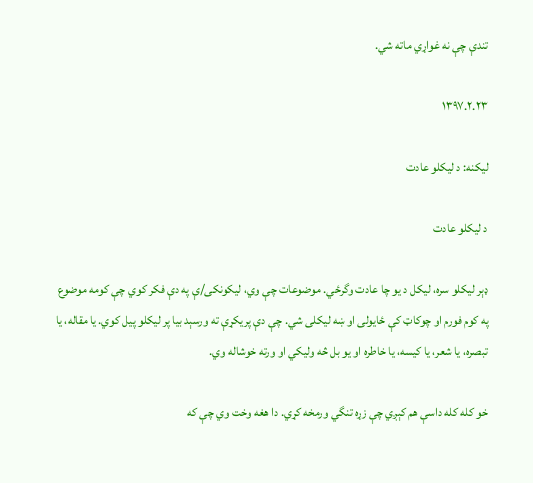تندې چې نه غواړي ماته شي.

۱۳۹۷.۲.۲۳

لیکنه: د لیکلو عادت

د لیکلو عادت

ډېر لیکلو سره، لیکل د یو چا عادت وگرځي. موضوعات چې وي، لیکونکی/ې په دې فکر کوي چې کومه موضوع په کوم فورم او چوکاټ کې ځایولی او ښه لیکلی شي. چې دې پریکړې ته ورسېد بیا پر لیکلو پیل کوي. یا مقاله، یا تبصره، یا شعر، یا کیسه، یا خاطره او یو بل څه ولیکي او ورته خوشاله وي.

خو کله کله داسې هم کېږي چې زړه تنگي ورمخه کړي. دا هغه وخت وي چې که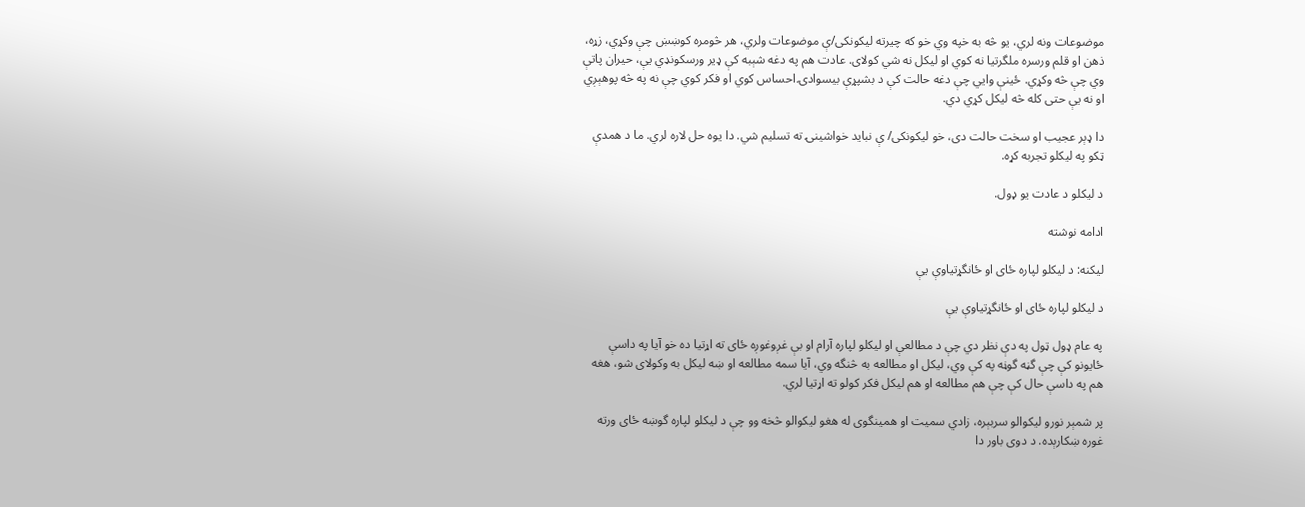موضوعات ونه لري، یو څه به خپه وي خو که چیرته لیکونکی/ې موضوعات ولري، هر څومره کوښښ چې وکړي، زړه، ذهن او قلم ورسره ملگرتیا نه کوي او لیکل نه شي کولای. عادت هم په دغه شېبه کې ډیر ورسکونډي یې، حیران پاتې وي چې څه وکړي. ځینې وایي چې دغه حالت کې د بشپړې بیسوادۍ احساس کوي او فکر کوي چې نه په څه پوهېږي او نه یې حتی کله څه لیکل کړي دي.

دا ډېر عجیب او سخت حالت دی، خو لیکونکی/ ې نباید خواشینۍ ته تسلیم شي. دا یوه حل لاره لري. ما د همدې ټکو په لیکلو تجربه کړه.

د لیکلو د عادت یو ډول.

ادامه نوشته

ليکنه: د لیکلو لپاره ځای او ځانگړتیاوې یې

د لیکلو لپاره ځای او ځانگړتیاوې یې

په عام ډول ټول په دې نظر دي چې د مطالعې او لیکلو لپاره آرام او بې غږوغوږه ځای ته اړتیا ده خو آیا په داسې ځایونو کې چې گڼه گوڼه په کې وي، لیکل او مطالعه به څنگه وي، آیا سمه مطالعه او ښه لیکل به وکولای شو، هغه هم په داسې حال کې چې هم مطالعه او هم لیکل فکر کولو ته اړتیا لري.

پر شمېر نورو لیکوالو سربېره، زادي سمیت او همینگوی له هغو لیکوالو څخه وو چې د لیکلو لپاره گوښه ځای ورته غوره ښکارېده. د دوی باور دا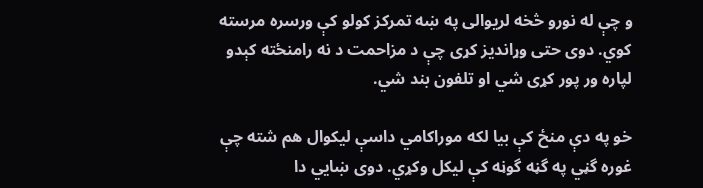و چې له نورو څخه لریوالی په ښه تمرکز کولو کې ورسره مرسته کوي. دوی حتی وړاندیز کړی چې د مزاحمت د نه رامنځته کېدو لپاره ور پور کړی شي او تلفون بند شي.

خو په دې منځ کې بیا لکه موراکامي داسې لیکوال هم شته چې غوره گڼي په گڼه گوڼه کې لیکل وکړي. دوی ښايي دا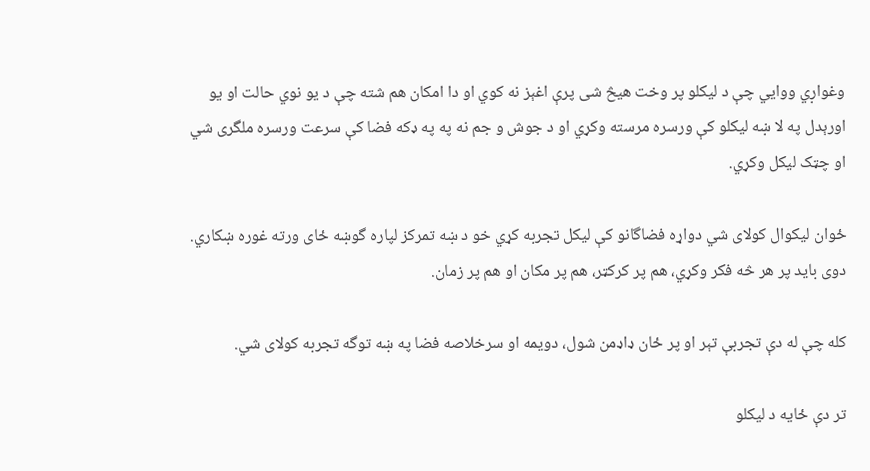وغواڔي ووایي چې د لیکلو پر وخت هیڅ شی پرې اغېز نه کوي او دا امکان هم شته چې د یو نوي حالت او یو اورېدل په لا ښه لیکلو کې ورسره مرسته وکړي او د جوش و جم نه په په ډکه فضا کې سرعت ورسره ملگری شي او چټک لیکل وکړي.

ځوان لیکوال کولای شي دواړه فضاگانو کې لیکل تجربه کړي خو د ښه تمرکز لپاره گوښه ځای ورته غوره ښکاري. دوی باید پر هر څه فکر وکړي، هم پر کرکټر، هم پر مکان او هم پر زمان.

کله چې له دې تجربې تېر او پر ځان ډاډمن شول، دویمه او سرخلاصه فضا په ښه توگه تجربه کولای شي.

تر دې ځایه د لیکلو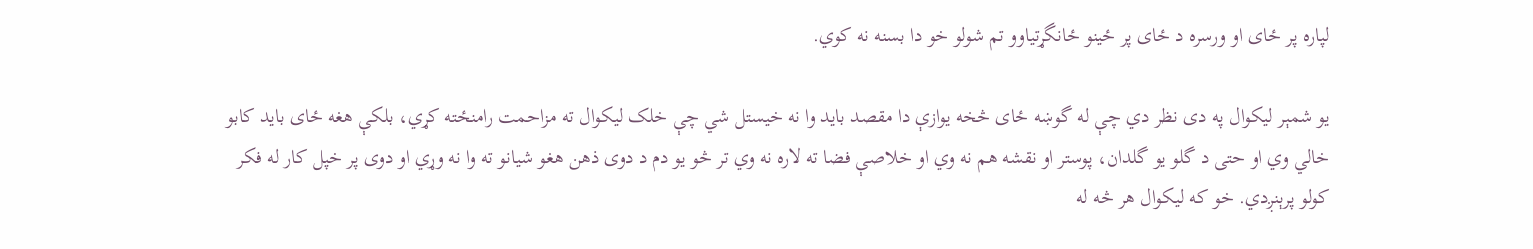لپاره پر ځای او ورسره د ځای پر ځینو ځانگړتیاوو تم شولو خو دا بسنه نه کوي.

یو شمېر لیکوال په دی نظر دي چې له گوښه ځای څخه یوازې دا مقصد باید وا نه خیستل شي چې خلک لیکوال ته مزاحمت رامنځته کړي، بلکې هغه ځای باید کابو خالي وي او حتی د گلو یو گلدان، پوستر او نقشه هم نه وي او خلاصې فضا ته لاره نه وي تر څو یو دم د دوی ذهن هغو شیانو ته وا نه وړي او دوی پر خپل کار له فکر کولو پرېنږدي. خو که لیکوال هر څه له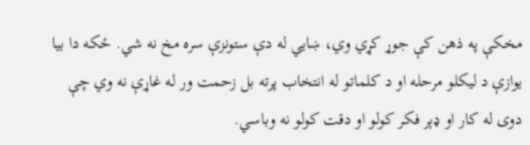مخکې په ذهن کې جوړ کړي وي، ښایي له دې ستونزې سره مخ نه شي. ځکه دا بیا یوازې د لیکلو مرحله او د کلماتو له انتخاب پرته بل زحمت ور له غاړې نه وي چې دوی له کار او ډېر فکر کولو او دقت کولو نه وباسي.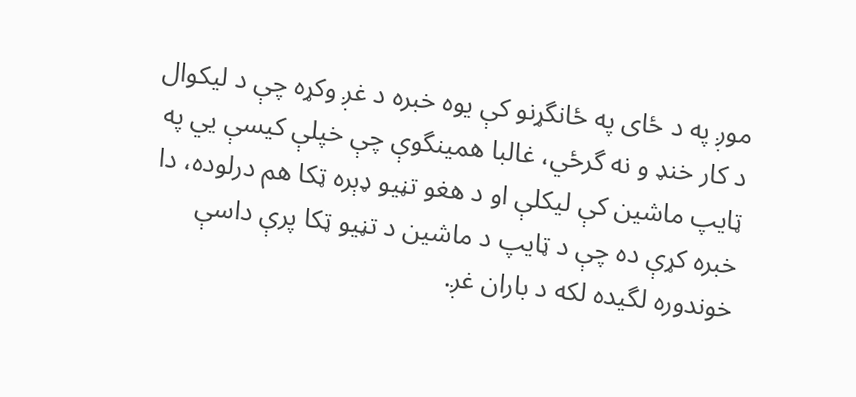موږ په د ځای په ځانگړنو کې یوه خبره د غږ وکړه چې د لیکوال د کار خنډ و نه گرځي، غالبا همینگوې چې خپلې کیسې یي په ټایپ ماشین کې لیکلې او د هغو تڼیو ډېره ټکا هم درلوده، دا خبره کړې ده چې د ټایپ د ماشین د تڼيو ټکا پرې داسې خوندوره لگیده لکه د باران غږ.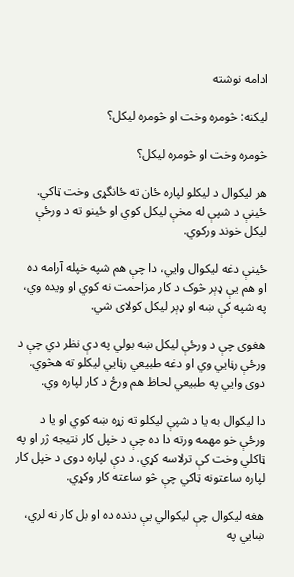ادامه نوشته

لیکنه: څومره وخت او څومره لیکل؟

څومره وخت او څومره لیکل؟

هر لیکوال د لیکلو لپاره ځان ته ځانگړی وخت ټاکي. ځینې د شپې له مخې لیکل کوي او ځینو ته د ورځې لیکل خوند ورکوي.

ځینې دغه لیکوال وایي، دا چې هم شپه خپله آرامه ده او هم یې ډېر څوک د کار مزاحمت نه کوي او ویده وي، په شپه کې ښه او ډېر لیکل کولای شي.

هغوی چې د ورځې لیکل ښه بولي په دې نظر دي چې د ورځې رڼایي وي او دغه طبیعي رڼایي لیکلو ته هڅوي. دوی وایي په طبیعي لحاظ هم ورځ د کار لپاره وي.

دا لیکوال به یا د شپې لیکلو ته زړه ښه کوي او یا د ورځې خو مهمه ورته دا ده چې د خپل کار نتیجه ژر او په ټاکلي وخت کې ترلاسه کړي. د دې لپاره دوی د خپل کار لپاره ساعتونه ټاکي چې څو ساعته کار وکړي.

هغه لیکوال چې لیکوالي یې دنده ده او بل کار نه لري، ښایي په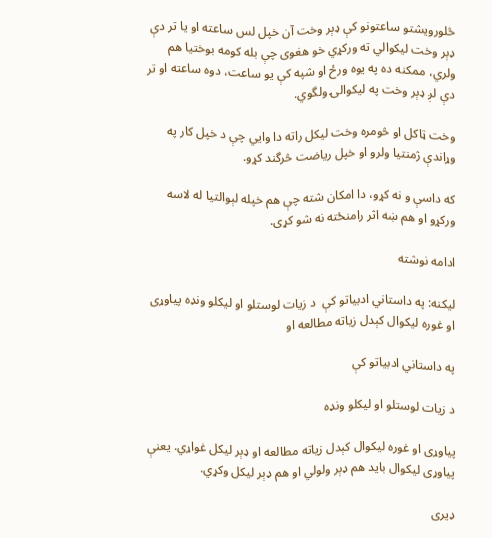څلورویشتو ساعتونو کې ډېر وخت آن خپل لس ساعته او یا تر دې ډېر وخت لیکوالي ته ورکړي خو هغوی چې بله کومه بوختیا هم ولري، ممکنه ده په یوه ورځ او شپه کې یو ساعت، دوه ساعته او تر دې لږ ډېر وخت په لیکوالۍ ولگوي.

وخت ټاکل او څومره وخت لیکل راته دا وایي چې د خپل کار په وړاندې ژمنتیا ولرو او خپل ریاضت څرگند کړو.

که داسې و نه کړو، دا امکان شته چې هم خپله لېوالتیا له لاسه ورکړو او هم ښه اثر رامنځته نه شو کړی.

ادامه نوشته

لیکنه: په داستاني ادبیاتو کې  د زیات لوستلو او لیکلو ونډه پیاوړی او غوره لیکوال کېدل زیاته مطالعه او

په داستاني ادبیاتو کې

د زیات لوستلو او لیکلو ونډه

پیاوړی او غوره لیکوال کېدل زیاته مطالعه او ډېر لیکل غواړي. یعنې پیاوړی لیکوال باید هم ډېر ولولي او هم ډېر لیکل وکړي.

ډیری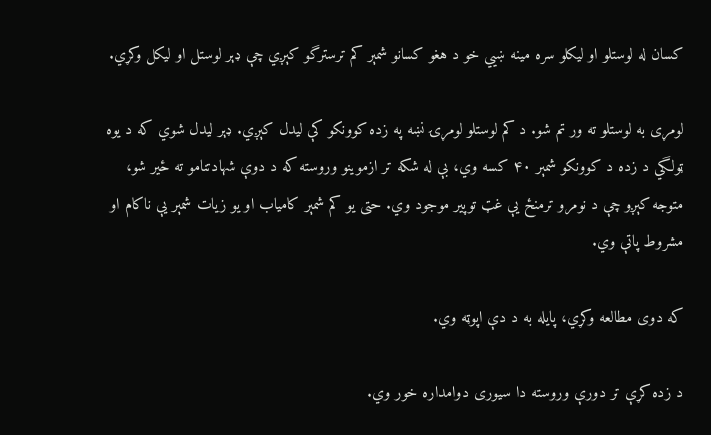کسان له لوستلو او لیکلو سره مینه ښیي خو د هغو کسانو شمېر کم ترسترگو کېږي چې ډېر لوستل او لیکل وکړي.

لومړی به لوستلو ته ور تم شو. د کم لوستلو لومړۍ نښه په زده کوونکو کې لیدل کېږي. ډېر لیدل شوي که د یوه ټولگي د زده د کوونکو شمېر ۴۰ کسه وي، بې له شکه تر ازموینو وروسته که د دوې شهادتنامو ته ځیر شو، متوجه کېږو چې د نومرو ترمنځ یې غټ توپیر موجود وي. حتی یو کم شمېر کامیاب او یو زیات شمېر یې ناکام او مشروط پاتې وي.

که دوی مطالعه وکړي، پایله به د دې اپوټه وي.

د زده کړې تر دورې وروسته دا سیوری دوامداره خور وي.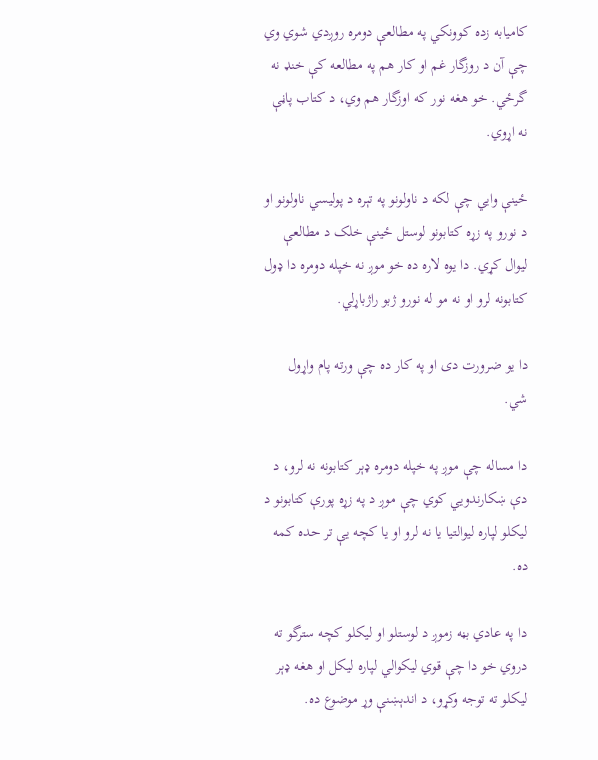کامیابه زده کوونکي په مطالعې دومره روږدي شوي وي چې آن د روزگار غم او کار هم په مطالعه کې خنډ نه گرځي. خو هغه نور که اوزگار هم وي، د کتاب پاڼې نه اړوي.

ځینې وايي چې لکه د ناولونو په تېره د پولیسي ناولونو او د نورو په زړه کتابونو لوستل ځینې خلک د مطالعې لیوال کړي. دا یوه لاره ده خو موږ نه خپله دومره دا ډول کتابونه لرو او نه مو له نورو ژبو راژباړلي.

دا یو ضرورت دی او په کار ده چې ورته پام واړول شي.

دا مساله چې موږ په خپله دومره ډېر کتابونه نه لرو، د دې ښکارندویي کوي چې موږ د په زړه پورې کتابونو د لیکلو لپاره لیوالتیا یا نه لرو او یا کچه یې تر حده کمه ده.

دا په عادي بڼه زموږ د لوستلو او لیکلو کچه سترگو ته دروي خو دا چې قوي لیکوالي لپاره لیکل او هغه ډېر لیکلو ته توجه وکړو، د اندېښنې وړ موضوع ده.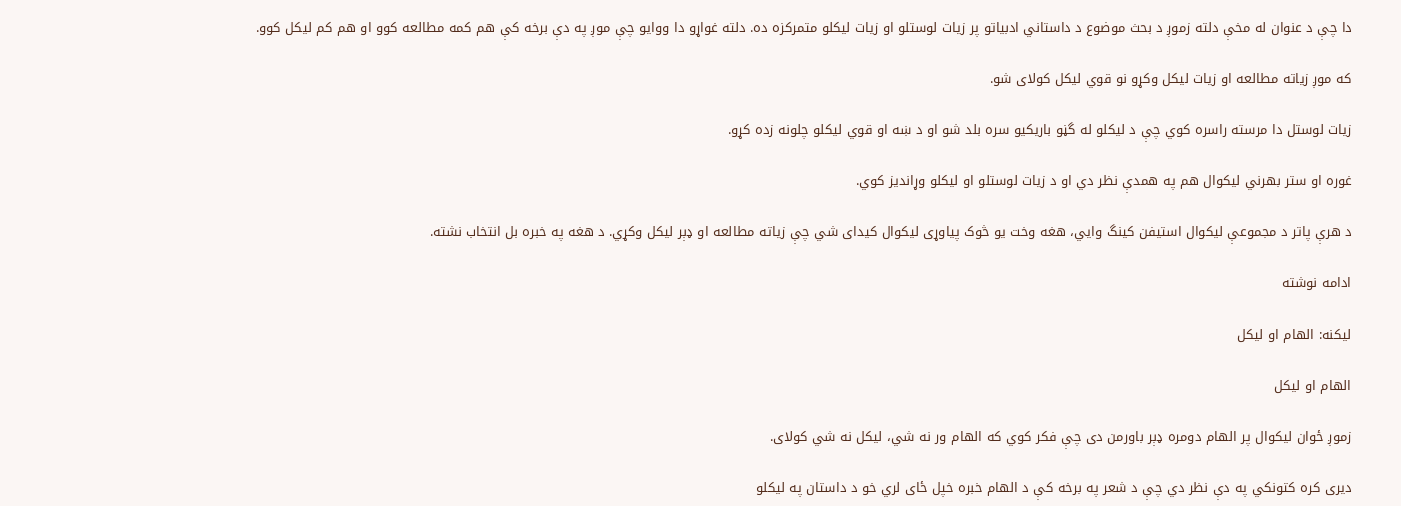دا چې د عنوان له مخې دلته زموږ د بحث موضوع د داستاني ادبیاتو پر زیات لوستلو او زیات لیکلو متمرکزه ده. دلته غواړو دا ووایو چې موږ په دې برخه کې هم کمه مطالعه کوو او هم کم لیکل کوو.

که موږ زیاته مطالعه او زیات لیکل وکړو نو قوي لیکل کولای شو.

زیات لوستل دا مرسته راسره کوي چې د لیکلو له گڼو باریکیو سره بلد شو او د ښه او قوي لیکلو چلونه زده کړو.

غوره او ستر بهرني لیکوال هم په همدې نظر دي او د زیات لوستلو او لیکلو وړاندیز کوي.

د هرې پاتر د مجموعې لیکوال استیفن کینگ وایي، هغه وخت یو څوک پیاوړی لیکوال کیدای شي چې زیاته مطالعه او ډېر لیکل وکړي. د هغه په خبره بل انتخاب نشته.

ادامه نوشته

لیکنه: الهام او لیکل

الهام او لیکل

زموږ ځوان لیکوال پر الهام دومره ډېر باورمن دی چې فکر کوي که الهام ور نه شي، لیکل نه شي کولای.

دیری کره کتونکي په دې نظر دي چې د شعر په برخه کې د الهام خبره خپل ځای لري خو د داستان په لیکلو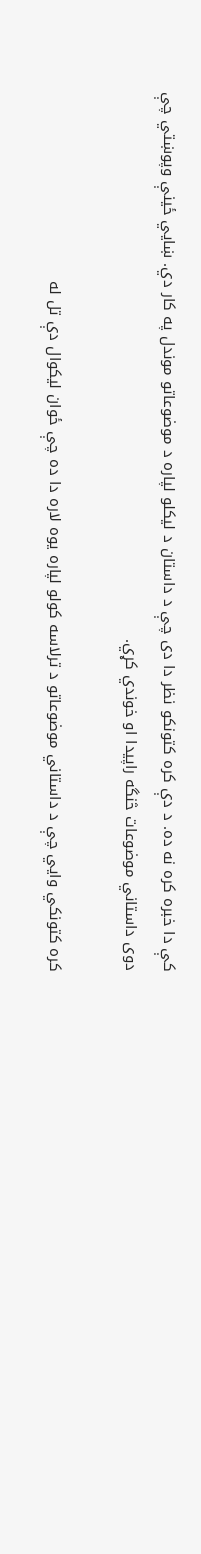کې دا خبره کره نه ده. د دې کره کتونکو نظر دا دی چې د داستان د لیکلو لپاره د موضوعاتو موندل په کار دي. ښایي ځینې وپوښتي چې دوی داستاني موضوعات څنگه راپیدا او خوندي کړي.

کره کتونکي وايي چې د داستاني موضوعاتو د ترلاسه کولو لپاره یوه لاره دا ده چې ځوان لیکوال دې تل له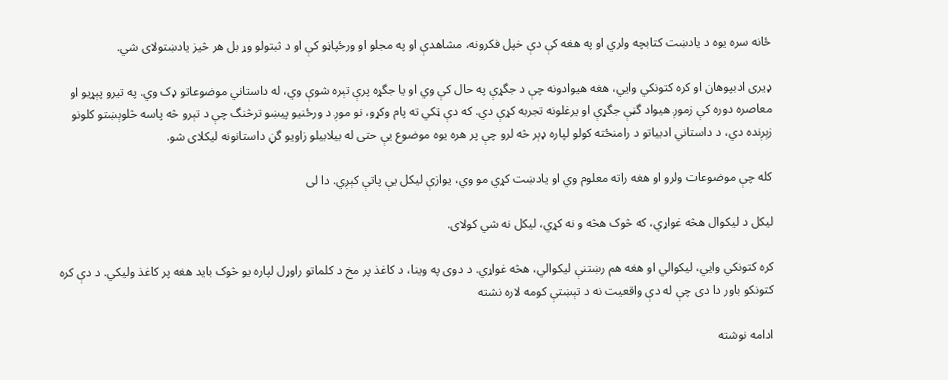ځانه سره یوه د یادښت کتابچه ولري او په هغه کې دې خپل فکرونه، مشاهدې او په مجلو او ورځپاڼو کې او د ثبتولو وړ بل هر څیز یادښتولای شي.

ډیری ادبپوهان او کره کتونکي وایي، هغه هیوادونه چې د جگړې په حال کې وي او یا جگړه پرې تېره شوې وي، له داستاني موضوعاتو ډک وي. په تیرو پېړیو او معاصره دوره کې زموږ هیواد گڼې جگړې او یرغلونه تجربه کړې دي. که دې ټکي ته پام وکړو، نو موږ د ورځنیو پیښو ترڅنگ چې د تېرو څه پاسه څلوېښتو کلونو زېږنده دي، د داستاني ادبیاتو د رامنځته کولو لپاره ډېر څه لرو چې پر هره یوه موضوع یې حتی له بیلابیلو زاویو گڼ داستانونه لیکلای شو.

کله چې موضوعات ولرو او هغه راته معلوم وي او یادښت کړي مو وي، یوازې لیکل یې پاتې کېږي. دا لی

لیکل د لیکوال هڅه غواړي، که څوک هڅه و نه کړي، لیکل نه شي کولای.

کره کتونکي وايي، لیکوالي او هغه هم رښتنې لیکوالي، هڅه غواړي. د دوی په وینا، د کاغذ پر مخ د کلماتو راوړل لپاره یو څوک باید هغه پر کاغذ ولیکي. د دې کره کتونکو باور دا دی چې له دې واقعیت نه د تېښتې کومه لاره نشته

ادامه نوشته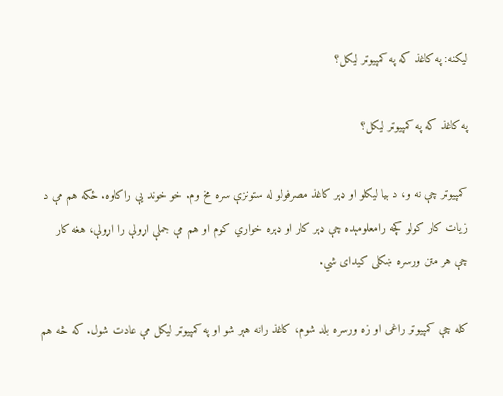ليکنه: په کاغذ که په کمپیوټر لیکل؟

په کاغذ که په کمپیوټر لیکل؟

کمپیوټر چې نه و، د بیا لیکلو او ډېر کاغذ مصرفولو له ستونزې سره مخ وم. خو خوند یې راکاوه. ځکه هم مې د زیات کار کولو کچه رامعلومېده چې ډېر کار او ډېره خواري کوم او هم مې جملې اړولې را اړولې، هغه کار چې هر متن ورسره ښکلی کیدای شي.

کله چې کمپیوټر راغی او زه ورسره بلد شوم، کاغذ رانه هېر شو او په کمپیوټر لیکل مې عادت شول. که څه هم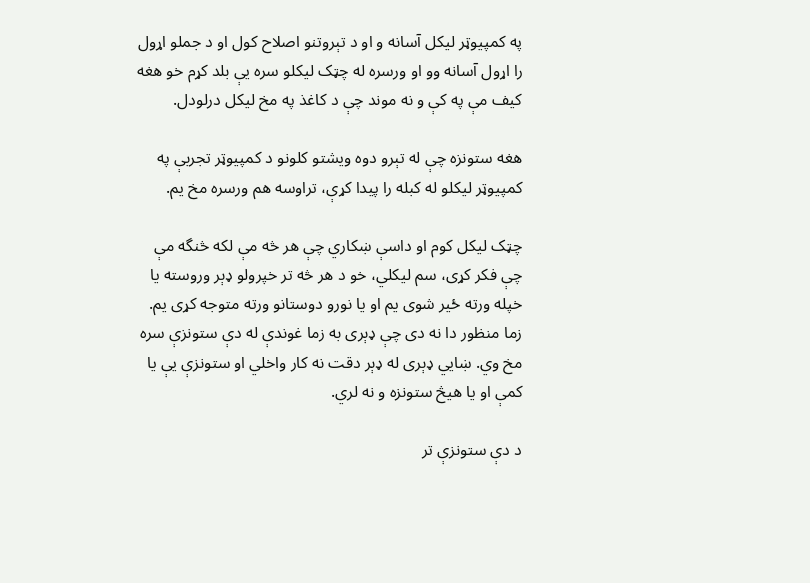په کمپیوټر لیکل آسانه و او د تېروتنو اصلاح کول او د جملو اړول را اړول آسانه وو او ورسره له چټک لیکلو سره یې بلد کړم خو هغه کیف مې په کې و نه موند چې د کاغذ په مخ لیکل درلودل.

هغه ستونزه چې له تېرو دوه ویشتو کلونو د کمپیوټر تجربې په کمپیوټر لیکلو له کبله را پیدا کړې، تراوسه هم ورسره مخ یم.

چټک لیکل کوم او داسې ښکاري چې هر څه مې لکه څنگه مې چې فکر کړی، سم لیکلي، خو د هر څه تر خپرولو ډېر وروسته یا خپله ورته ځير شوی یم او یا نورو دوستانو ورته متوجه کړی یم. زما منظور دا نه دی چې ډېری به زما غوندې له دې ستونزې سره مخ وي. ښایي ډېری له ډېر دقت نه کار واخلي او ستونزې یې یا کمې او یا هیڅ ستونزه و نه لري.

د دې ستونزې تر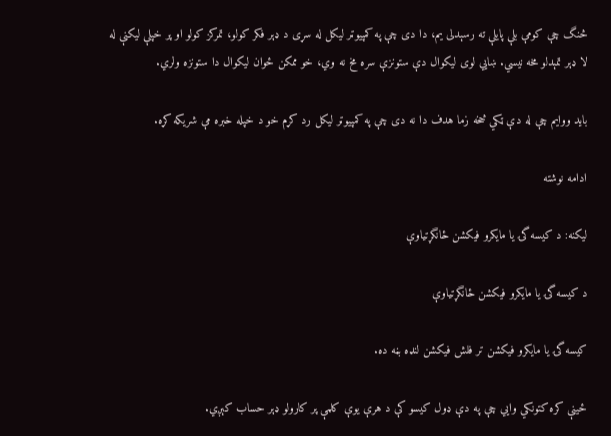څنگ چې کومې بلې پایلې ته رسېدلی یم، دا دی چې په کمپيوټر لیکل له سړی د ډېر فکر کولو، تمرکز کولو او پر خپلې لیکنې له لا ډېر تمېدلو مخه نیسي. ښایي لوی لیکوال دې ستونزې سره مخ نه وي، خو ممکن ځوان ليکوال دا ستونزه ولري.

باید ووایم چې له دې ټکي څخه زما هدف دا نه دی چې په کمپيوټر لیکل رد کړم خو د خپله خبره مې شریکه کړه.

ادامه نوشته

ليکنه: د کیسه گۍ یا مایکرو فیکشن ځانگړتیاوې

د کیسه گۍ یا مایکرو فیکشن ځانگړتیاوې

کیسه گۍ یا مایکرو فیکشن تر فلش فیکشن لنډه بڼه ده.

ځینې کره کتونکي وایي چې په دې ډول کیسو کې د هرې یوې کلمې پر کارولو ډېر حساب کېږي.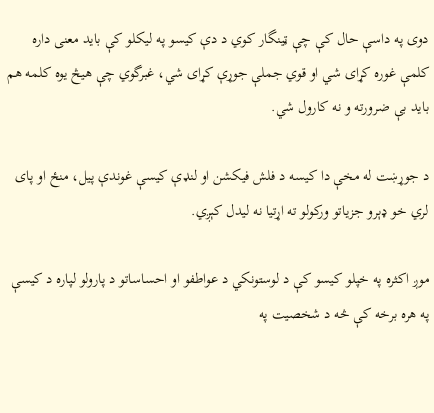دوی په داسې حال کې چې ټینگار کوي د دې کیسو په لیکلو کې باید معنی داره کلمې غوره کړای شي او قوي جملې جوړې کړای شي، غبرگوي چې هیڅ یوه کلمه هم باید بې ضرورته و نه کارول شي.

د جوړښت له مخې دا کیسه د فلش فیکشن او لنډې کیسې غوندې پیل، منځ او پای لري خو ډېرو جزیاتو ورکولو ته اړتیا نه لیدل کېږي.

موږ اکثره په خپلو کیسو کې د لوستونکي د عواطفو او احساساتو د پارولو لپاره د کیسې په هره برخه کې څه د شخصیت په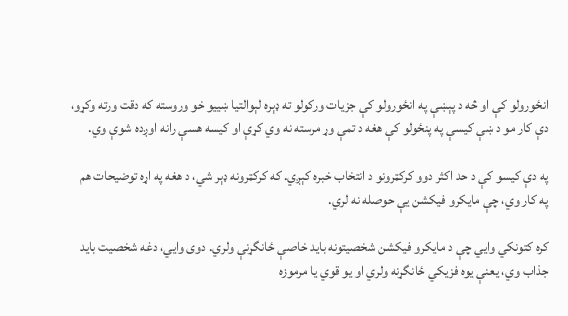انځورولو کې او څه د پېښې په انځورولو کې جزیات ورکولو ته ډېره لېوالتیا ښییو خو وروسته که دقت ورته وکړو، دې کار مو د ښې کیسې په پنځولو کې هغه د تمې وړ مرسته نه وي کړې او کیسه هسې رانه اوږده شوې وي.

په دې کیسو کې د حد اکثر دوو کرکټرونو د انتخاب خبره کېږي. که کرکټرونه ډېر شي، د هغه په اړه توضیحات هم په کار وي، چې مایکرو فیکشن یې حوصله نه لري.

کره کتونکي وایي چې د مایکرو فیکشن شخصیتونه باید خاصې ځانگړنې ولري. دوی وایي، دغه شخصیت باید جذاب وي، یعنې یوه فزیکي ځانگړنه ولري او یو قوي یا مرموزه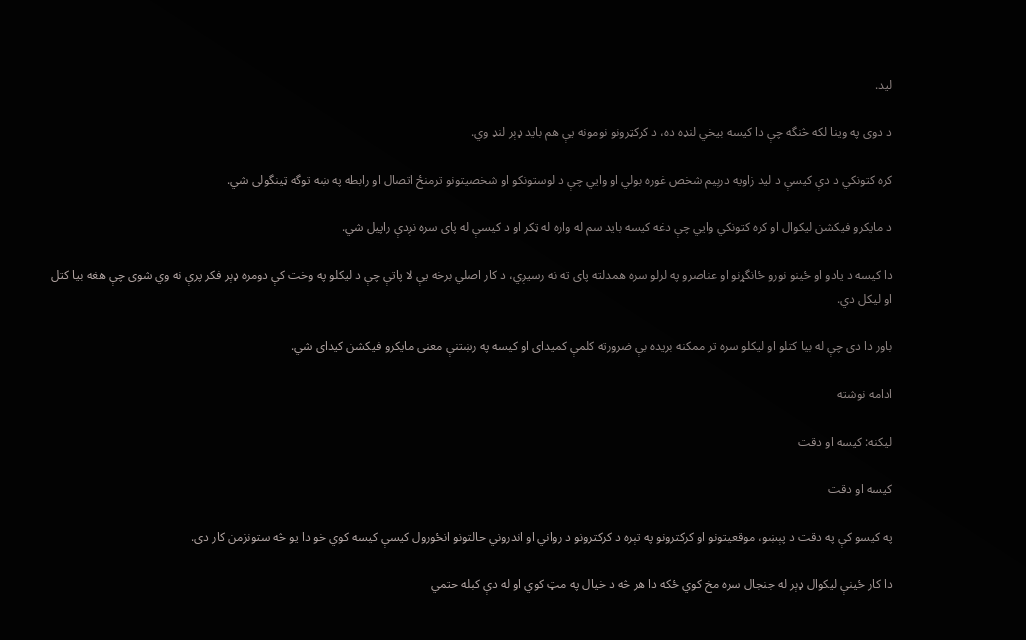لید.

د دوی په وینا لکه څنگه چې دا کیسه بیخي لنډه ده، د کرکټرونو نومونه یې هم باید ډېر لنډ وي.

کره کتونکي د دې کیسې د لید زاویه درېیم شخص غوره بولي او وایي چې د لوستونکو او شخصیتونو ترمنځ اتصال او رابطه په ښه توگه ټینگولی شي.

د مایکرو فیکشن لیکوال او کره کتونکي وایي چې دغه کیسه باید سم له واره له ټکر او د کیسې له پای سره نږدې راپیل شي.

دا کیسه د یادو او ځینو نورو ځانگړنو او عناصرو په لرلو سره همدلته پای ته نه رسیږي، د کار اصلي برخه یې لا پاتې چې د لیکلو په وخت کې دومره ډېر فکر پرې نه وي شوی چې هغه بیا کتل او لیکل دي.

باور دا دی چې له بیا کتلو او لیکلو سره تر ممکنه بریده بې ضرورته کلمې کمیدای او کیسه په رښتنې معنی مایکرو فیکشن کیدای شي.

ادامه نوشته

لیکنه: کیسه او دقت

کیسه او دقت

په کیسو کې په دقت د پېښو، موقعیتونو او کرکترونو په تېره د کرکترونو د رواني او اندروني حالتونو انځورول کیسې کیسه کوي خو دا یو څه ستونزمن کار دی.

دا کار ځینې لیکوال ډېر له جنجال سره مخ کوي ځکه دا هر څه د خیال په مټ کوي او له دې کبله حتمي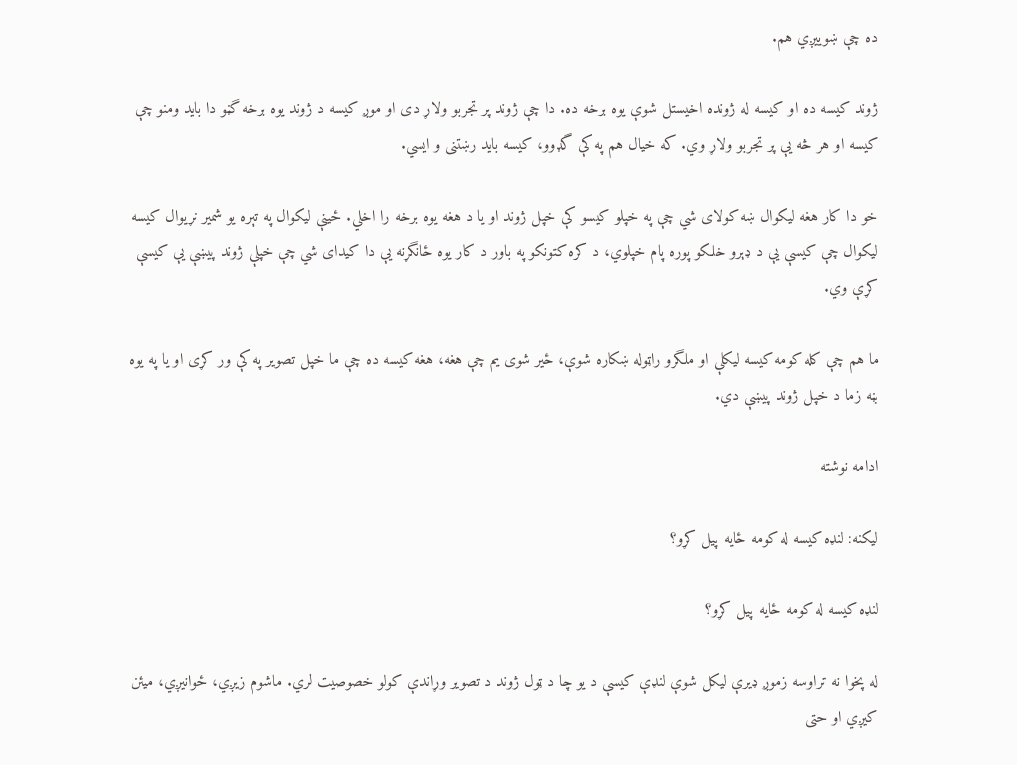ده چې ښوییږي هم.

ژوند کیسه ده او کیسه له ژونده اخیستل شوې یوه برخه ده. دا چې ژوند پر تجربو ولاړ دی او موږ کیسه د ژوند یوه برخه گڼو دا باید ومنو چې کیسه او هر څه یې پر تجربو ولاړ وي. که خیال هم په کې گډوو، کیسه باید رښتنی و ایسي.

خو دا کار هغه لیکوال ښه کولای شي چې په خپلو کیسو کې خپل ژوند او یا د هغه یوه برخه را اخلي. ځینې لیکوال په تېره یو شمیر نړیوال کیسه لیکوال چې کیسې یې د ډېرو خلکو پوره پام خپلوي، د کره کتونکو په باور د کار یوه ځانگړنه یې دا کیدای شي چې خپلې ژوند پیښې یې کیسې کړې وي.

ما هم چې کله کومه کیسه لیکلې او ملگرو راټوله ښکاره شوې، ځیر شوی یم چې هغه، هغه کیسه ده چې ما خپل تصویر په کې ور کړی او یا په یوه بڼه زما د خپل ژوند پیښې دي.

ادامه نوشته

لیکنه: لنډه کیسه له کومه ځایه پیل کړو؟

لنډه کیسه له کومه ځایه پیل کړو؟

له پخوا نه تراوسه زموږ ډیرې لیکل شوې لنډې کیسې د یو چا د ټول ژوند د تصویر وړاندې کولو خصوصیت لري. ماشوم زیږي، ځوانیږي، میئن کیږي او حتی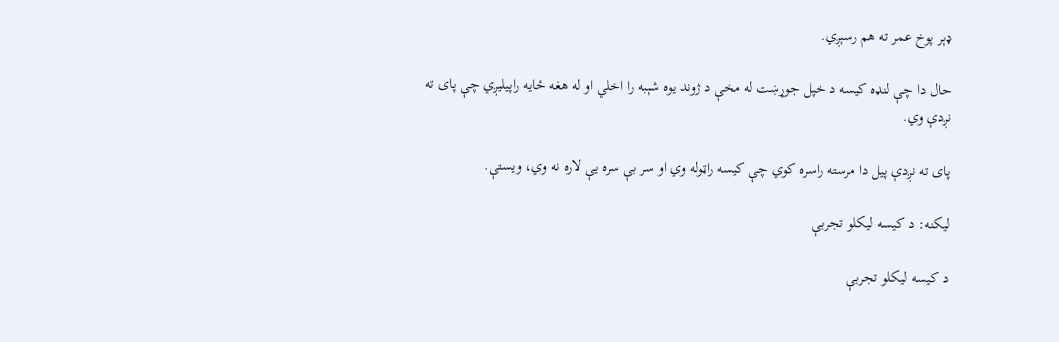ډېر پوخ عمر ته هم رسېږي.

حال دا چې لنډه کیسه د خپل جوړښت له مخې د ژوند یوه شېبه را اخلي او له هغه ځایه راپیليږي چې پای ته نږدې وي.

پای ته نږدې پیل دا مرسته راسره کوي چې کیسه راټوله وي او سر بې سره یې لاره نه وي، ویستې.

ليکنه: د کیسه لیکلو تجربې

د کیسه لیکلو تجربې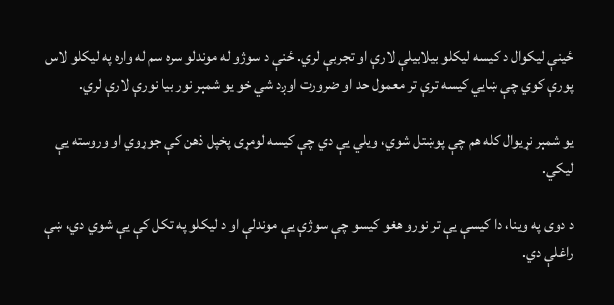ځینې لیکوال د کیسه لیکلو بیلابیلې لارې او تجربې لري. ځنې د سوژو له موندلو سره سم له واره په لیکلو لاس پورې کوي چې ښایي کیسه ترې تر معمول حد او ضرورت اوږد شي خو یو شمېر نور بیا نورې لارې لري.

یو شمېر نړیوال کله هم چې پوښتل شوي، ویلي یې دي چې کیسه لومړی پخپل ذهن کې جوړوي او وروسته یې لیکي.

د دوی په وینا، دا کیسې یې تر نورو هغو کیسو چې سوژې یې موندلې او د لیکلو په تکل کې يې شوي دي، ښې راغلې دي.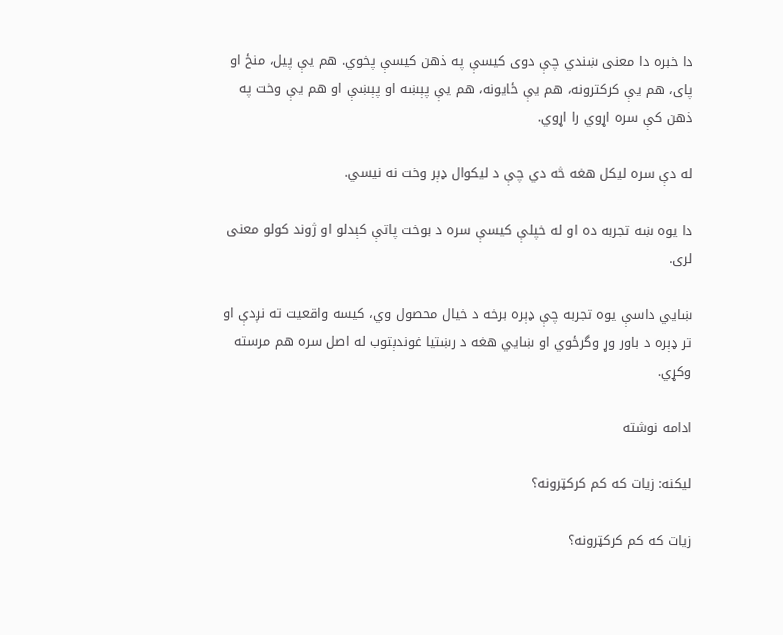دا خبره دا معنی ښندي چې دوی کیسې په ذهن کیسې پخوي. هم یې پیل، منځ او پای، هم یې کرکترونه، هم یې ځایونه، هم یې پېښه او پېښې او هم یې وخت په ذهن کې سره اړوي را اړوي.

له دې سره لیکل هغه څه دي چې د لیکوال ډېر وخت نه نیسي.

دا یوه ښه تجربه ده او له خپلې کیسې سره د بوخت پاتې کېدلو او ژوند کولو معنی لری.

ښایي داسې یوه تجربه چې ډېره برخه د خیال محصول وي، کیسه واقعیت ته نږدې او تر ډېره د باور وړ وگرځوي او ښایي هغه د رښتیا غوندېتوب له اصل سره هم مرسته وکړي.

ادامه نوشته

لیکنه: زیات که کم کرکټرونه؟

زیات که کم کرکټرونه؟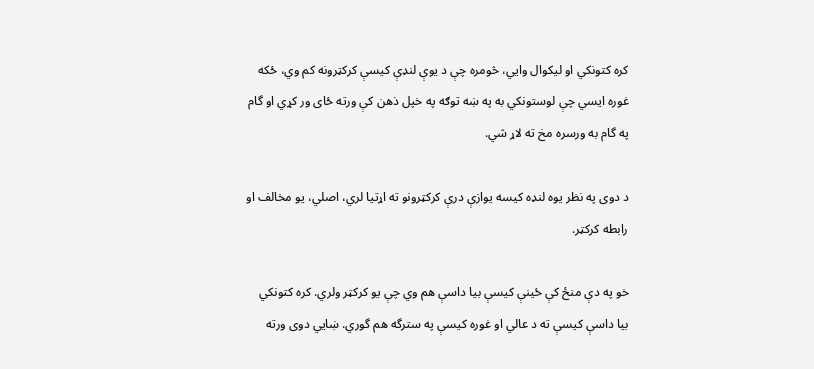کره کتونکي او لیکوال وايي، څومره چې د یوې لنډې کیسې کرکټرونه کم وي، ځکه غوره ایسي چې لوستونکي به په ښه توګه په خپل ذهن کې ورته ځای ور کړي او گام په گام به ورسره مخ ته لاړ شي.

د دوی په نظر یوه لنډه کیسه یوازې درې کرکټرونو ته اړتیا لري، اصلي، یو مخالف او رابطه کرکټر.

خو په دې منځ کې ځینې کیسې بیا داسې هم وي چې یو کرکټر ولري. کره کتونکي بیا داسې کیسې ته د عالي او غوره کیسې په سترگه هم گوري. ښايي دوی ورته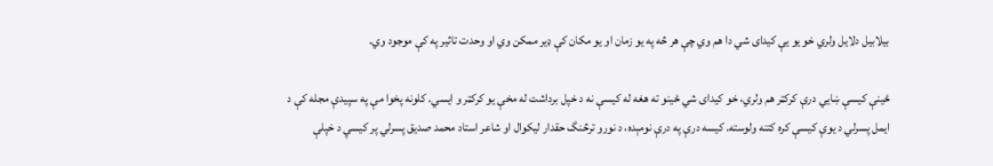بیلابیل دلایل ولري خو یو یې کیدای شي دا هم وي چې هر څه په یو زمان او یو مکان کې ډیر ممکن وي او وحدت تاثیر په کې موجود وي.

ځینې کیسې ښایي درې کرکټر هم ولري، خو کیدای شي ځینو ته هغه له کیسې نه د خپل برداشت له مخې یو کرکټر و ایسي. کلونه پخوا مې په سپیدې مجله کې د ایمل پسرلي د یوې کیسې کره کتنه ولوسته. کیسه درې په درې نومېده، د نورو ترڅنگ حقدار لیکوال او شاعر استاد محمد صدیق پسرلي پر کیسۑ د خپلې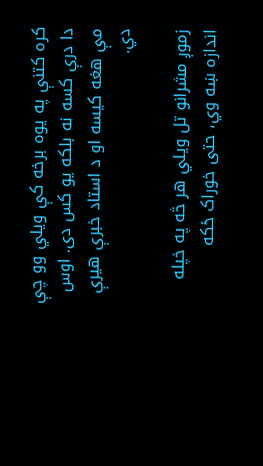کره کتنې په یوه برخه کې ویلي وو چې دا درې کسه نه بلکه یو کس دی. اوس مې هغه کیسه او د استاد خبرې هیرې دي.

زموږ مشرانو تل ویلي هر څه په خپله اندازه ښه وي، حتی خوراک ځکه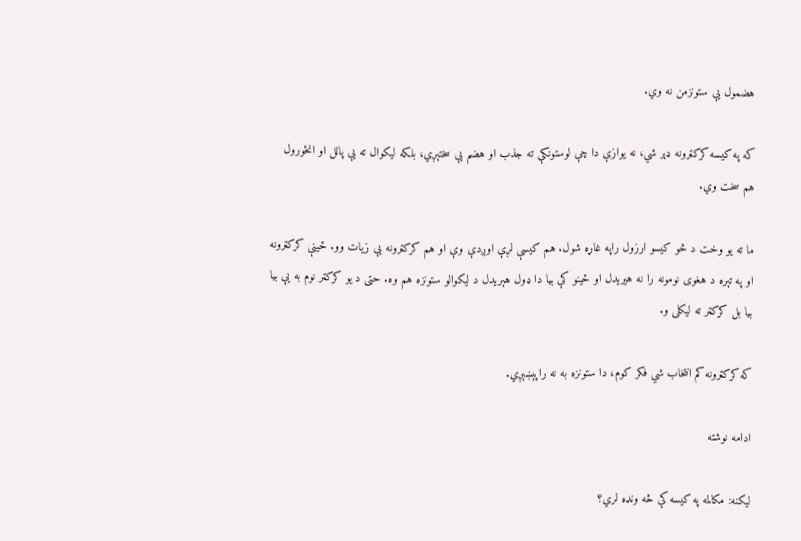هضمول یې ستونزمن نه وي.

که په کیسه کرکټرونه ډېر شي، نه یوازې دا چې لوستونکې ته جذب او هضم یې سختېږي، بلکه لیکوال ته یې پالل او انځورول هم سخت وي.

ما ته یو وخت د څو کیسو ارزول راپه غاړه شول. هم کیسې لږې اوږدې وې او هم کرکټرونه یې زیات وو. ځینې کرکټرونه او په تېره د هغوی نومونه را نه هیریدل او ځینو کې بیا دا ډول هېریدل د لیکوالو ستونزه هم وه. حتی د یو کرکټر نوم به یې بیا بیا بل کرکټر ته لیکلی و.

که کرکټرونه کم انتخاب شي فکر کوم، دا ستونزه به نه راپېښېږي.

ادامه نوشته

لیکنه: مکالمه په کیسه کې څه ونډه لري؟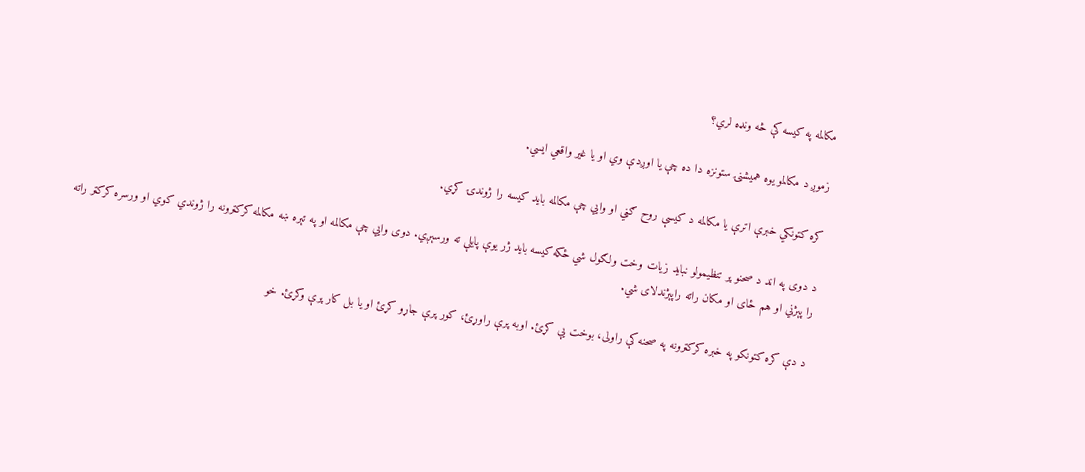مکالمه په کیسه کې څه ونډه لري؟

زموږ د مکالمو یوه همیشنۍ ستونزه دا ده چې یا اوږدې وي او یا غیر واقعي ایسي.

کره کتونکي خبرې اترې یا مکالمه د کیسې روح ګڼي او وايي چې مکالمه باید کیسه را ژوندۍ کړي.

د دوی په اند د صحنو پر تنظیمولو نباید زیات وخت ولګول شي ځکه کیسه باید ژر یوې پایلې ته ورسېږي. دوی وايي چې مکالمه او په تېره ښه مکالمه کرکټرونه را ژوندي کوي او ورسره کرکټر راته را پېژني او هم ځای او مکان راته راپېژندلای شي.

د دې کره کتونکو په خبره کرکټرونه په صحنه کې راولی، بوخت يې کړئ. اوبه پرې راوړئ، کور پرې جاړو کړئ او یا بل کار پرې وکړئ. خو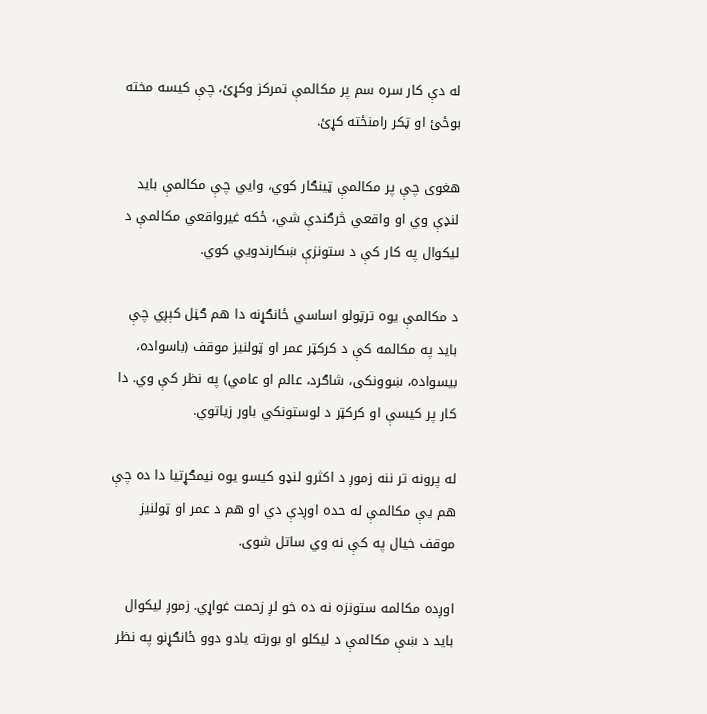له دې کار سره سم پر مکالمې تمرکز وکړئ، چې کیسه مخته بوځئ او ټکر رامنځته کړئ.

هغوی چې پر مکالمې ټينګار کوي، وايي چې مکالمې باید لنډې وي او واقعي څرګندې شي، ځکه غیرواقعي مکالمې د لیکوال په کار کې د ستونزې ښکارندويي کوي.

د مکالمې يوه ترټولو اساسي ځانګړنه دا هم ګڼل کېږي چې باید په مکالمه کې د کرکټر عمر او ټولنیز موقف (باسواده، بیسواده، ښوونکی، شاګرد، عالم او عامي) په نظر کې وي. دا کار پر کیسې او کرکټر د لوستونکي باور زیاتوي.

له پرونه تر ننه زموږ د اکثرو لنډو کیسو یوه نیمګړتیا دا ده چې هم يې مکالمې له حده اوږدې دي او هم د عمر او ټولنیز موقف خیال په کې نه وي ساتل شوی.

اوږده مکالمه ستونزه نه ده خو لږ زحمت غواړي. زموږ لیکوال باید د ښې مکالمې د لیکلو او بورته يادو دوو ځانګړنو په نظر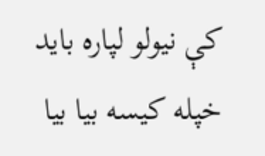کې نیولو لپاره باید خپله کیسه بیا بیا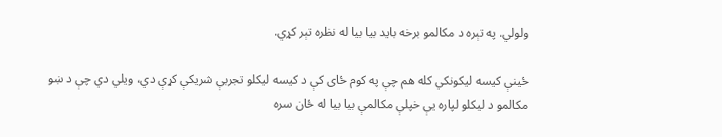ولولي. په تېره د مکالمو برخه باید بیا بیا له نظره تېر کړي.

ځینې کیسه لیکونکي کله هم چې په کوم ځای کې د کیسه لیکلو تجربې شریکې کړې دي، ویلي دي چې د ښو مکالمو د لیکلو لپاره يې خپلې مکالمې بیا بیا له ځان سره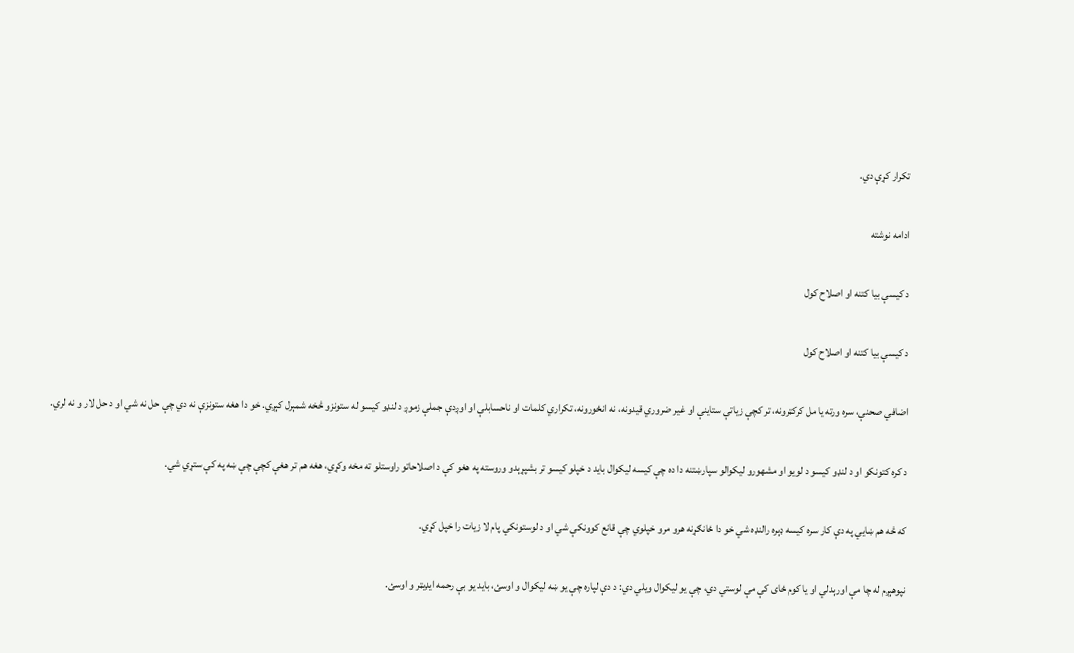تکرار کړې دي.

ادامه نوشته

د کیسې بیا کتنه او اصلاح کول

د کیسې بیا کتنه او اصلاح کول

اضافي صحنې، سره ورته یا مل کرکټرونه، تر کچې زیاتې ستاینې او غیر ضروري قیدونه، نه انځورونه، تکراري کلمات او ناحسابلې او اوږدې جملې زموږ د لنډو کیسو له ستونزو څخه شمېرل کېږي. خو دا هغه ستونزې نه دي چې حل نه شي او د حل لار و نه لري.

د کره کتونکو او د لنډو کیسو د لویو او مشهورو لیکوالو سپارښتنه دا ده چې کیسه لیکوال باید د خپلو کیسو تر بشپړېدو وروسته په هغو کې د اصلاحاتو راوستلو ته مخه وکړي، هغه هم تر هغې کچې چې ښه په کې ستړي شي.

که څه هم ښايي په دې کار سره کیسه ډېره رالنډه شي خو دا ځانګړنه هرو مرو خپلوي چې قانع کوونکې شي او د لوستونکي پام لا زیات را خپل کړي.

نپوهېږم له چا مې اورېدلي او یا کوم ځای کې مې لوستي دي، چې یو ليکوال ویلي دي: د دې لپاره چې یو ښه ليکوال و اوسئ، باید یو بې رحمه ایډيټر و اوسئ.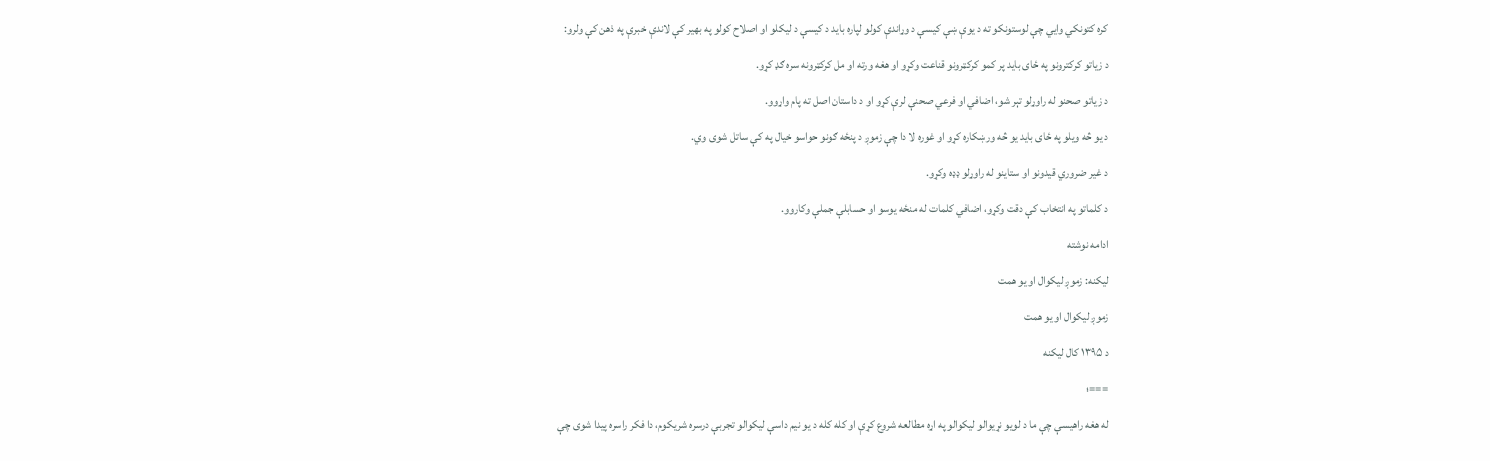کره کتونکي وايي چې لوستونکو ته د یوې ښې کیسې د وړاندې کولو لپاره باید د کیسې د لیکلو او اصلاح کولو په بهیر کې لاندې خبرې په ذهن کې ولرو:

د زیاتو کرکترونو په ځای باید پر کمو کرکټرونو قناعت وکړو او هغه ورته او مل کرکټرونه سره ګډ کړو.

د زیاتو صحنو له راوړلو تېر شو، اضافي او فرعي صحنې لرې کړو او د داستان اصل ته پام واړوو.

د یو څه ویلو په ځای باید یو څه ورښکاره کړو او غوره لا دا چې زموږ د پنځه ګونو حواسو خیال په کې ساتل شوی وي.

د غیر ضروري قیدونو او ستاینو له راوړلو ډډه وکړو.

د کلماتو په انتخاب کې دقت وکړو، اضافي کلمات له منځه یوسو او حسابلې جملې وکاروو.

ادامه نوشته

لیکنه: زموږ لیکوال او يو همت

زموږ لیکوال او يو همت

د ۱۳۹۵ کال لیکنه

===؛

له هغه راهيسې چې ما د لویو نړیوالو لیکوالو په اړه مطالعه شروع کړې او کله کله د یو نیم داسې لیکوالو تجربې درسره شریکوم، دا فکر راسره پیدا شوی چې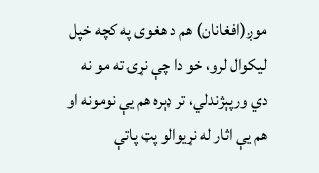موږ(افغانان) هم د هغوی په کچه خپل لیکوال لرو، خو دا چې نړۍ ته مو نه دي ورپېژندلي، تر ډېره هم يې نومونه او هم يې اثار له نړیوالو پټ پاتې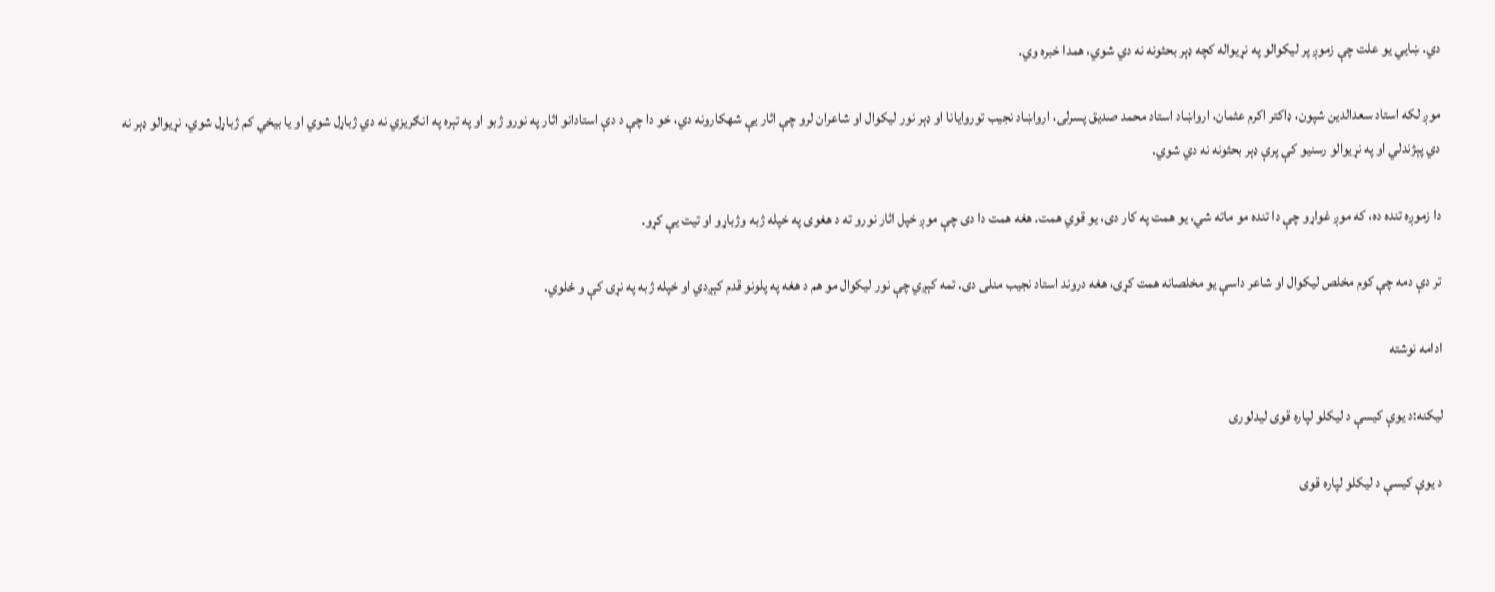دي. ښايي یو علت چې زموږ پر لیکوالو په نړیواله کچه ډېر بحثونه نه دي شوي، همدا خبره وي.

موږ لکه استاد سعدالدین شپون، ډاکتر اکرم عثمان، ارواښاد استاد محمد صدیق پسرلی، ارواښاد نجیب توروایانا او ډېر نور لیکوال او شاعران لرو چې اثار يې شهکارونه دي، خو دا چې د دې استادانو اثار په نورو ژبو او په تېره په انګريزي نه دي ژباړل شوي او یا بیخي کم ژباړل شوي، نړیوالو ډېر نه دي پېژندلي او په نړیوالو رسنیو کې پرې ډېر بحثونه نه دي شوي.

دا زموږه تنده ده، که موږ غواړو چې دا تنده مو ماته شي، يو همت په کار دی، یو قوي همت. هغه همت دا دی چې موږ خپل اثار نورو ته د هغوی په خپله ژبه وژباړو او تيت يې کړو.

تر دې دمه چې کوم مخلص لیکوال او شاعر داسې یو مخلصانه همت کړی، هغه دروند استاد نجیب منلی دی. تمه کېږي چې نور لیکوال مو هم د هغه په پلونو قدم کېږدي او خپله ژبه په نړۍ کې و ځلوي.

ادامه نوشته

لیکنه:د یوې کیسې د لیکلو لپاره قوی لیدلوری

د یوې کیسې د لیکلو لپاره قوی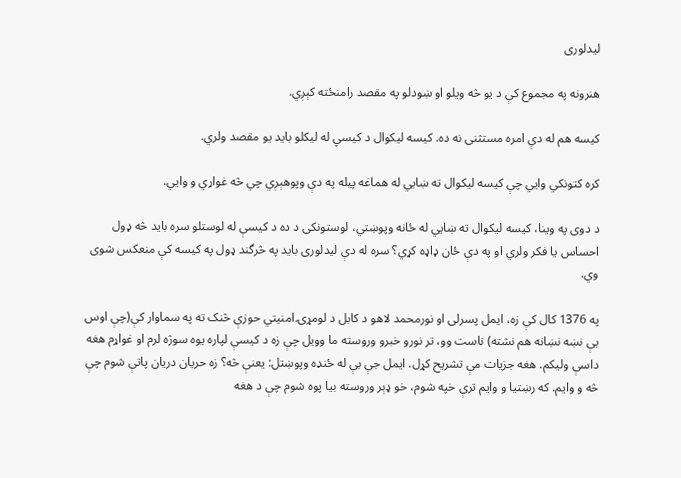لیدلوری

هنرونه په مجموع کې د یو څه ویلو او ښودلو په مقصد رامنځته کېږي.

کیسه هم له دې امره مستثنی نه ده. کیسه لیکوال د کیسۑ له لیکلو باید یو مقصد ولري.

کره کتونکي وایي چې کیسه لیکوال ته ښایي له هماغه پیله په دې وپوهېږي چي څه غواړي و وایي.

د دوی په وینا، کیسه لیکوال ته ښایي له ځانه وپوښتي، لوستونکی د ده د کیسې له لوستلو سره باید څه ډول احساس یا فکر ولري او په دې ځان ډاډه کړي؟ سره له دې لیدلوری باید په څرگند ډول په کیسه کې منعکس شوی وي.

په 1376 کال کې زه، ایمل پسرلی او نورمحمد لاهو د کابل د لومړۍ امنیتي حوزې څنک ته په سماوار کې(چې اوس یې نښه نښانه هم نشته) ناست وو، تر نورو خبرو وروسته ما وویل چې زه د کیسې لپاره یوه سوژه لرم او غواړم هغه داسې ولیکم. هغه جزیات مې تشریح کړل. ایمل جې بې له ځنډه وپوښتل: یعنې څه؟ زه حریان دریان پاتې شوم چې څه و وایم. که رښتیا و وایم ترې خپه شوم، خو ډېر وروسته بیا پوه شوم چې د هغه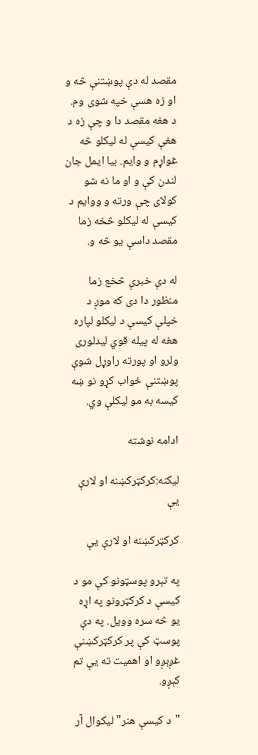مقصد له دې پوښتنې څه و او زه هسې خپه شوی وم. د هغه مقصد دا و چې زه د هغې کیسې له لیکلو څه غواړم و وایم. بیا ایمل جان لندن کې و او ما نه شو کولای چې ورته و ووایم د کیسې له لیکلو څخه زما مقصد داسې یو څه و.

له دې خبرې څخع زما منظور دا دی که موږ د خپلې کیسې د لیکلو لپاره هغه له پیله قوي لیدلوری ولرو او پورته راوړل شوې پوښتنې ځواب کړو نو ښه کیسه به مو لیکلې وي.

ادامه نوشته

لیکنه:کرکټرکښنه او لارې يې

کرکټرکښنه او لارې يې

په تېرو پوسټونو کې مو د کیسې د کرکټرونو په اړه یو څه سره وویل. په دې پوسټ کې پر کرکټرکښنې غږېږو او اهمیت ته یې تم کېږو.

"د کیسې هنر" لیکوال آر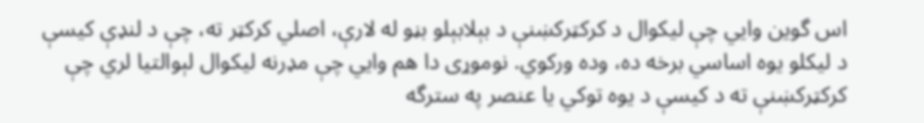اس گوین وایي چې لیکوال د کرکټرکښنې د بېلابېلو بڼو له لارې، اصلي کرکټر ته، چې د لنډې کیسې د لیکلو یوه اساسي برخه ده، وده ورکوي. نوموړی دا هم وایي چې مډرنه لیکوال لېوالتیا لري چې کرکټرکښنې ته د کیسې د یوه توکي یا عنصر په سترگه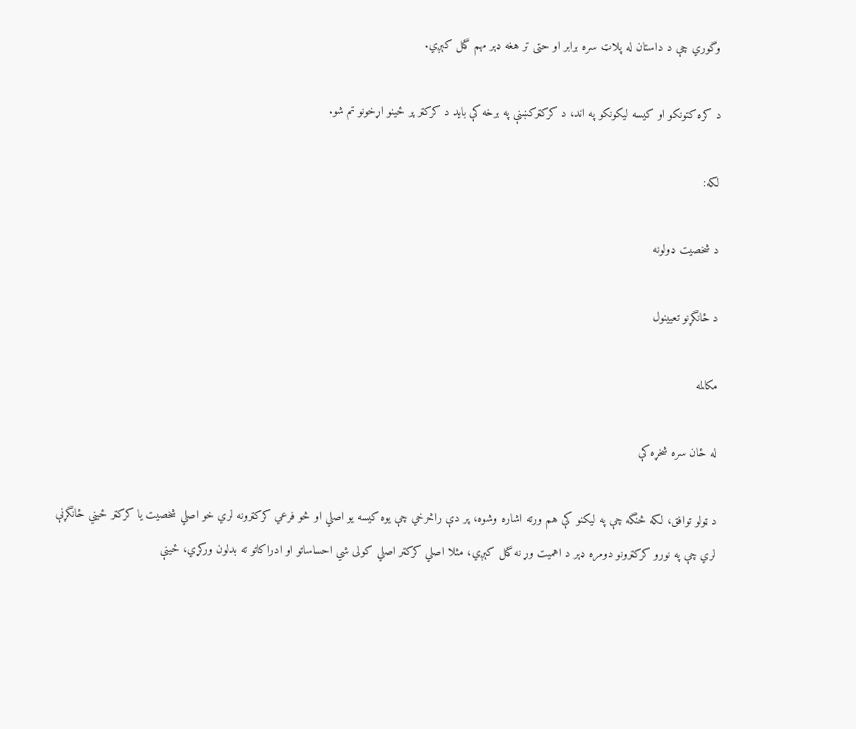وگوري چې د داستان له پلاټ سره برابر او حتی تر هغه ډېر مهم گڼل کېږي.

د کره کتونکو او کیسه لیکونکو په اند، د کرکټرکښنې په برخه کې باید د کرکټر پر ځینو اړخونو تم شو.

لکه:

د شخصیت ډولونه

د ځانگړنو تعیینول

مکالمه

له ځان سره شخړه کې

د ټولو توافق، لکه څنگه چې په لیکنو کې هم ورته اشاره وشوه، پر دې راڅرخي چې یوه کیسه یو اصلي او څو فرعي کرکټرونه لري خو اصلي شخصیت یا کرکټر ځیني ځانگړنې لري چې په نورو کرکټرونو دومره ډېر د اهمیت وړ نه گڼل کېږي، مثلا اصلي کرکټر اصلي کولی شي احساساتو او ادراکاتو ته بدلون ورکړي، ځینې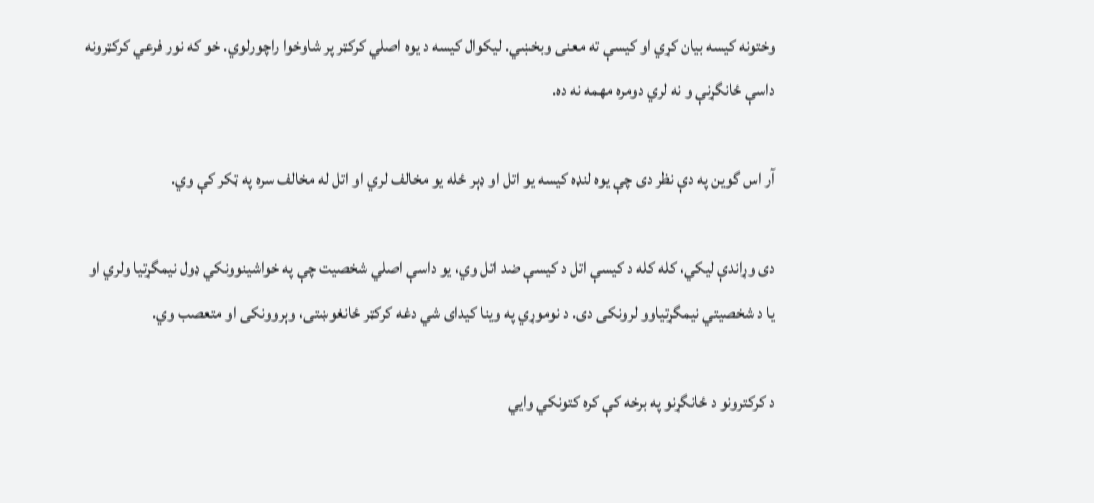وختونه کیسه بیان کړي او کیسې ته معنی وبخښي. لیکوال کیسه د یوه اصلي کرکټر پر شاوخوا راچورلوي. خو که نور فرعي کرکټرونه داسې ځانگړنې و نه لري دومره مهمه نه ده.

آر اس گوین په دې نظر دی چې یوه لنډه کیسه یو اتل او ډېر ځله یو مخالف لري او اتل له مخالف سره په ټکر کې وي.

دی وړاندې لیکي، کله کله د کیسې اتل د کیسې ضد اتل وي، یو داسې اصلي شخصیت چې په خواشینوونکي ډول نیمگړتیا ولري او یا د شخصیتي نیمگړتیاوو لرونکی دی. د نوموړي په وینا کیدای شي دغه کرکټر ځانغوښتی، وېروونکی او متعصب وي.

د کرکترونو د ځانگړنو په برخه کې کره کتونکي وایي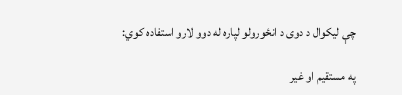چې لیکوال د دوی د انځورولو لپاره له دوو لارو استفاده کوي:

په مستقیم او غیر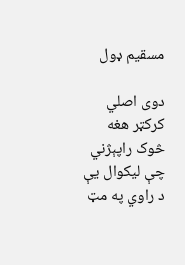مسقیم ډول

دوی اصلي کرکټر هغه څوک راپېژني چې لیکوال یې د راوي په مټ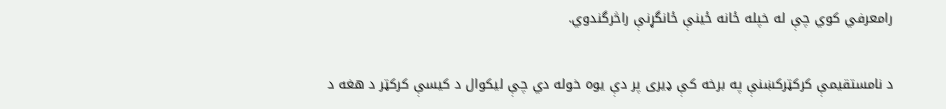رامعرفي کوي چې له خپله ځانه ځینې ځانگړنې راڅرگندوي.

د نامستقیمې کرکټرکښنې په برخه کې ډیری پر دې یوه خوله دي چې لیکوال د کیسې کرکټر د هغه د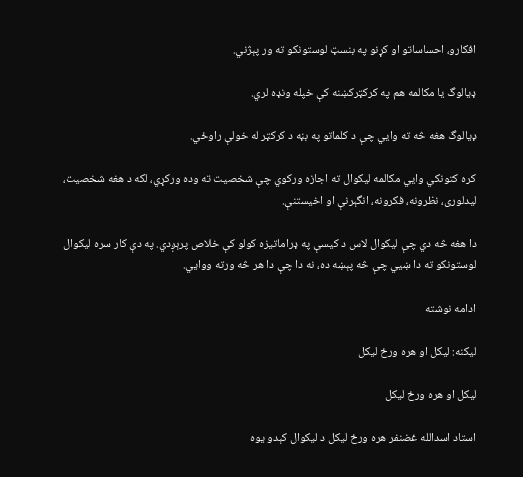افکارو، احساساتو او کړنو په بنسټ لوستونکو ته ور پېژني.

ډیالوگ یا مکالمه هم په کرکټرکښنه کې خپله ونډه لري.

ډیالوگ هغه څه ته وایي چې د کلماتو په بڼه د کرکټر له خولې راوځي.

کره کتونکي وایي مکالمه لیکوال ته اجازه ورکوي چې شخصیت ته وده ورکړي، لکه د هغه شخصیت، لیدلوری، نظرونه، فکرونه، انگېرنې او اخیستنې.

دا هغه څه دي چې لیکوال لاس د کیسې په ډراماتیزه کولو کې خلاص پرېږدي. په دې کار سره لیکوال لوستونکو ته دا ښیي چې څه پېښه ده، نه دا چې دا هر څه ورته ووایي.

ادامه نوشته

لیکنه: لیکل او هره ورځ لیکل

لیکل او هره ورځ لیکل

استاد اسدالله غضنفر هره ورځ لیکل د لیکوال کېدو یوه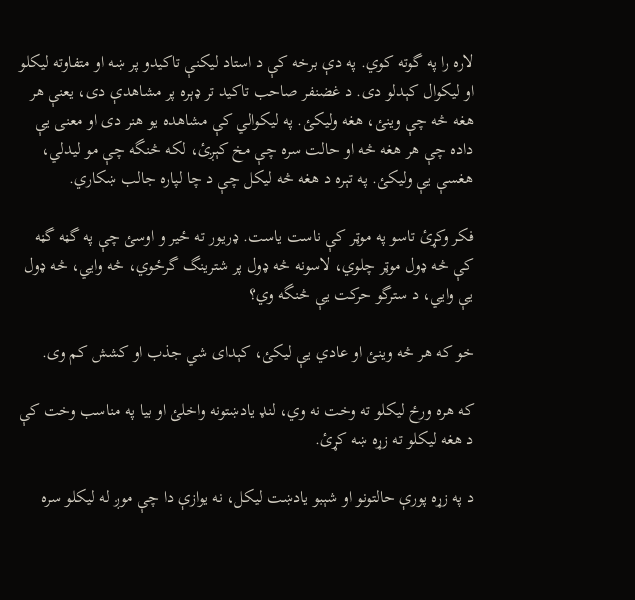لاره را په گوته کوي. په دې برخه کې د استاد لیکنې تاکیدو پر ښه او متفاوته لیکلو او لیکوال کېدلو دی. د غضنفر صاحب تاکید تر ډېره پر مشاهدې دی، یعنې هر هغه څه چې وینئ، هغه ولیکئ. په لیکوالي کې مشاهده یو هنر دی او معنی یې داده چې هر هغه څه او حالت سره چې مخ کېږئ، لکه څنگه چې مو لیدلي، هغسې یې ولیکئ. په تېره د هغه څه لیکل چې د چا لپاره جالب ښکاري.

فکر وکړئ تاسو په موټر کې ناست یاست. ډریور ته ځير و اوسئ چې په گڼه گڼه کې څه ډول موټر چلوي، لاسونه څه ډول پر شترینگ گرځوي، څه وایي، څه ډول یې وایي، د سترگو حرکت یې څنگه وي؟

خو که هر څه وینئ او عادي یې لیکئ، کېدای شي جذب او کشش کم وی.

که هره ورځ لیکلو ته وخت نه وي، لنډ یادښتونه واخلئ او بیا په مناسب وخت کې د هغه لیکلو ته زړه ښه کړئ.

د په زړه پورې حالتونو او شېبو یادښت لیکل، نه یوازې دا چې موږ له لیکلو سره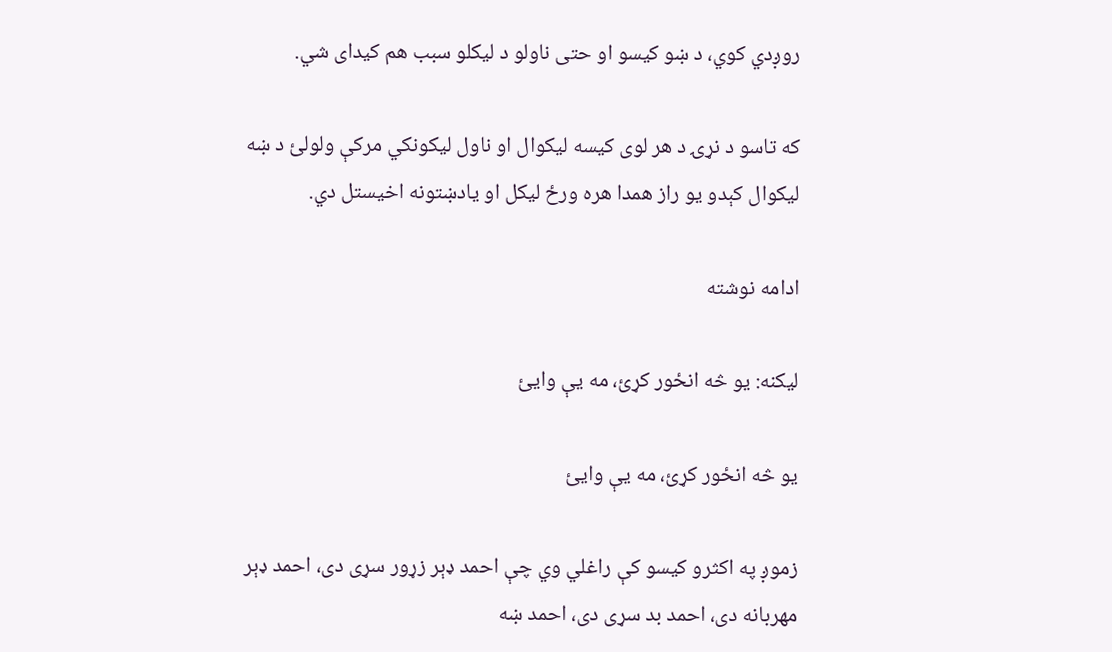روږدي کوي، د ښو کیسو او حتی ناولو د لیکلو سبب هم کیدای شي.

که تاسو د نړۍ د هر لوی کیسه لیکوال او ناول لیکونکي مرکې ولولئ د ښه لیکوال کېدو یو راز همدا هره ورځ لیکل او یادښتونه اخیستل دي.

ادامه نوشته

لیکنه: یو څه انځور کړئ، مه يې وايئ

یو څه انځور کړئ، مه يې وايئ

زموږ په اکثرو کیسو کې راغلي وي چې احمد ډېر زړور سړی دی، احمد ډېر مهربانه دی، احمد بد سړی دی، احمد ښه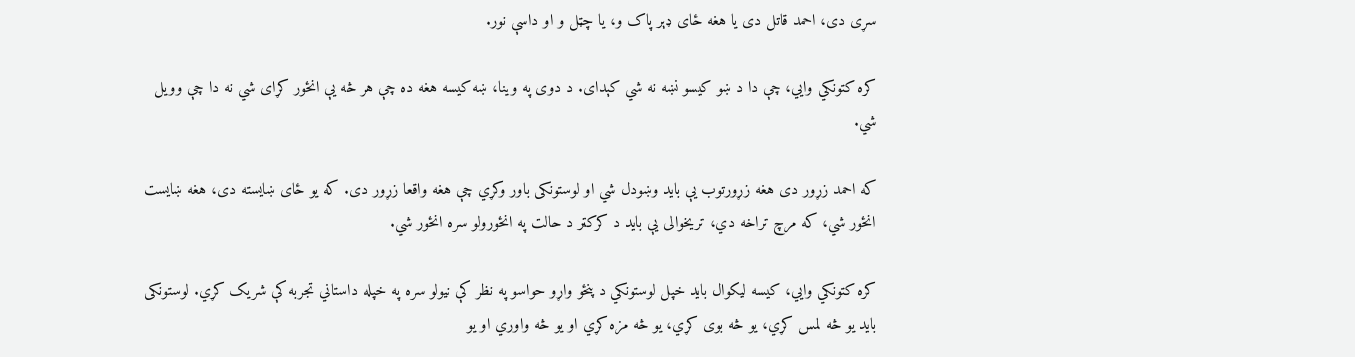سړی دی، احمد قاتل دی یا هغه ځای ډېر پاک و، یا چټل و او داسې نور.

کره کتونکي وايي، چې دا د ښو کيسو نښه نه شي کېدای. د دوی په وینا، ښه کیسه هغه ده چې هر څه يې انځور کړای شي نه دا چې وویل شي.

که احمد زړور دی هغه زړورتوب يې باید وښودل شي او لوستونکی باور وکړي چې هغه واقعا زړور دی. که یو ځای ښایسته دی، هغه ښایست انځور شي، که مرچ تراخه دي، تریخوالی يې باید د کرکټر د حالت په انځورولو سره انځور شي.

کره کتونکي وايي، کیسه لیکوال باید خپل لوستونکي د پنځو واړو حواسو په نظر کې نیولو سره په خپله داستاني تجربه کې شریک کړي. لوستونکی باید یو څه لمس کړي، یو څه بوی کړي، یو څه مزه کړي او یو څه واوري او یو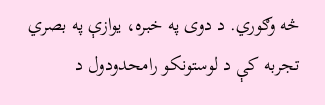څه وګوري. د دوی په خبره، یوازې په بصري تجربه کې د لوستونکو رامحدودول د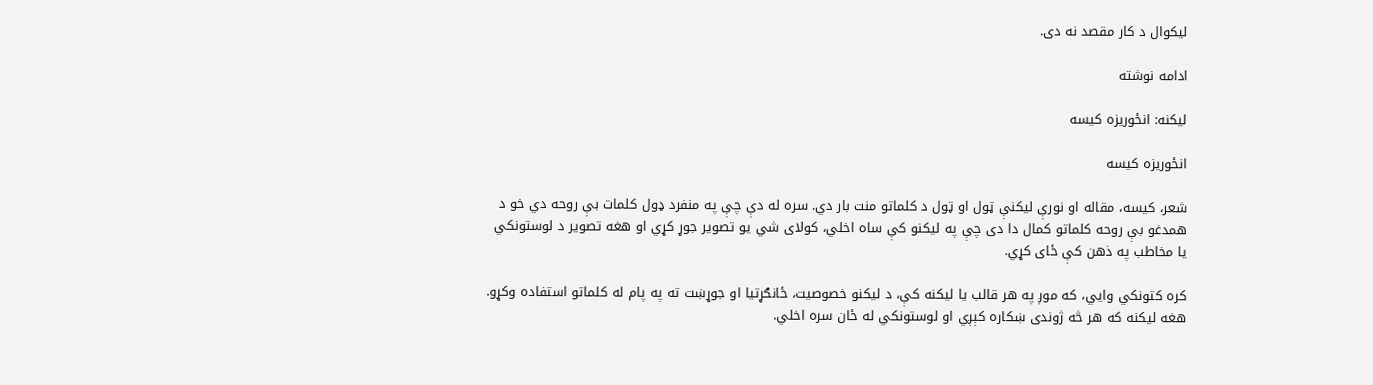لیکوال د کار مقصد نه دی.

ادامه نوشته

ليکنه: انځوریزه کیسه

انځوریزه کیسه

شعر، کیسه، مقاله او نورې لیکنې ټول او ټول د کلماتو منت بار دي. سره له دې چې په منفرد ډول کلمات بې روحه دي خو د همدغو بې روحه کلماتو کمال دا دی چې په لیکنو کې ساه اخلي، کولای شي یو تصویر جوړ کړي او هغه تصویر د لوستونکي یا مخاطب په ذهن کې ځای کړي.

کره کتونکي وايي، که موږ په هر قالب یا لیکنه کې، د لیکنو خصوصیت، ځانګړتیا او جوړښت ته په پام له کلماتو استفاده وکړو. هغه لیکنه که هر څه ژوندی ښکاره کېږي او لوستونکي له ځان سره اخلي.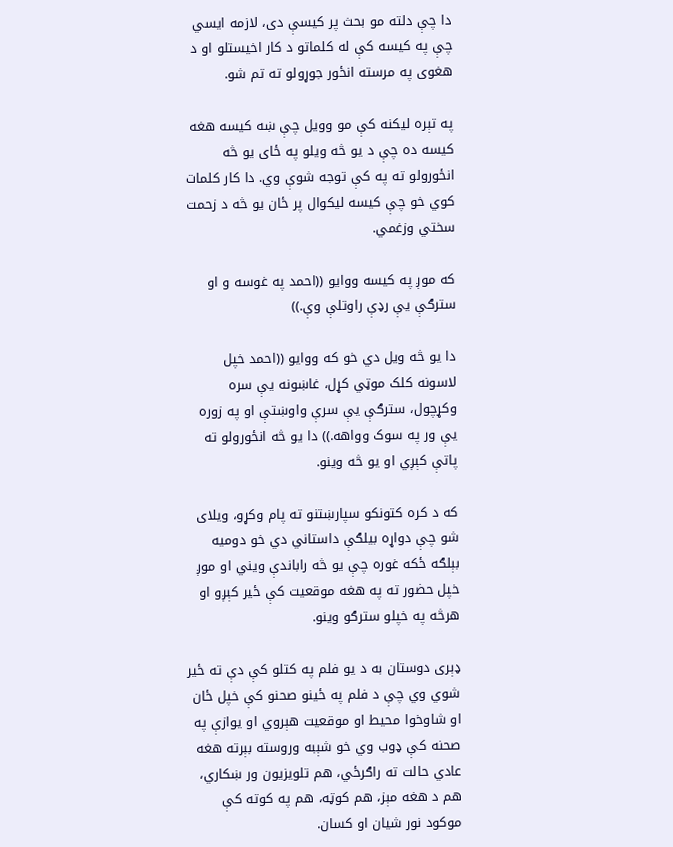دا چې دلته مو بحث پر کيسې دی، لازمه ایسي چې په کیسه کې له کلماتو د کار اخیستلو او د هغوی په مرسته انځور جوړولو ته تم شو.

په تېره لیکنه کې مو وویل چې ښه کیسه هغه کیسه ده چې د یو څه ویلو په ځای یو څه انځورولو ته په کې توجه شوې وي. دا کار کلمات کوي خو چې کیسه لیکوال پر ځان یو څه د زحمت سختي وزغمي.

که موږ په کیسه ووایو ((احمد په غوسه و او سترګې يې رډې راوتلې وې.))

دا یو څه ویل دي خو که ووایو ((احمد خپل لاسونه کلک موټي کړل، غاښونه يې سره وکړچول، سترګې يې سرې واوښتې او په زوره يې ور په سوک وواهه.)) دا یو څه انځورولو ته پاتې کېږي او يو څه وینو.

که د کره کتونکو سپارښتنو ته پام وکړو، ویلای شو چې دواړه بیلګې داستاني دي خو دومیه بېلګه ځکه غوره چې یو څه راباندې ويني او موږ خپل حضور ته په هغه موقعیت کې ځير کېږو او هرڅه په خپلو سترګو وينو.

ډېری دوستان به د یو فلم په کتلو کې دې ته ځير شوي وي چې د فلم په ځينو صحنو کې خپل ځان او شاوخوا محیط او موقعیت هېروي او یوازې په صحنه کې ډوب وي خو شېبه وروسته بېرته هغه عادي حالت ته راګرځي، هم تلویزیون ور ښکاري، هم د هغه مېز، هم کوټه، هم په کوته کې موکود نور شیان او کسان.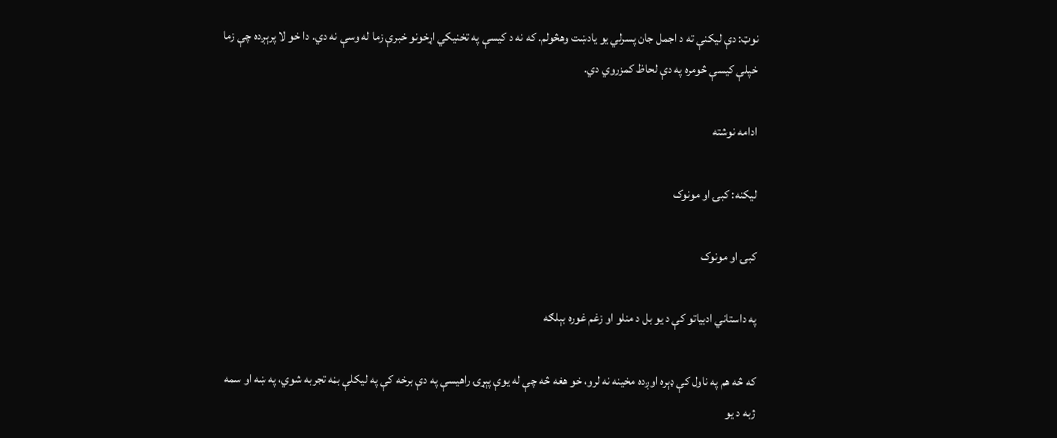نوټ: دې لیکنې ته د اجمل جان پسرلي یو يادښت وهڅولم. که نه د کيسې په تخنیکي اړخونو خبرې زما له وسې نه دي. دا خو لا پرېږده چې زما خپلې کیسې څومره په دې لحاظ کمزروي دي.

ادامه نوشته

لیکنه: کبۍ او مونوک

کبۍ او مونوک

په داستاني ادبیاتو کې د یو بل د منلو او زغم غوره بېلګه

که څه هم په ناول کې ډېره اوږده مخینه نه لرو، خو هغه څه چې له یوې پېړۍ راهیسې په دې برخه کې په لیکلې بڼه تجربه شوي، په ښه او سمه ژبه د یو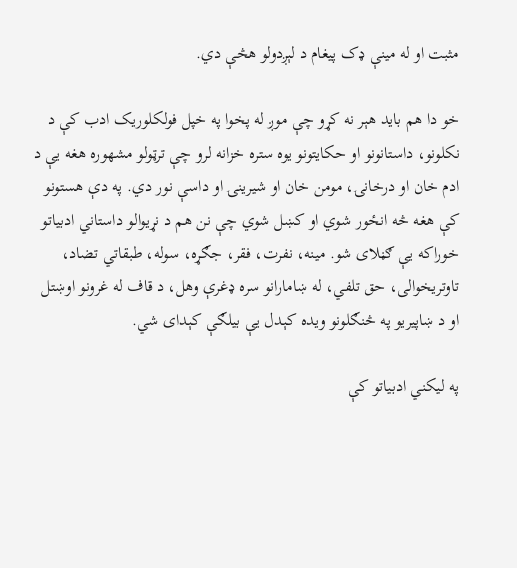مثبت او له مينې ډک پیغام د لېږدولو هڅې دي.

خو دا هم باید هېر نه کړو چې موږ له پخوا په خپل فولکلوریک ادب کې د نکلونو، داستانونو او حکایتونو يوه ستره خزانه لرو چې ترټولو مشهوره هغه يې د ادم خان او درخانۍ، مومن خان او شیرينۍ او داسې نور دي. په دې هستونو کې هغه څه انځور شوي او کښل شوي چې نن هم د نړیوالو داستاني ادبیاتو خوراکه يې ګڼلای شو. مینه، نفرت، فقر، جګړه، سوله، طبقاتي تضاد، تاوتریخوالی، حق تلفي، له ښامارانو سره ډغرې وهل، د قاف له غرونو اوښتل او د ښاپيریو په څنګلونو ویده کېدل یې بیلګې کېدای شي.

په لیکني ادبیاتو کې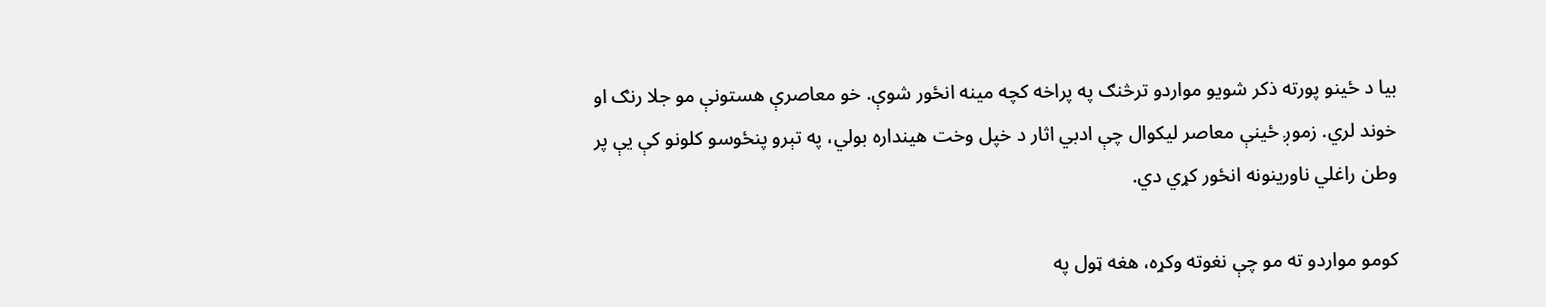بیا د ځینو پورته ذکر شویو مواردو ترڅنګ په پراخه کچه مینه انځور شوې. خو معاصرې هستونې مو جلا رنګ او خوند لري. زموږ ځینې معاصر لیکوال چې ادبي اثار د خپل وخت هینداره بولي، په تېرو پنځوسو کلونو کې يې پر وطن راغلي ناورینونه انځور کړي دي.

کومو مواردو ته مو چې نغوته وکړه، هغه ټول په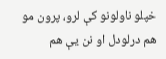خپلو ناولونو کې لرو، پرون مو هم درلودل او نن يې هم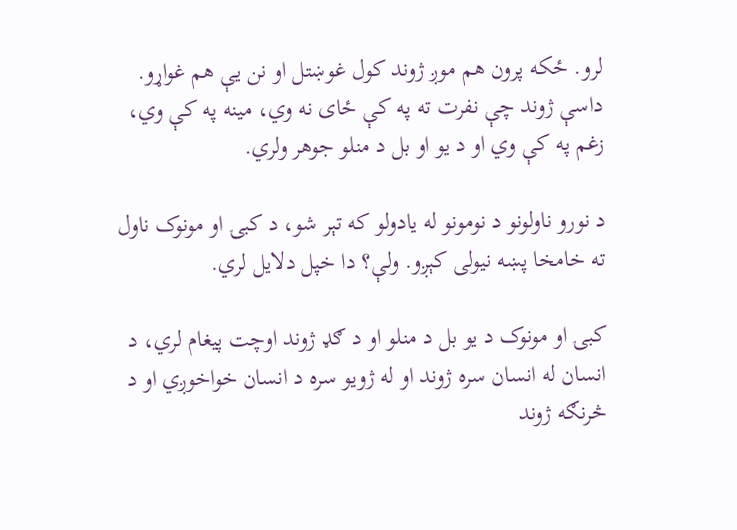لرو. ځکه پرون هم موږ ژوند کول غوښتل او نن يې هم غواړو. داسې ژوند چې نفرت ته په کې ځای نه وي، مینه په کې وي، زغم په کې وي او د یو او بل د منلو جوهر ولري.

د نورو ناولونو د نومونو له یادولو که تېر شو، د کبۍ او مونوک ناول ته خامخا پښه نیولی کېږو. ولې؟ دا خپل دلایل لري.

کبۍ او مونوک د یو بل د منلو او د ګډ ژوند اوچت پیغام لري، د انسان له انسان سره ژوند او له ژويو سره د انسان خواخوږي او د څرنګه ژوند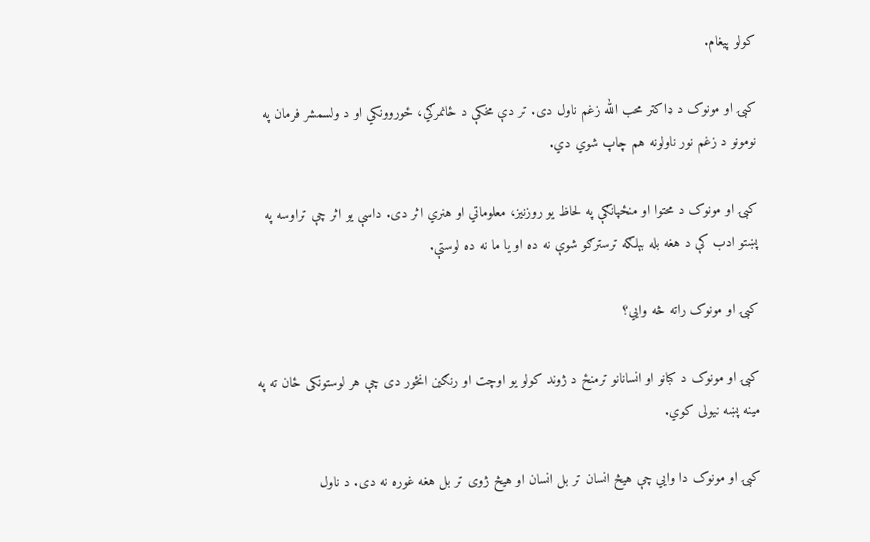کولو پیغام.

کبۍ او مونوک د ډاکتر محب الله زغم ناول دی. تر دې مخکې د ځانمرګي، ځوروونکي او د ولسمشر فرمان په نومونو د زغم نور ناولونه هم چاپ شوي دي.

کبۍ او مونوک د محتوا او منځپانګې په لحاظ یو روزنیز، معلوماتي او هنري اثر دی. داسې يو اثر چې تراوسه په پښتو ادب کې د هغه بله بېلګه ترسترګو شوې نه ده او یا ما نه ده لوستې.

کبۍ او مونوک راته څه وايي؟

کبۍ او مونوک د کبانو او انسانانو ترمنځ د ژوند کولو یو اوچت او رنګین انځور دی چې هر لوستونکی ځان ته په مينه پښه نیولی کوي.

کبۍ او مونوک دا وايي چې هیڅ انسان تر بل انسان او هیڅ ژوی تر بل هغه غوره نه دی. د ناول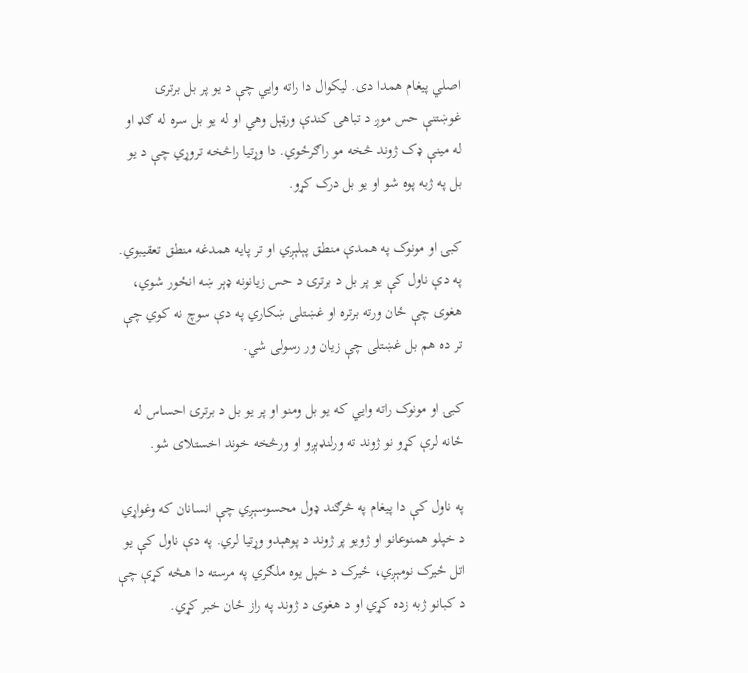اصلي پیغام همدا دی. لیکوال دا راته وايي چې د یو پر بل برترۍ غوښتنې حس موږ د تباهۍ کندې ورټېل وهي او له یو بل سره له ګډ او له مینې ډک ژوند څخه مو راګرځوي. دا وړتیا راڅخه تروړي چې د يو بل په ژبه پوه شو او یو بل درک کړو.

کبۍ او مونوک په همدې منطق پېلېږي او تر پايه همدغه منطق تعقیبوي. په دې ناول کې يو پر بل د برترۍ د حس زیانونه ډېر ښه انځور شوي، هغوی چې ځان ورته برتره او غښتلی ښکاري په دې سوچ نه کوي چې تر ده هم بل غښتلی چې زیان ور رسولی شي.

کبۍ او مونوک راته وايي که یو بل ومنو او پر یو بل د برترۍ احساس له ځانه لرې کړو نو ژوند ته ورلنډېږو او ورڅخه خوند اخستلای شو.

په ناول کې دا پيغام په څرګند ډول محسوسېږي چې انسانان که وغواړي د خپلو همنوعانو او ژويو پر ژوند د پوهېدو وړتیا لري. په دې ناول کې یو اتل ځيرک نومېږي، ځيرک د خپل یوه ملګري په مرسته دا هڅه کړې چې د کبانو ژبه زده کړي او د هغوی د ژوند په راز ځان خبر کړي.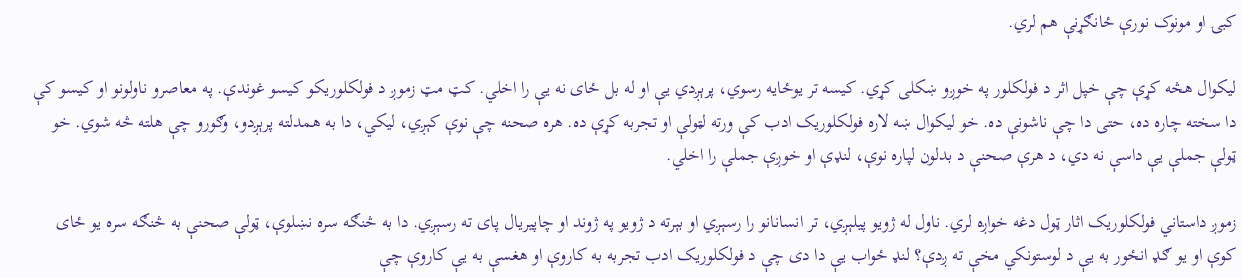کبۍ او مونوک نورې ځانګړنې هم لري.

لیکوال هڅه کړې چې خپل اثر د فولکلور په خوږو ښکلی کړي. کیسه تر يوځایه رسوي، پرېږدي يې او له بل ځای نه يې را اخلي. کټ مټ زموږ د فولکلوریکو کیسو غوندې. په معاصرو ناولونو او کیسو کې دا سخته چاره ده، حتی دا چې ناشونې ده. خو لیکوال ښه لاره فولکلوریک ادب کې ورته لټولې او تجربه کړې ده. هره صحنه چې نوې کېږي، لیکي، دا به همدلته پرېږدو، وګورو چې هلته څه شوي. خو ټولې جملې يې داسې نه دي، د هرې صحنې د بدلون لپاره نوې، لنډې او خوږې جملې را اخلي.

زموږ داستاني فولکلوریک اثار ټول دغه خواږه لري. ناول له ژویو پیلېږي، تر انسانانو را رسېږي او بېرته د ژویو په ژوند او چاپيریال پای ته رسېږي. دا به څنګه سره نښلوې، ټولې صحنې به څنګه سره یو ځای کوې او یو ګډ انځور به يې د لوستونکي مخې ته ږدې؟ لنډ ځواب يې دا دی چې د فولکلوریک ادب تجربه به کاروې او هغسې به يې کاروې چې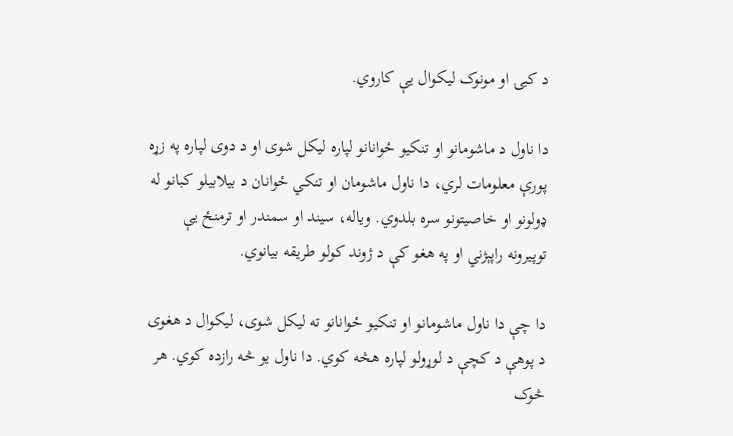د کبۍ او مونوک ليکوال يې کاروي.

دا ناول د ماشومانو او تنکیو ځوانانو لپاره لیکل شوی او د دوی لپاره په زړه پورې معلومات لري، دا ناول ماشومان او تنکي ځوانان د بیلابیلو کبانو له ډولونو او خاصیتونو سره بلدوي. ویاله، سیند او سمندر او ترمنځ يې توپيرونه راپېژني او په هغو کې د ژوند کولو طریقه بیانوي.

دا چې دا ناول ماشومانو او تنکیو ځوانانو ته لیکل شوی، لیکوال د هغوی د پوهې د کچې د لوړولو لپاره هڅه کوي. دا ناول یو څه رازده کوي. هر څوک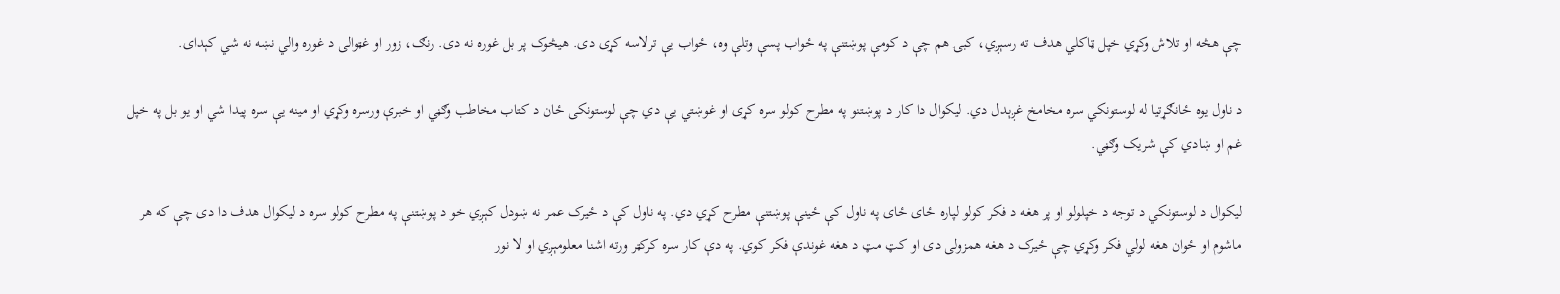چې هڅه او تلاش وکړي خپل ټاکلي هدف ته رسېږي، کبۍ هم چې د کومې پوښتنې په ځواب پسې وتلې وه، ځواب يې ترلاسه کړی دی. هیڅوک پر بل غوره نه دی. رنګ، زور او غټوالی د غوره والي نښه نه شي کېدای.

د ناول یوه ځانګړتیا له لوستونکي سره مخامخ غږېدل دي. لیکوال دا کار د پوښتنو په مطرح کولو سره کړی او غوښتي يې دي چې لوستونکی ځان د کتاب مخاطب وګڼي او خبرې ورسره وکړي او مینه يې سره پیدا شي او یو بل په خپل غم او ښادي کې شریک وګڼي.

لیکوال د لوستونکي د توجه د خپلولو او پر هغه د فکر کولو لپاره ځای ځای په ناول کې ځینې پوښتنې مطرح کړي دي. په ناول کې د ځيرک عمر نه ښودل کېږي خو د پوښتنې په مطرح کولو سره د لیکوال هدف دا دی چې که هر ماشوم او ځوان هغه لولي فکر وکړي چې ځيرک د هغه همزولی دی او کټ مټ د هغه غوندې فکر کوي. په دې کار سره کرکټر ورته اشنا معلومېږي او لا نور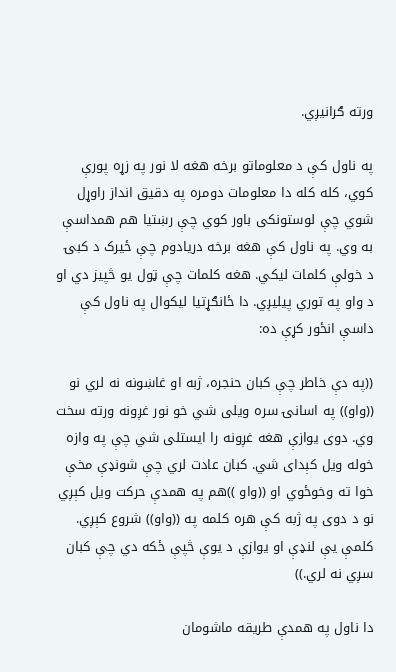ورته ګرانيږي.

په ناول کې د معلوماتو برخه هغه لا نور په زړه پورې کوي، کله کله دا معلومات دومره په دقیق انداز راوړل شوي چې لوستونکی باور کوي چې رښتيا هم همداسې به وي. په ناول کې هغه برخه دریادوم چې ځيرک د کبۍ د خولې کلمات لیکي. هغه کلمات چې ټول یو څپيز دي او د واو په توري پیليږي. دا ځانګړتیا لیکوال په ناول کې داسې انځور کړې ده:

((په دې خاطر چې کبان حنجره، ژبه او غاښونه نه لري نو ((واو)) په اسانۍ سره ویلی شي خو نور غږونه ورته سخت وي. دوی یوازې هغه غږونه را ایستلی شي چې په وازه خوله ویل کېدای شي. کبان عادت لري چې شونډې مخې خوا ته وخوځوي او ((واو ))هم په همدې حرکت ویل کېږي نو د دوی په ژبه کې هره کلمه په ((واو)) شروع کېږي. کلمې یې لنډې او یوازې د یوې څپې ځکه دي چې کبان سږي نه لري.))

دا ناول په همدې طریقه ماشومان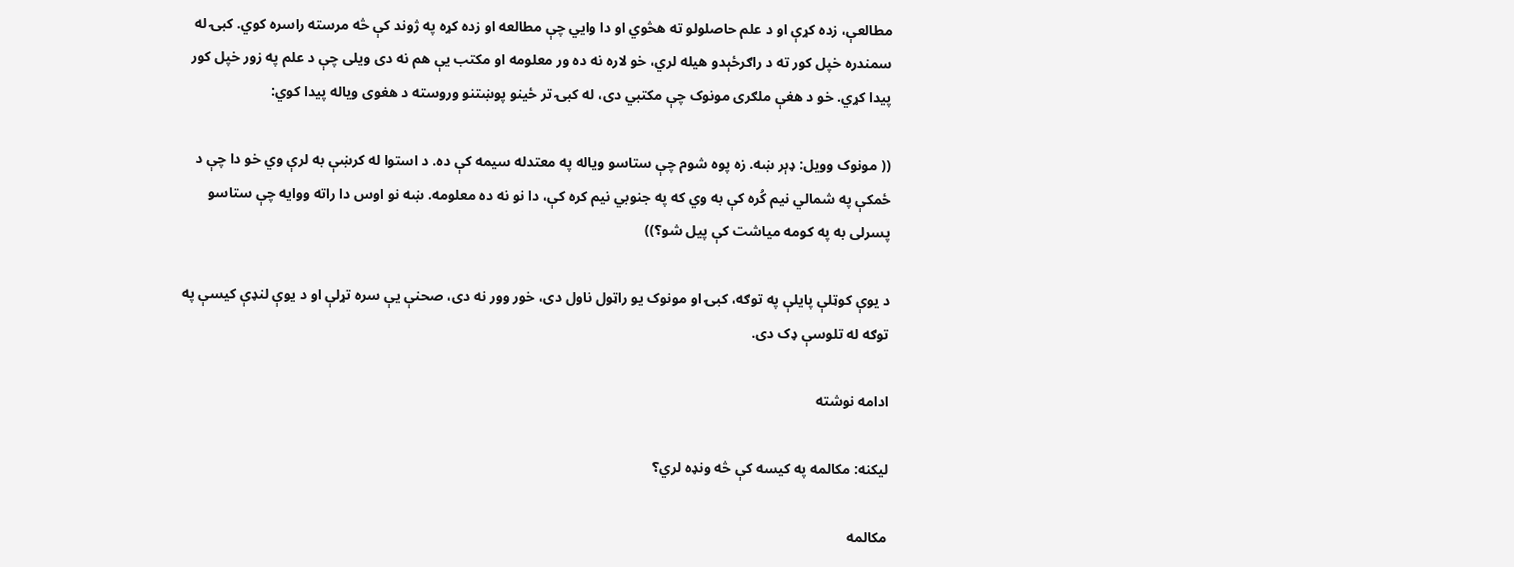مطالعې، زده کړې او د علم حاصلولو ته هڅوي او دا وايي چې مطالعه او زده کړه په ژوند کې څه مرسته راسره کوي. کبۍ له سمندره خپل کور ته د راګرځېدو هیله لري، خو لاره نه ده ور معلومه او مکتب يې هم نه دی ویلی چې د علم په زور خپل کور پیدا کړي. خو د هغې ملګری مونوک چې مکتبي دی، له کبۍ تر ځینو پوښتنو وروسته د هغوی ویاله پیدا کوي:

(( مونوک وویل: ډېر ښه. زه پوه شوم چې ستاسو ویاله په معتدله سیمه کې ده. د استوا له کرښې به لرې وي خو دا چې د ځمکې په شمالي نیم کُره کې به وي که په جنوبي نیم کره کې، دا نو نه ده معلومه. ښه نو اوس دا راته ووایه چې ستاسو پسرلی به په کومه میاشت کې پیل شو؟))

د یوې کوټلې پايلې په توګه، کبۍ او مونوک یو راټول ناول دی، خور وور نه دی، صحنې يې سره تړلې او د یوې لنډې کيسې په توګه له تلوسې ډک دی.

ادامه نوشته

لیکنه: مکالمه په کیسه کې څه ونډه لري؟

مکالمه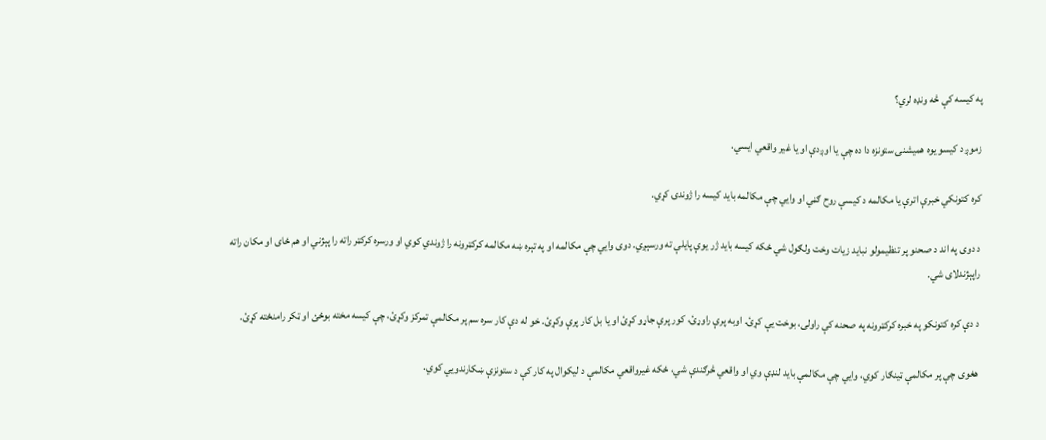په کیسه کې څه ونډه لري؟

زموږ د کیسو یوه همیشنۍ ستونزه دا ده چې یا اوږدې او یا غیر واقعي ایسي.

کره کتونکي خبرې اترې یا مکالمه د کیسې روح ګڼي او وايي چې مکالمه باید کیسه را ژوندۍ کړي.

د دوی په اند د صحنو پر تنظیمولو نباید زیات وخت ولګول شي ځکه کیسه باید ژر یوې پایلې ته ورسېږي. دوی وايي چې مکالمه او په تېره ښه مکالمه کرکټرونه را ژوندي کوي او ورسره کرکټر راته را پېژني او هم ځای او مکان راته راپېژندلای شي.

د دې کره کتونکو په خبره کرکټرونه په صحنه کې راولی، بوخت يې کړئ. اوبه پرې راوړئ، کور پرې جاړو کړئ او یا بل کار پرې وکړئ. خو له دې کار سره سم پر مکالمې تمرکز وکړئ، چې کیسه مخته بوځئ او ټکر رامنځته کړئ.

هغوی چې پر مکالمې ټينګار کوي، وايي چې مکالمې باید لنډې وي او واقعي څرګندې شي، ځکه غیرواقعي مکالمې د لیکوال په کار کې د ستونزې ښکارندويي کوي.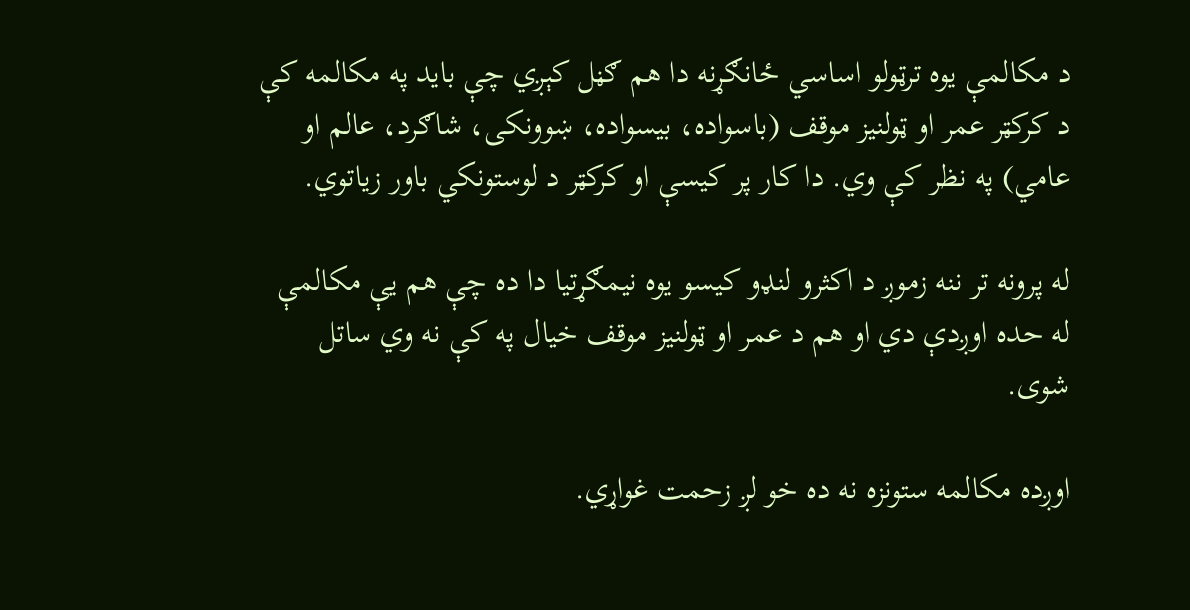د مکالمې يوه ترټولو اساسي ځانګړنه دا هم ګڼل کېږي چې باید په مکالمه کې د کرکټر عمر او ټولنیز موقف (باسواده، بیسواده، ښوونکی، شاګرد، عالم او عامي) په نظر کې وي. دا کار پر کیسې او کرکټر د لوستونکي باور زیاتوي.

له پرونه تر ننه زموږ د اکثرو لنډو کیسو یوه نیمګړتیا دا ده چې هم يې مکالمې له حده اوږدې دي او هم د عمر او ټولنیز موقف خیال په کې نه وي ساتل شوی.

اوږده مکالمه ستونزه نه ده خو لږ زحمت غواړي.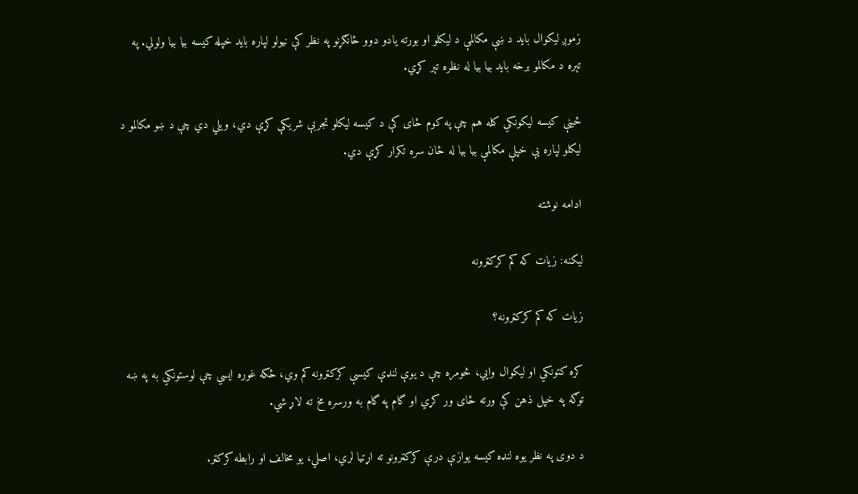زموږ لیکوال باید د ښې مکالمې د لیکلو او بورته يادو دوو ځانګړنو په نظر کې نیولو لپاره باید خپله کیسه بیا بیا ولولي. په تېره د مکالمو برخه باید بیا بیا له نظره تېر کړي.

ځینې کیسه لیکونکي کله هم چې په کوم ځای کې د کیسه لیکلو تجربې شریکې کړې دي، ویلي دي چې د ښو مکالمو د لیکلو لپاره يې خپلې مکالمې بیا بیا له ځان سره تکرار کړې دي.

ادامه نوشته

لیکنه: زیات که کم کرکټرونه

زیات که کم کرکټرونه؟

کره کتونکي او لیکوال وايي، څومره چې د یوې لنډې کیسې کرکټرونه کم وي، ځکه غوره ایسي چې لوستونکي به په ښه توګه په خپل ذهن کې ورته ځای ور کړي او گام په گام به ورسره مخ ته لاړ شي.

د دوی په نظر یوه لنډه کیسه یوازې درې کرکټرونو ته اړتیا لري، اصلي، یو مخالف او رابطه کرکټر.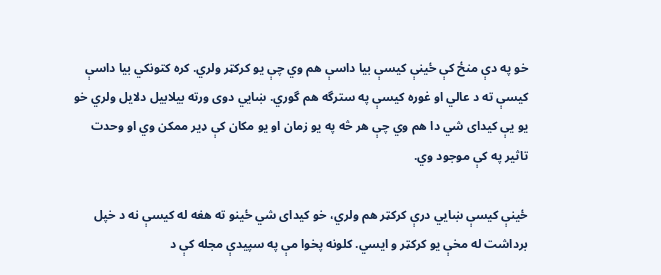خو په دې منځ کې ځینې کیسې بیا داسې هم وي چې یو کرکټر ولري. کره کتونکي بیا داسې کیسې ته د عالي او غوره کیسې په سترگه هم گوري. ښايي دوی ورته بیلابیل دلایل ولري خو یو یې کیدای شي دا هم وي چې هر څه په یو زمان او یو مکان کې ډیر ممکن وي او وحدت تاثیر په کې موجود وي.

ځینې کیسې ښایي درې کرکټر هم ولري، خو کیدای شي ځینو ته هغه له کیسې نه د خپل برداشت له مخې یو کرکټر و ایسي. کلونه پخوا مې په سپیدې مجله کې د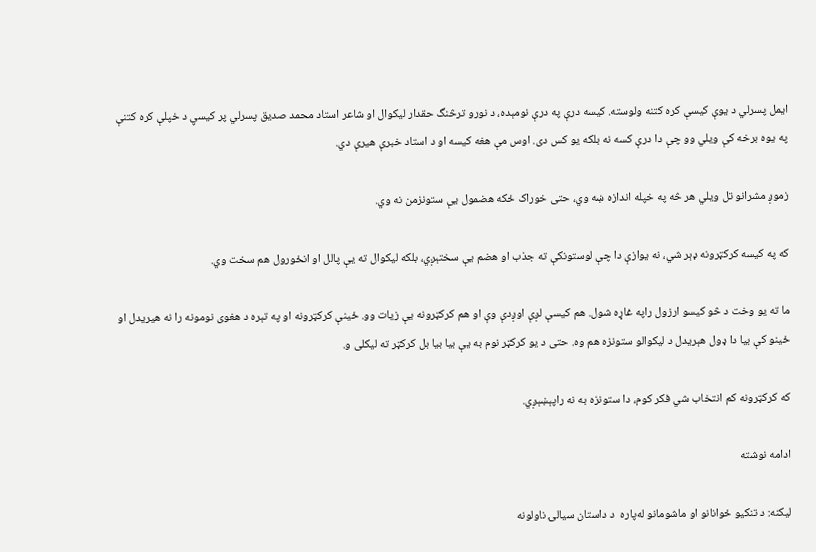ایمل پسرلي د یوې کیسې کره کتنه ولوسته. کیسه درې په درې نومېده، د نورو ترڅنگ حقدار لیکوال او شاعر استاد محمد صدیق پسرلي پر کیسۑ د خپلې کره کتنې په یوه برخه کې ویلي وو چې دا درې کسه نه بلکه یو کس دی. اوس مې هغه کیسه او د استاد خبرې هیرې دي.

زموږ مشرانو تل ویلي هر څه په خپله اندازه ښه وي، حتی خوراک ځکه هضمول یې ستونزمن نه وي.

که په کیسه کرکټرونه ډېر شي، نه یوازې دا چې لوستونکې ته جذب او هضم یې سختېږي، بلکه لیکوال ته یې پالل او انځورول هم سخت وي.

ما ته یو وخت د څو کیسو ارزول راپه غاړه شول. هم کیسې لږې اوږدې وې او هم کرکټرونه یې زیات وو. ځینې کرکټرونه او په تېره د هغوی نومونه را نه هیریدل او ځینو کې بیا دا ډول هېریدل د لیکوالو ستونزه هم وه. حتی د یو کرکټر نوم به یې بیا بیا بل کرکټر ته لیکلی و.

که کرکټرونه کم انتخاب شي فکر کوم، دا ستونزه به نه راپېښېږي.

ادامه نوشته

لیکنه: د تنکیو ځوانانو او ماشومانو له‌پاره  د داستان سیالۍ ناولونه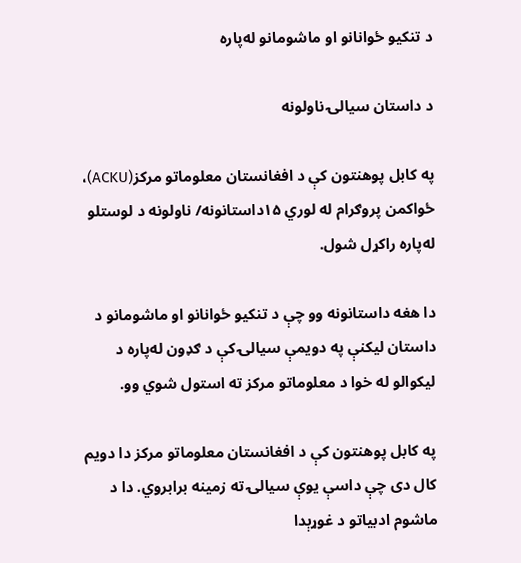د تنکیو ځوانانو او ماشومانو له‌پاره

د داستان سیالۍ ناولونه

په کابل پوهنتون کې د افغانستان معلوماتو مرکز(ACKU)، ځواکمن پروګرام له لوري ۱۵داستانونه/ ناولونه د لوستلو له‌پاره راکړل شول.

دا هغه داستانونه وو چې د تنکیو ځوانانو او ماشومانو د داستان‌ لیکنې په دویمې سیالۍ کې د ګډون له‌پاره د لیکوالو له خوا د معلوماتو مرکز ته استول شوي وو.

په کابل پوهنتون کې د افغانستان معلوماتو مرکز دا دویم کال دی چې داسې یوې سیالۍ ته زمینه برابروي. دا د ماشوم ادبیاتو د غوړېدا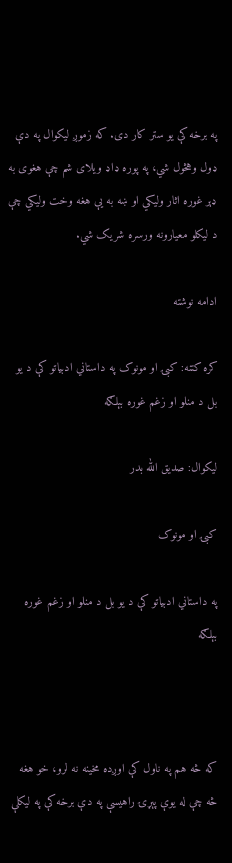په برخه کې یو ستر کار دی. که زموږ ليکوال په دې ډول وهڅول شي، په پوره ډاډ ویلای شم چې هغوی به ډېر غوره اثار ولیکي او ښه به يې هغه وخت ولیکي چې د لیکلو معیارونه ورسره شریک شي.

ادامه نوشته

کره کتنه: کبۍ او مونوک په داستاني ادبیاتو کې د یو بل د منلو او زغم غوره بېلګه

ليکوال: صديق الله بدر

کبۍ او مونوک

په داستاني ادبیاتو کې د یو بل د منلو او زغم غوره بېلګه



که څه هم په ناول کې اوږده مخینه نه لرو، خو هغه څه چې له یوې پېړۍ راهیسې په دې برخه کې په لیکلې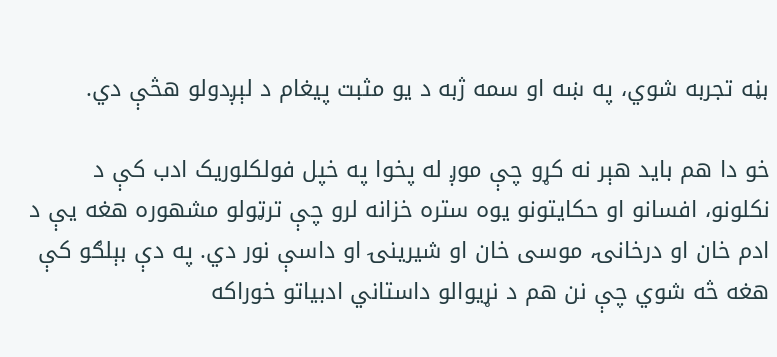بڼه تجربه شوي، په ښه او سمه ژبه د یو مثبت پیغام د لېږدولو هڅې دي.

خو دا هم باید هېر نه کړو چې موږ له پخوا په خپل فولکلوریک ادب کې د نکلونو، افسانو او حکایتونو يوه ستره خزانه لرو چې ترټولو مشهوره هغه يې د ادم خان او درخانۍ، موسی خان او شیرينۍ او داسې نور دي. په دې بېلګو کې هغه څه شوي چې نن هم د نړیوالو داستاني ادبیاتو خوراکه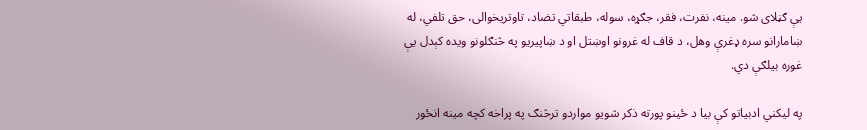يې ګڼلای شو. مینه، نفرت، فقر، جګړه، سوله، طبقاتي تضاد، تاوتریخوالی، حق تلفي، له ښامارانو سره ډغرې وهل، د قاف له غرونو اوښتل او د ښاپيریو په څنګلونو ویده کېدل یې غوره بیلګې دي.

په لیکني ادبیاتو کې بیا د ځینو پورته ذکر شویو مواردو ترڅنګ په پراخه کچه مینه انځور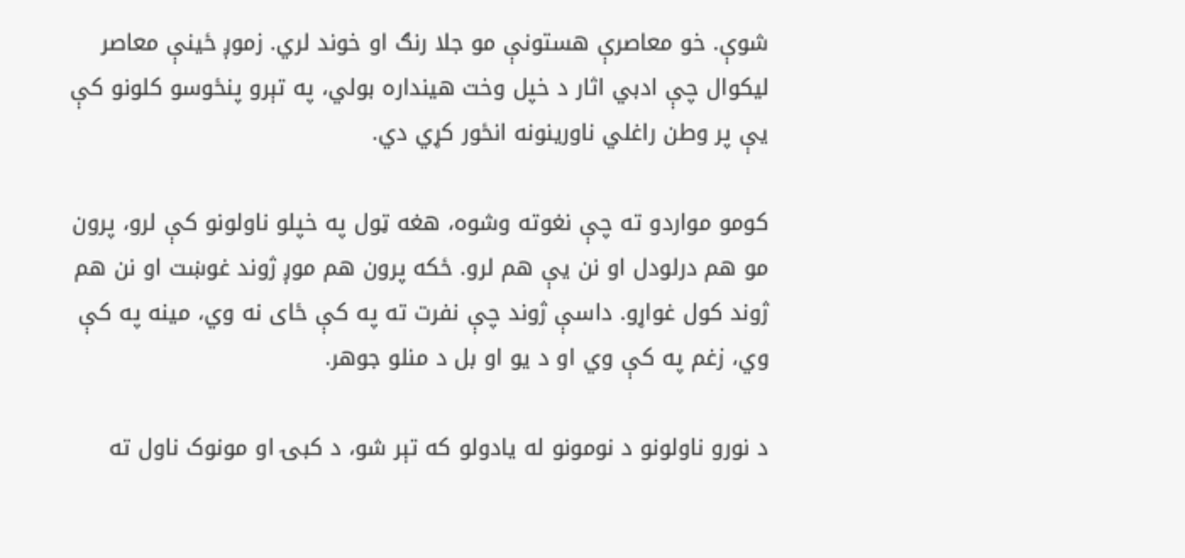شوې. خو معاصرې هستونې مو جلا رنګ او خوند لري. زموږ ځینې معاصر لیکوال چې ادبي اثار د خپل وخت هینداره بولي، په تېرو پنځوسو کلونو کې يې پر وطن راغلي ناورینونه انځور کړي دي.

کومو مواردو ته چې نغوته وشوه، هغه ټول په خپلو ناولونو کې لرو، پرون مو هم درلودل او نن يې هم لرو. ځکه پرون هم موږ ژوند غوښت او نن هم ژوند کول غواړو. داسې ژوند چې نفرت ته په کې ځای نه وي، مینه په کې وي، زغم په کې وي او د یو او بل د منلو جوهر.

د نورو ناولونو د نومونو له یادولو که تېر شو، د کبۍ او مونوک ناول ته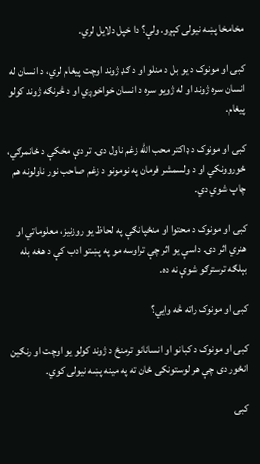مخامخا پښه نیولی کېږو. ولې؟ دا خپل دلایل لري.

کبۍ او مونوک د یو بل د منلو او د ګډ ژوند اوچت پیغام لري، د انسان له انسان سره ژوند او له ژويو سره د انسان خواخوږي او د څرنګه ژوند کولو پیغام.

کبۍ او مونوک د ډاکتر محب الله زغم ناول دی. تر دې مخکې د ځانمرګي، ځوروونکي او د ولسمشر فرمان په نومونو د زغم صاحب نور ناولونه هم چاپ شوي دي.

کبۍ او مونوک د محتوا او منځپانګې په لحاظ یو روزنیز، معلوماتي او هنري اثر دی. داسې يو اثر چې تراوسه مو په پښتو ادب کې د هغه بله بېلګه ترسترګو شوې نه ده.

کبۍ او مونوک راته څه وايي؟

کبۍ او مونوک د کبانو او انسانانو ترمنځ د ژوند کولو یو اوچت او رنګین انځور دی چې هر لوستونکی ځان ته په مينه پښه نیولی کوي.

کبۍ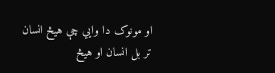او مونوک دا وايي چې هیڅ انسان تر بل انسان او هیڅ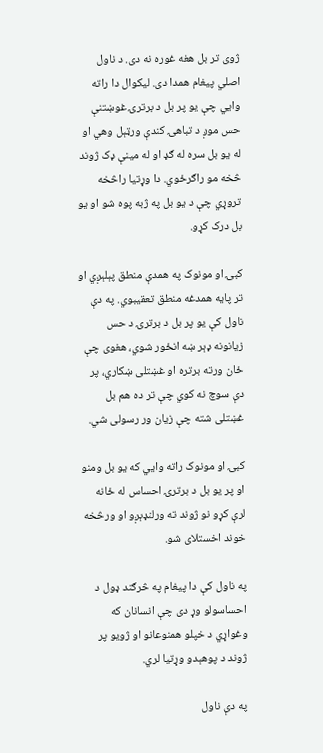ژوی تر بل هغه غوره نه دی. د ناول اصلي پیغام همدا دی. لیکوال دا راته وايي چې یو پر بل د برترۍ غوښتنې حس موږ د تباهۍ کندې ورټېل وهي او له یو بل سره له ګډ او له مینې ډک ژوند څخه مو راګرځوي. دا وړتیا راڅخه تروړي چې د يو بل په ژبه پوه شو او یو بل درک کړو.

کبۍ او مونوک په همدې منطق پېلېږي او تر پايه همدغه منطق تعقیبوي. په دې ناول کې يو پر بل د برترۍ د حس زیانونه ډېر ښه انځور شوي، هغوی چې ځان ورته برتره او غښتلی ښکاري، پر دې سوچ نه کوي چې تر ده هم بل غښتلی شته چې زیان ور رسولی شي.

کبۍ او مونوک راته وايي که یو بل ومنو او پر یو بل د برترۍ احساس له ځانه لرې کړو نو ژوند ته ورلنډېږو او ورڅخه خوند اخستلای شو.

په ناول کې دا پيغام په څرګند ډول د احساسولو وړ دی چې انسانان که وغواړي د خپلو همنوعانو او ژويو پر ژوند د پوهېدو وړتیا لري.

په دې ناول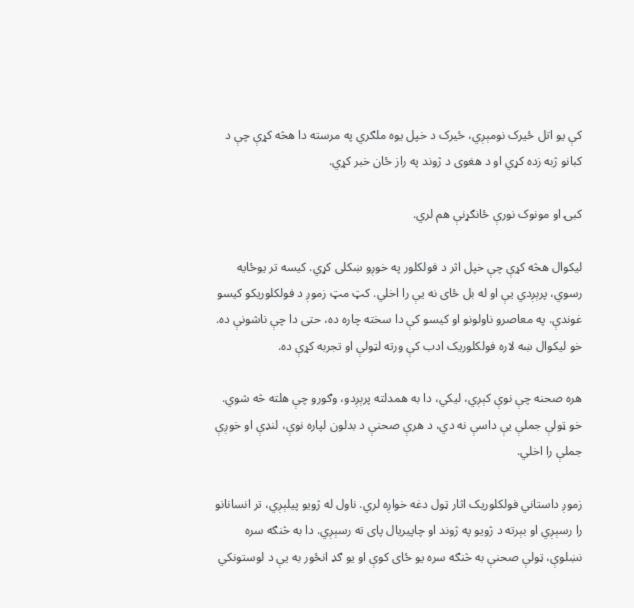کې یو اتل ځيرک نومېږي، ځيرک د خپل یوه ملګري په مرسته دا هڅه کړې چې د کبانو ژبه زده کړي او د هغوی د ژوند په راز ځان خبر کړي.

کبۍ او مونوک نورې ځانګړنې هم لري.

لیکوال هڅه کړې چې خپل اثر د فولکلور په خوږو ښکلی کړي. کیسه تر يوځایه رسوي، پرېږدي يې او له بل ځای نه يې را اخلي. کټ مټ زموږ د فولکلوریکو کیسو غوندې. په معاصرو ناولونو او کیسو کې دا سخته چاره ده، حتی دا چې ناشونې ده. خو لیکوال ښه لاره فولکلوریک ادب کې ورته لټولې او تجربه کړې ده.

هره صحنه چې نوې کېږي، لیکي، دا به همدلته پرېږدو، وګورو چې هلته څه شوي. خو ټولې جملې يې داسې نه دي، د هرې صحنې د بدلون لپاره نوې، لنډې او خوږې جملې را اخلي.

زموږ داستاني فولکلوریک اثار ټول دغه خواږه لري. ناول له ژویو پیلېږي، تر انسانانو را رسېږي او بېرته د ژویو په ژوند او چاپيریال پای ته رسېږي. دا به څنګه سره نښلوې، ټولې صحنې به څنګه سره یو ځای کوې او یو ګډ انځور به يې د لوستونکي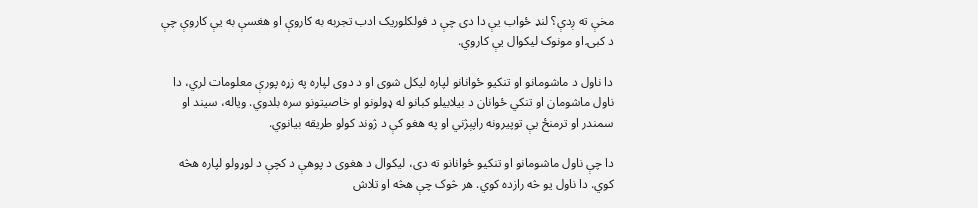مخې ته ږدې؟ لنډ ځواب يې دا دی چې د فولکلوریک ادب تجربه به کاروې او هغسې به يې کاروې چې د کبۍ او مونوک ليکوال يې کاروي.

دا ناول د ماشومانو او تنکیو ځوانانو لپاره لیکل شوی او د دوی لپاره په زړه پورې معلومات لري، دا ناول ماشومان او تنکي ځوانان د بیلابیلو کبانو له ډولونو او خاصیتونو سره بلدوي. ویاله، سیند او سمندر او ترمنځ يې توپيرونه راپېژني او په هغو کې د ژوند کولو طریقه بیانوي.

دا چې ناول ماشومانو او تنکیو ځوانانو ته دی، لیکوال د هغوی د پوهې د کچې د لوړولو لپاره هڅه کوي. دا ناول یو څه رازده کوي. هر څوک چې هڅه او تلاش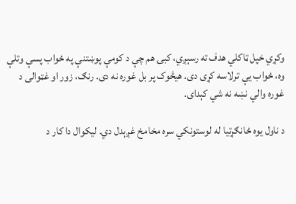وکړي خپل ټاکلي هدف ته رسېږي، کبۍ هم چې د کومې پوښتنې په ځواب پسې وتلې وه، ځواب يې ترلاسه کړی دی. هیڅوک پر بل غوره نه دی. رنګ، زور او غټوالی د غوره والي نښه نه شي کېدای.

د ناول یوه ځانګړتیا له لوستونکي سره مخامخ غږېدل دي. لیکوال دا کار د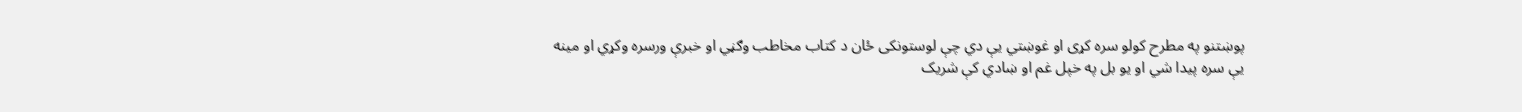پوښتنو په مطرح کولو سره کړی او غوښتي يې دي چې لوستونکی ځان د کتاب مخاطب وګڼي او خبرې ورسره وکړي او مینه يې سره پیدا شي او یو بل په خپل غم او ښادي کې شریک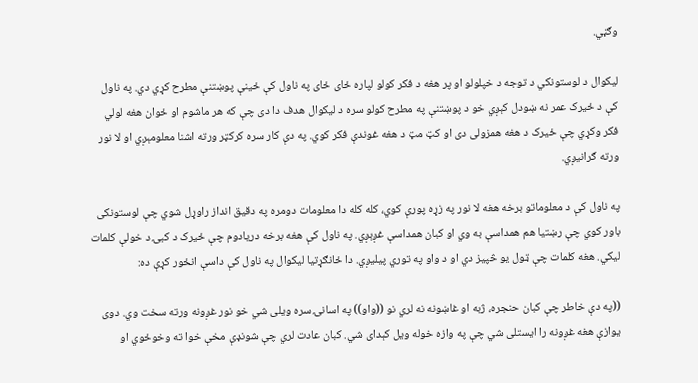وګڼي.

لیکوال د لوستونکي د توجه د خپلولو او پر هغه د فکر کولو لپاره ځای ځای په ناول کې ځینې پوښتنې مطرح کړي دي. په ناول کې د ځيرک عمر نه ښودل کېږي خو د پوښتنې په مطرح کولو سره د لیکوال هدف دا دی چې که هر ماشوم او ځوان هغه لولي فکر وکړي چې ځيرک د هغه همزولی دی او کټ مټ د هغه غوندې فکر کوي. په دې کار سره کرکټر ورته اشنا معلومېږي او لا نور ورته ګرانيږي.

په ناول کې د معلوماتو برخه هغه لا نور په زړه پورې کوي، کله کله دا معلومات دومره په دقیق انداز راوړل شوي چې لوستونکی باور کوي چې رښتيا هم همداسې به وي او کبان همداسې غږېږي. په ناول کې هغه برخه دریادوم چې ځيرک د کبۍ د خولې کلمات لیکي. هغه کلمات چې ټول یو څپيز دي او د واو په توري پیليږي. دا ځانګړتیا لیکوال په ناول کې داسې انځور کړې ده:

((په دې خاطر چې کبان حنجره، ژبه او غاښونه نه لري نو ((واو)) په اسانۍ سره ویلی شي خو نور غږونه ورته سخت وي. دوی یوازې هغه غږونه را ایستلی شي چې په وازه خوله ویل کېدای شي. کبان عادت لري چې شونډې مخې خوا ته وخوځوي او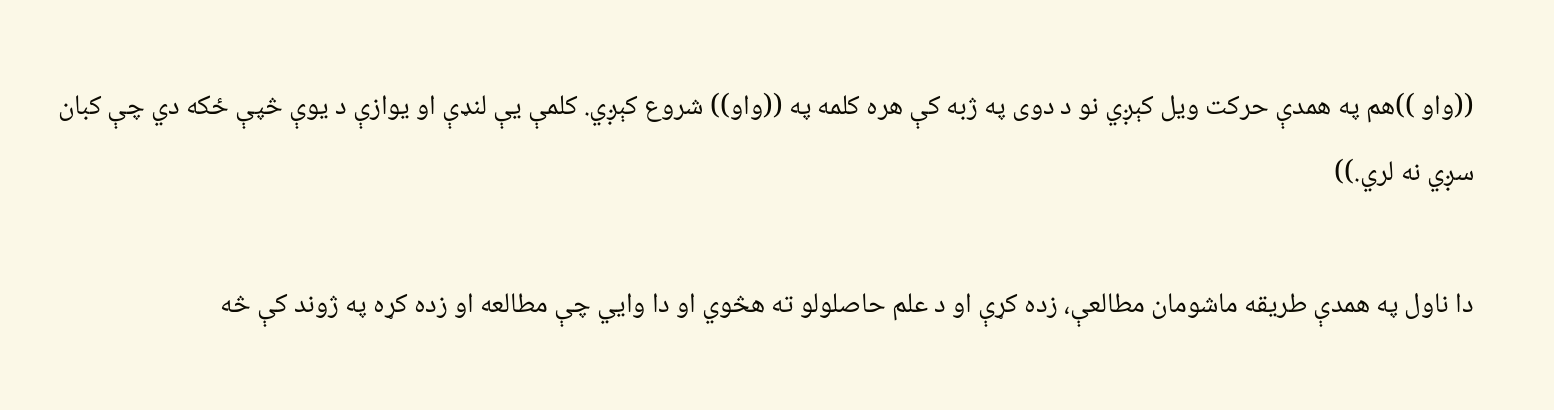((واو ))هم په همدې حرکت ویل کېږي نو د دوی په ژبه کې هره کلمه په ((واو)) شروع کېږي. کلمې یې لنډې او یوازې د یوې څپې ځکه دي چې کبان سږي نه لري.))

دا ناول په همدې طریقه ماشومان مطالعې، زده کړې او د علم حاصلولو ته هڅوي او دا وايي چې مطالعه او زده کړه په ژوند کې څه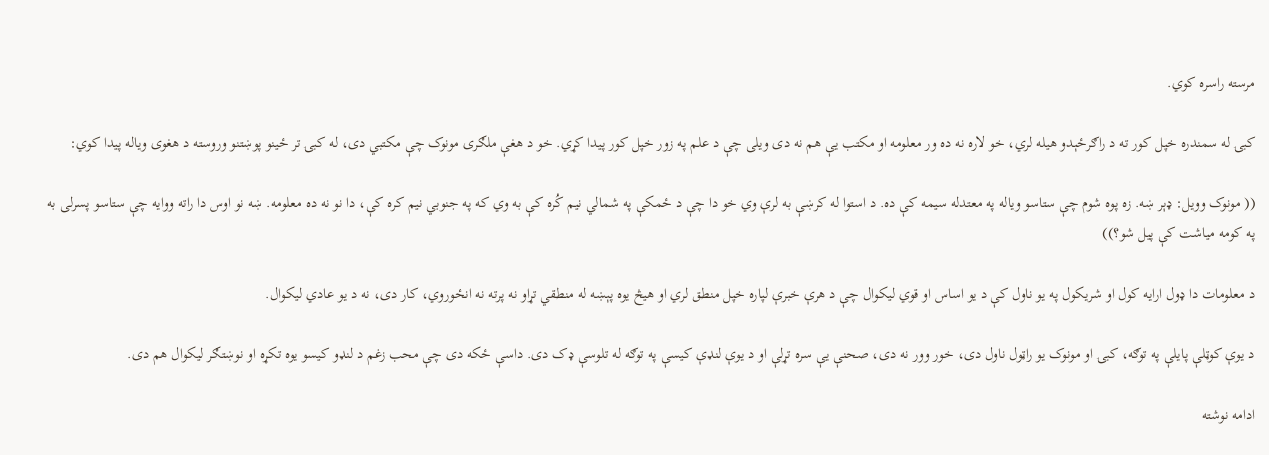مرسته راسره کوي.

کبۍ له سمندره خپل کور ته د راګرځېدو هیله لري، خو لاره نه ده ور معلومه او مکتب يې هم نه دی ویلی چې د علم په زور خپل کور پیدا کړي. خو د هغې ملګری مونوک چې مکتبي دی، له کبۍ تر ځینو پوښتنو وروسته د هغوی ویاله پیدا کوي:

(( مونوک وویل: ډېر ښه. زه پوه شوم چې ستاسو ویاله په معتدله سیمه کې ده. د استوا له کرښې به لرې وي خو دا چې د ځمکې په شمالي نیم کُره کې به وي که په جنوبي نیم کره کې، دا نو نه ده معلومه. ښه نو اوس دا راته ووایه چې ستاسو پسرلی به په کومه میاشت کې پیل شو؟))

د معلومات دا ډول ارایه کول او شریکول په یو ناول کې د یو اساس او قوي لیکوال چې د هرې خبرې لپاره خپل منطق لري او هیڅ یوه پېښه له منطقي تړاو نه پرته نه انځوروي، کار دی، نه د یو عادي لیکوال.

د یوې کوټلې پايلې په توګه، کبۍ او مونوک یو راټول ناول دی، خور وور نه دی، صحنې يې سره تړلې او د یوې لنډې کيسې په توګه له تلوسې ډک دی. داسې ځکه دی چې محب زغم د لنډو کیسو یوه تکړه او نوښتګر لیکوال هم دی.

ادامه نوشته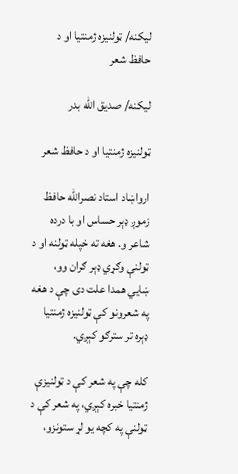لیکنه/ ټولنیزه ژمنتيا او د حافظ شعر

لیکنه/ صدیق الله بدر

ټولنیزه ژمنتيا او د حافظ شعر

ارواښاد استاد نصرالله حافظ زموږ ډېر حساس او با درده شاعر و. هغه ته خپله ټولنه او د ټولنې وګړي ډېر ګران وو، ښايي همدا علت دی چې د هغه په شعرونو کې ټولنیزه ژمنتیا ډېره تر سترګو کېږي.

کله چې په شعر کې د ټولنیزې ژمنتیا خبره کېږي، په شعر کې د ټولنې په کچه یو لړ ستونزو،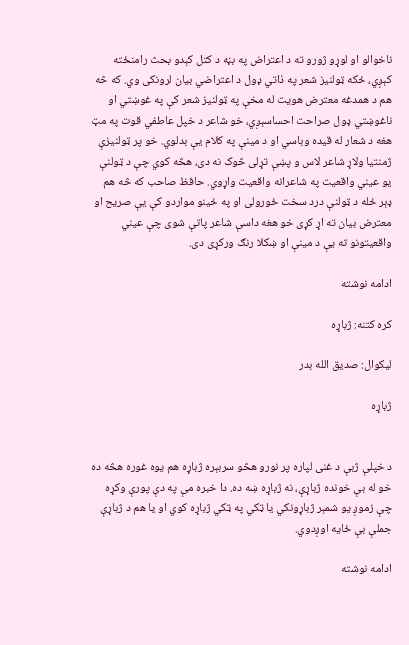ناخوالو او لوړو ژورو ته د اعتراض په بڼه د کتل کېدو بحث رامنځته کېږي، ځکه ټولنیز شعر په ذاتي ډول د اعتراضي بیان لرونکی وي. که څه هم د همدغه معترض هویت له مخې په ټولنیز شعر کې په غوښتي او ناغوښتي ډول صراحت احساسېږي، خو شاعر د خپل عاطفي قوت په مټ هغه د شعار له قیده وباسي او د مينې په کلام يې بدلوي. خو پر ټولنيزې ژمنتیا ولاړ شاعر لاس و پښې تړلی څوک نه دی، هڅه کوي چې د ټولنې یو عيني واقعیت په شاعرانه واقعیت واړوي. حافظ صاحب که څه هم ډېر ځله د ټولنې درد سخت ځورولی او په ځينو مواردو کې يې صریح او معترض بیان ته اړ کړی خو هغه داسې شاعر پاتې شوی چې عیني واقعیتونو ته يې د مينې او ښکلا رنګ ورکړی دی.

ادامه نوشته

کره کتنه: ژباړه

لیکوال: صدیق الله بدر

ژباړه


د خپلې ژبې د غنی لپاره پر نورو هڅو سربېره ژباړه هم يوه غوره هڅه ده خو له بې خونده ژباړې، نه ژباړه ښه ده. دا خبره مې په دې پورې وکړه چې زموږ یو شمېر ژباړونکي یا ټکي په ټکي ژباړه کوي او یا هم د ژباړې جملې بې ځایه اوږدوي.

ادامه نوشته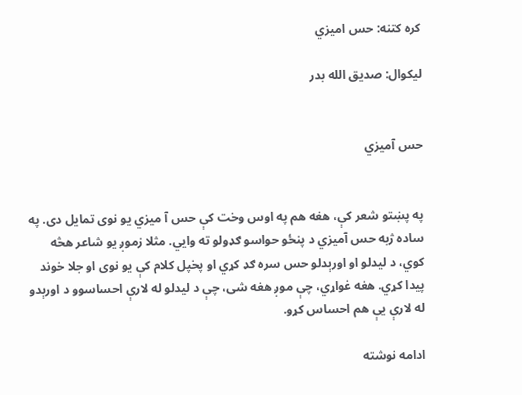کره کتنه: حس امیزي

لیکوال: صديق الله بدر


حس آميزي


په پښتو شعر کې، هغه هم په اوس وخت کې حس آ ميزي يو نوی تمايل دی. په ساده ژبه حس آميزي د پنځو حواسو ګډولو ته وايي. مثلا زموږ يو شاعر هڅه کوي، د ليدلو او اورېدلو حس سره ګډ کړي او پخپل کلام کې يو نوی او جلا خوند پیدا کړي. هغه غواړي، چې موږ هغه شی، چې د ليدلو له لارې احساسوو د اورېدو له لارې يې هم احساس کړو.

ادامه نوشته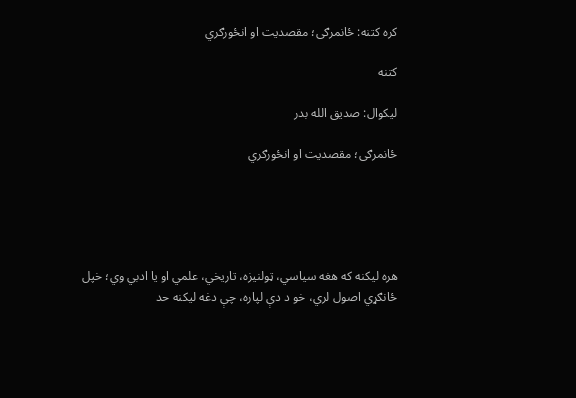کره کتنه: ځانمرګی؛ مقصديت او انځورګري

کتنه

ليکوال: صديق الله بدر

ځانمرګی؛ مقصديت او انځورګري





هره ليکنه که هغه سياسي، ټولنيزه، تاريخي، علمي او يا ادبي وي؛ خپل ځانګړي اصول لري، خو د دې لپاره، چې دغه ليکنه حد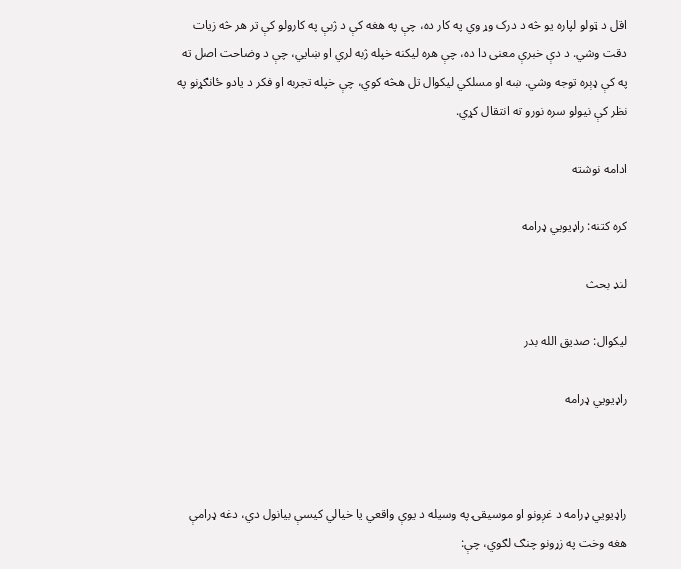اقل د ټولو لپاره يو څه د درک وړ وي په کار ده، چې په هغه کې د ژبې په کارولو کې تر هر څه زیات دقت وشي. د دې خبرې معنی دا ده، چې هره ليکنه خپله ژبه لري او ښايي، چې د وضاحت اصل ته په کې ډېره توجه وشي. ښه او مسلکي ليکوال تل هڅه کوي، چې خپله تجربه او فکر د يادو ځانګړنو په نظر کې نيولو سره نورو ته انتقال کړي.

ادامه نوشته

کره کتنه: راډيويي ډرامه

لنډ بحث

ليکوال: صديق الله بدر

راډيويي ډرامه



راډيويي ډرامه د غږونو او موسیقۍ په وسيله د يوې واقعي يا خيالي کيسې بیانول دي، دغه ډرامې هغه وخت په زړونو چنګ لګوي، چې: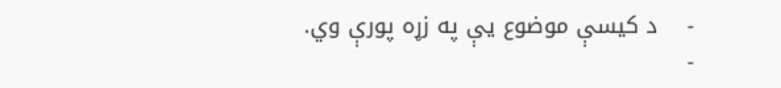-    د کيسې موضوع يې په زړه پورې وي.
-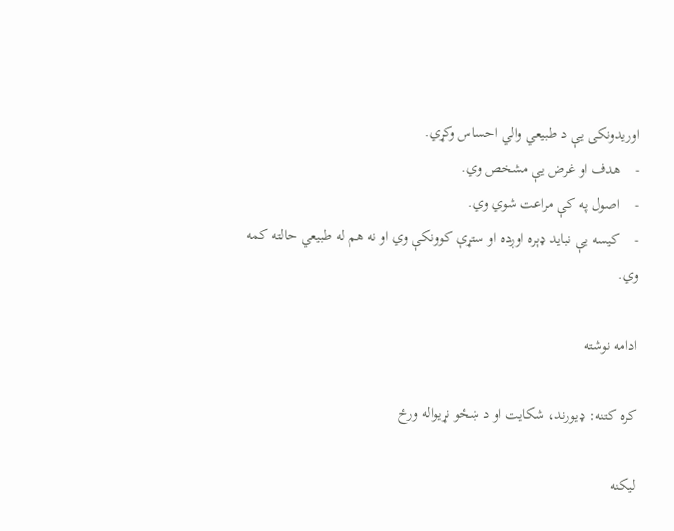اوريدونکی يې د طبیعي والي احساس وکړي.
-    هدف او غرض يې مشخص وي.
-    اصول په کې مراعت شوي وي.
-    کيسه يې نباید ډېره اوږده او ستړې کوونکې وي او نه هم له طبیعي حالته کمه وي.

ادامه نوشته

کره کتنه: ډيورند، شکایت او د ښځو نړيواله ورځ

لیکنه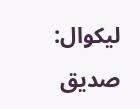لیکوال: صدیق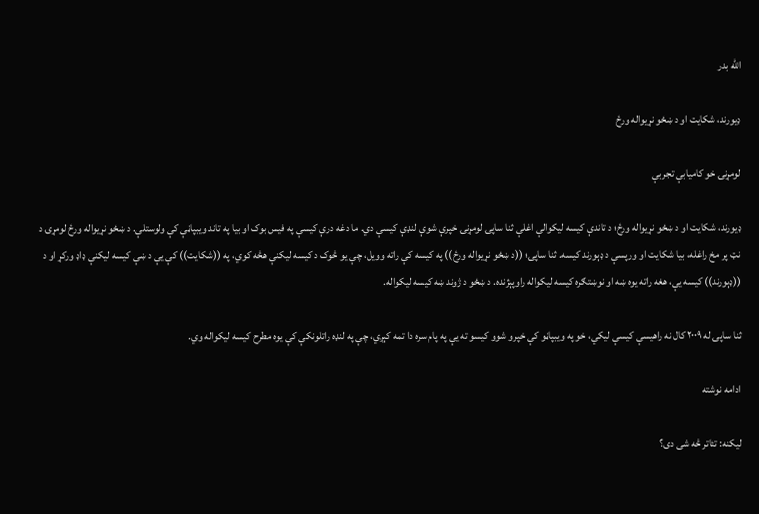الله بدر

ډيورند، شکایت او د ښځو نړيواله ورځ

لومړنۍ خو کاميابې تجربې

ډيورند، شکايت او د ښځو نړيواله ورځ؛ د تاندې کيسه ليکوالې اغلې ثنا ساپۍ لومړنۍ خپرې شوې لنډې کيسې دي. ما دغه درې کيسې په فيس بوک او بیا په تاند ويبپاڼې کې ولوستلې. د ښځو نړيواله ورځ لومړۍ د نټ پر مخ راغله، بيا شکايت او ورپسې د ډېورند کيسه. ثنا ساپۍ؛ ((د ښځو نړيواله ورځ)) په کيسه کې راته وويل، چې يو څوک د کيسه ليکنې هڅه کوي، په ((شکايت)) کې يې د ښې کيسه ليکنې ډاډ ورکړ او د ((ډېورند)) کیسه يې، هغه راته يوه ښه او نوښتګره کيسه ليکواله راوپېژنده. د ښځو د ژوند ښه کيسه ليکواله.

ثنا ساپۍ له ۲۰۰۹ کال نه راهيسې کيسې ليکي، خو په ويبپاڼو کې خپرو شوو کيسو ته يې په پام سره دا تمه کېږي، چې په لنډه راتلونکې کې يوه مطرح کيسه ليکواله وي.

ادامه نوشته

ليکنه: تئاتر څه شی دی؟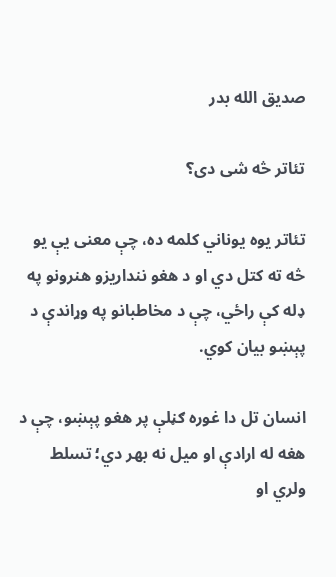صديق الله بدر

تئاتر څه شی دی؟

تئاتر يوه يوناني کلمه ده، چې معنی يې يو څه ته کتل دي او د هغو ننداريزو هنرونو په ډله کې راځي، چې د مخاطبانو په وړاندې د پېښو بیان کوي.

انسان تل دا غوره ګڼلې پر هغو پېښو، چې د هغه له ارادې او میل نه بهر دي؛ تسلط ولري او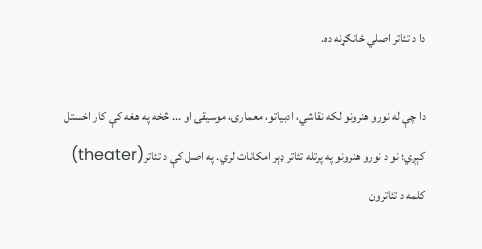دا د تئاتر اصلي ځانګړنه ده.

دا چې له نورو هنرونو لکه نقاشي، ادبیاتو، معمارۍ، موسیقۍ او ... څخه په هغه کې کار اخستل کېږي؛ نو د نورو هنرونو په پرتله تئاتر ډېر امکانات لري. په اصل کې د تئاتر(theater) کلمه د تئاترون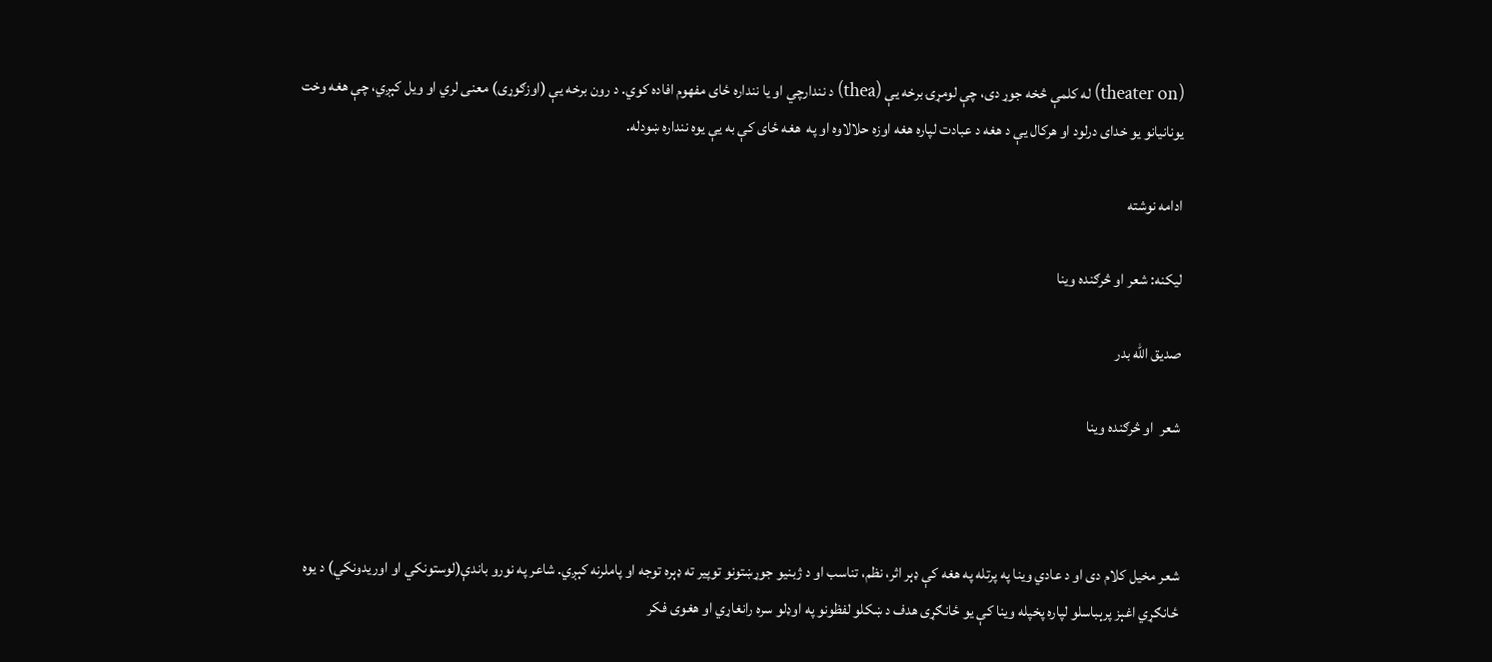(theater on) له کلمې څخه جوړ دی، چې لومړۍ برخه يې (thea) د نندارچي او يا ننداره ځای مفهوم افاده کوي. د رون برخه يې (اوزګوړی) معنی لري او ويل کېږي، چې هغه وخت يونانيانو يو خدای درلود او هرکال يې د هغه د عبادت لپاره هغه اوزه حلالاوه او په  هغه ځای کې به يې يوه ننداره ښودله.

ادامه نوشته

ليکنه: شعر او څرګنده وينا

صديق الله بدر

شعر  او څرګنده وينا



شعر مخيل کلام دی او د عادي وينا په پرتله په هغه کې ډېر اثر، نظم، تناسب او د ژبنيو جوړښتونو توپير ته ډېره توجه او پاملرنه كېږي. شاعر په نورو باندې(لوستونکي او اوريدونکي) د يوه ځانګړي اغېز پرېباسلو لپاره پخپله وينا کې يو ځانګړی هدف د ښکلو لفظونو په اوډلو سره رانغاړي او هغوی فکر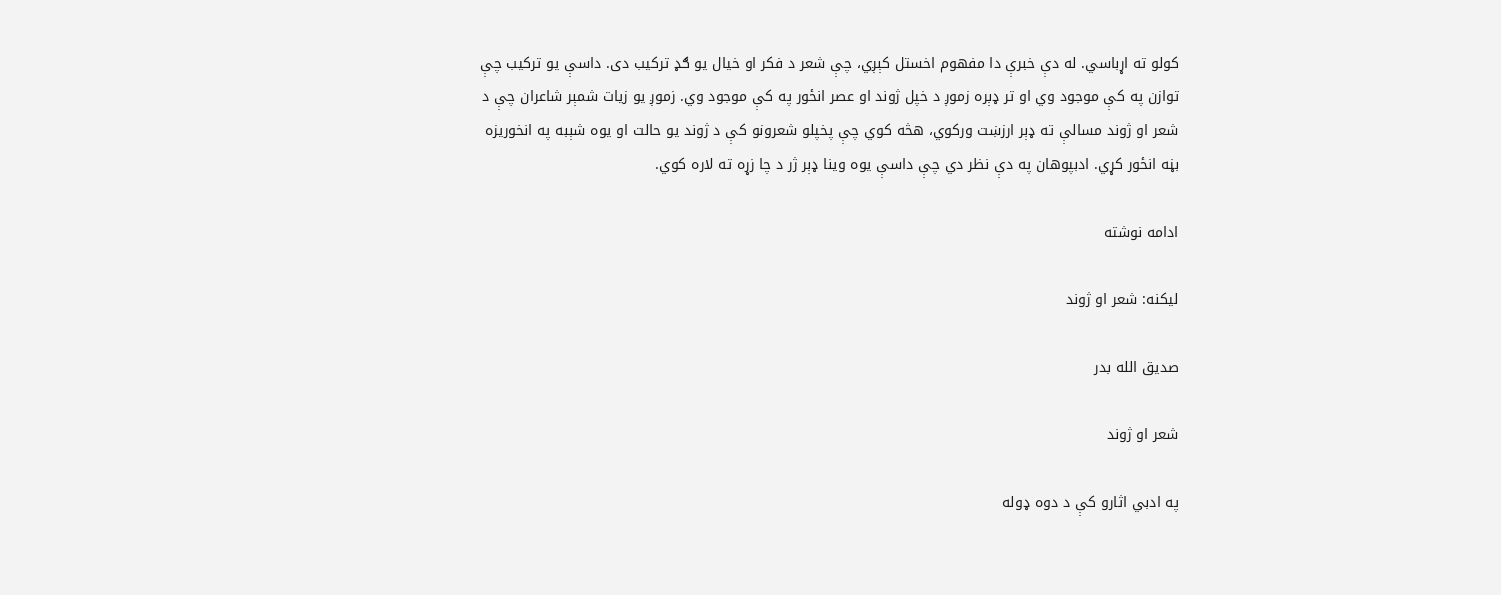کولو ته اړباسي. له دې خبرې دا مفهوم اخستل کېږي، چې شعر د فکر او خيال يو ګډ ترکيب دی. داسې يو ترکيب چې توازن په کې موجود وي او تر ډېره زموږ د خپل ژوند او عصر انځور په کې موجود وي. زموږ يو زيات شمېر شاعران چې د شعر او ژوند مسالې ته ډېر ارزښت ورکوي، هڅه کوي چې پخپلو شعرونو کې د ژوند يو حالت او يوه شېبه په انخوريزه بڼه انځور کړي. ادبپوهان په دې نظر دي چې داسې يوه وينا ډېر ژر د چا زړه ته لاره کوي.

ادامه نوشته

ليکنه: شعر او ژوند

صديق الله بدر

شعر او ژوند

په ادبي اثارو کې د دوه ډوله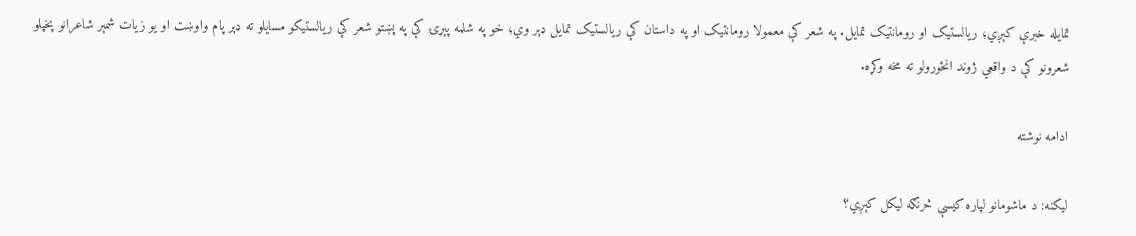تمایله خبرې کېږي؛ ریالستیک او رومانتیک تمایل. په شعر کې معمولا رومانتیک او په داستان کې ریالستیک تمایل ډېر وي؛ خو په شلمه پېړۍ کې په پښتو شعر کې ريالستيکو مسايلو ته ډېر پام واوښت او يو زیات شمېر شاعرانو پخپلو شعرونو کې د واقعي ژوند انځورولو ته مخه وکړه.

ادامه نوشته

ليکنه: د ماشومانو لپاره کيسې څرنګه ليکل کېږي؟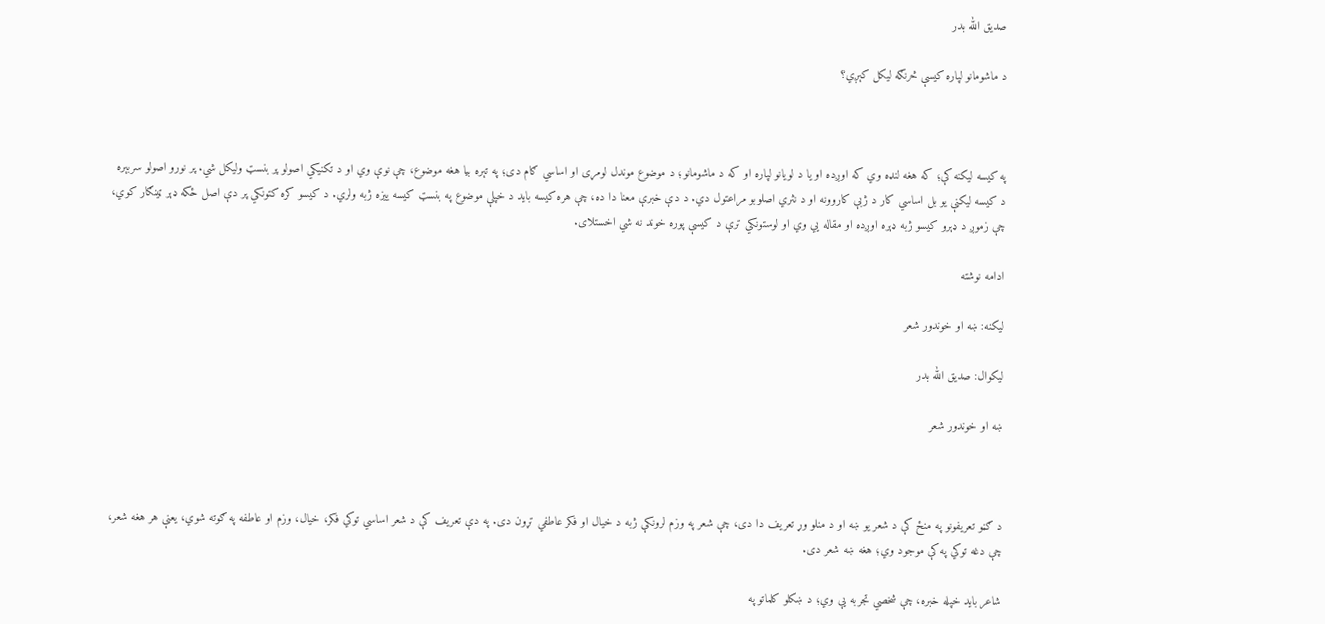صديق الله بدر

د ماشومانو لپاره کيسې څرنګه ليکل کېږي؟



په کيسه ليکنه کې؛ که هغه لنډه وي که اوږده او يا د لویانو لپاره او که د ماشومانو؛ د موضوع موندل لومړی او اساسي ګام دی؛ په تېره بيا هغه موضوع، چې نوې وي او د تکنيکي اصولو پر بنسټ وليکل شي. پر نورو اصولو سربېره د کيسه ليکنې يو بل اساسي کار د ژبې کاروونه او د نثري اصلوبو مراعتول دي. د دې خبرې معنا دا ده، چې هره کيسه بايد د خپلې موضوع په بنسټ کيسه ييزه ژبه ولري. د کيسو کره کتونکي پر دې اصل ځکه ډېر ټينګار کوي، چې زموږ د ډېرو کيسو ژبه ډېره اوږده او مقاله يي وي او لوستونکي ترې د کيسې پوره خوند نه شي اخستلای.

ادامه نوشته

لیکنه: ښه او خوندور شعر

لیکوال: صديق الله بدر

ښه او خوندور شعر



د ګڼو تعريفونو په منځ کې د شعر يو ښه او د منلو وړ تعريف دا دی، چې شعر په وزم لرونکې ژبه د خيال او فکر عاطفي تړون دی. په دې تعریف کې د شعر اساسي توکي فکر، خيال، وزم او عاطفه په ګوته شوي، یعنې هر هغه شعر، چې دغه توکي په کې موجود وي؛ هغه ښه شعر دی.

شاعر باید خپله خبره، چې شخصي تجربه يې وي؛ د ښکلو کلماتو په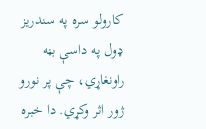کارولو سره په سندريز ډول په داسې بڼه راونغاړي، چې پر نورو ژور اثر وکړي. دا خبره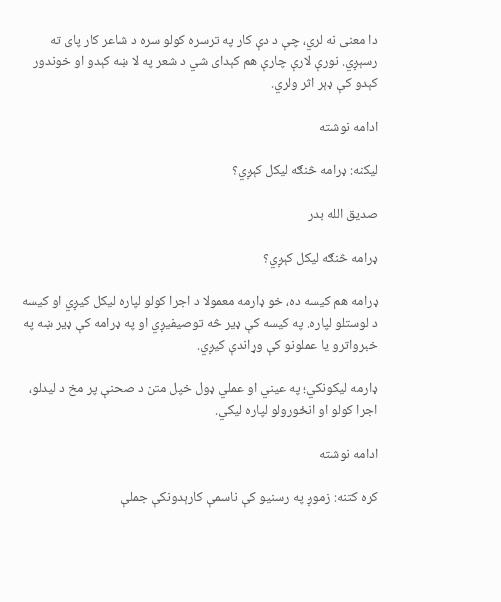دا معنی نه لري، چې د دې کار په ترسره کولو سره د شاعر کار پای ته رسېږي. نورې لارې چارې هم کېدای شي د شعر په لا ښه کېدو او خوندور کېدو کې ډېر اثر ولري.

ادامه نوشته

لیکنه: ډرامه څنګه ليکل کېږي؟

صدیق الله بدر

ډرامه څنګه ليکل کېږي؟

ډرامه هم کیسه ده، خو ډارمه معمولا د اجرا کولو لپاره لیکل کیږي او کیسه د لوستلو لپاره. په کیسه کې ډیر څه توصیفیږي او په ډرامه کې ډیر ښه په خبرواترو یا عملونو کې وړاندې کیږي.

ډارمه ليکونکي؛ په عيني او عملي ډول خپل متن د صحنې پر مخ د ليدلو، اجرا کولو او انځورولو لپاره ليکي.

ادامه نوشته

کره کتنه: زموږ په رسنيو کې ناسمې کارېدونکې جملې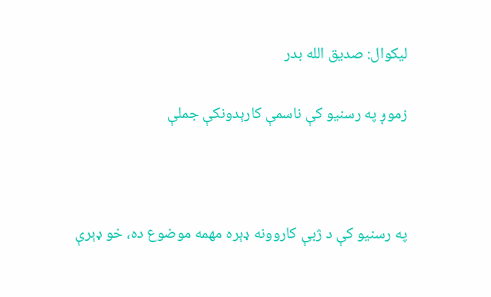ليکوال: صدیق الله بدر

زموږ په رسنيو کې ناسمې کارېدونکې جملې



په رسنيو کې د ژبې کاروونه ډېره مهمه موضوع ده، خو ډېرې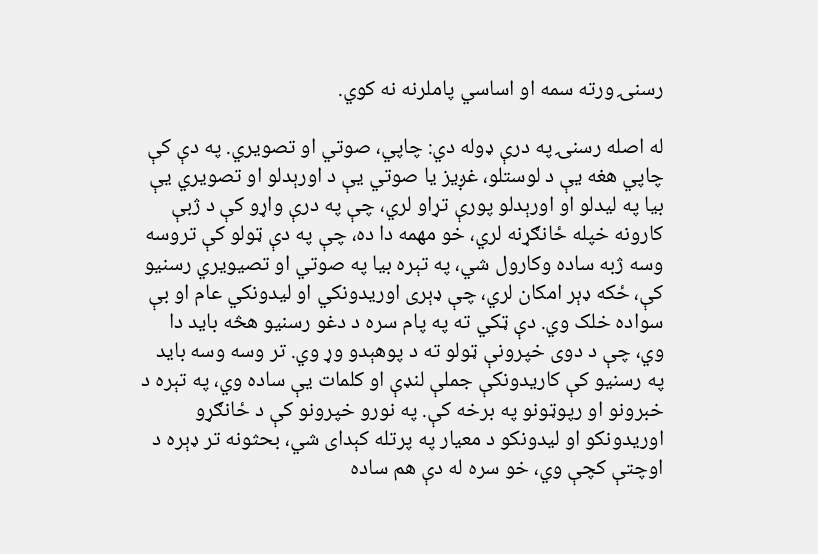رسنۍ ورته سمه او اساسي پاملرنه نه کوي.

له اصله رسنۍ په درې ډوله دي: چاپي، صوتي او تصویري. په دې کې چاپي هغه يې د لوستلو، غږيز یا صوتي يې د اورېدلو او تصویري يې بيا په ليدلو او اورېدلو پورې تړاو لري، چې په درې واړو کې د ژبې کارونه خپله ځانګړنه لري، خو مهمه دا ده، چې په دې ټولو کې تروسه وسه ژبه ساده وکارول شي، په تېره بيا په صوتي او تصیویري رسنيو کې، ځکه ډېر امکان لري، چې ډېری اوريدونکي او ليدونکي عام او بې سواده خلک وي. دې ټکي ته په پام سره د دغو رسنیو هڅه باید دا وي، چې د دوی خپرونې ټولو ته د پوهېدو وړ وي. تر وسه وسه باید په رسنیو کې کاریدونکې جملې لنډې او کلمات يې ساده وي، په تېره د خبرونو او رپوټونو په برخه کې. په نورو خپرونو کې د ځانګړو اوريدونکو او ليدونکو د معيار په پرتله کېدای شي، بحثونه تر ډېره د اوچتې کچې وي، خو سره له دې هم ساده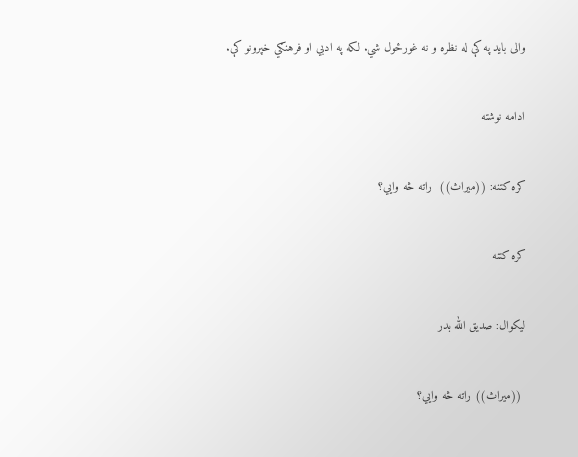والی باید په کې له نظره و نه غورځول شي. لکه په ادبي او فرهنګي خپرونو کې.

ادامه نوشته

کره کتنه: ((ميراث))  راته څه وايي؟

کره کتنه

ليکوال: صديق الله بدر

 ((ميراث)) راته څه وايي؟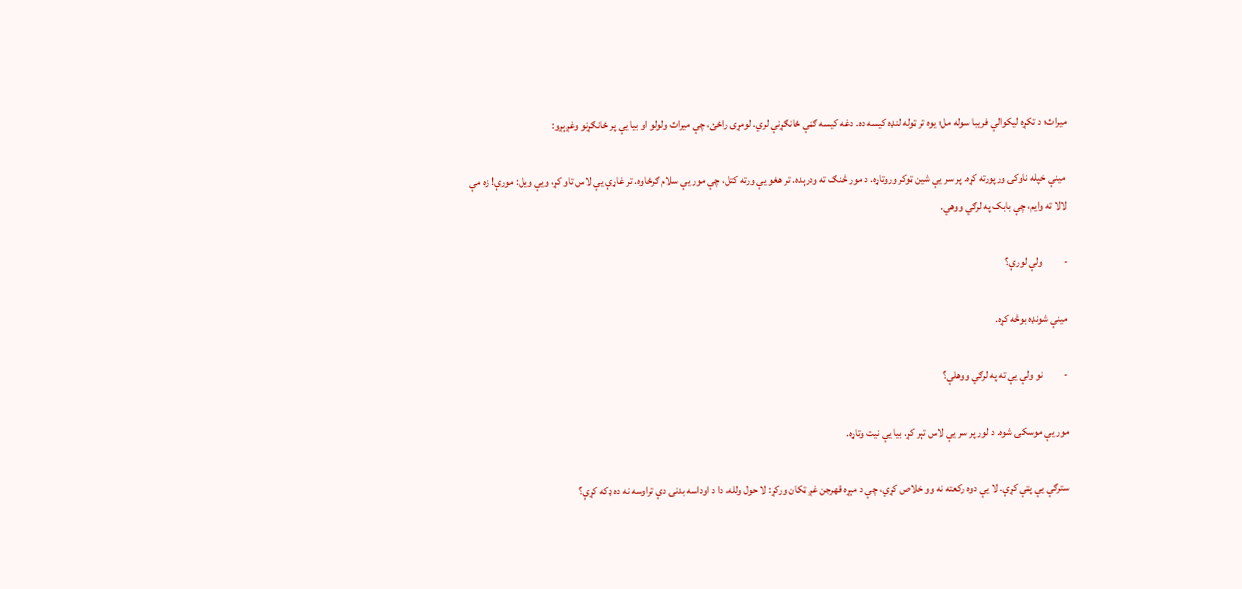ميراث؛ د تکړه ليکوالې فریبا سوله مل؛ يوه تر ټوله لنډه کيسه ده. دغه کيسه ګڼې ځانګړنې لري. لومړی راځئ، چې ميراث ولولو او بيا يې پر ځانګړنو وغږېږو:

 مينې خپله ناوکۍ ورپورته کړه. پر سر يې شين ټوکر وروتاړه. د مور څنګ ته ودرېده. تر هغو يې ورته کتل، چې مور يې سلام ګرځاوه. تر غاړې يې لاس تاو کړ، ويې ويل: مورې! زه مې لالا ته وايم، چې بابک په لرګي ووهي.

-          ولې لورې؟

مينې شونډه بوڅه کړه.

-          نو ولې يې ته په لرګي ووهلې؟

مور يې موسکۍ شوه. د لور پر سر يې لاس تېر کړ. بيا يې نيت وتاړه.

سترګې يې پټې کړې. لا يې دوه رکعته نه وو خلاص کړي، چې د مېړه قهرجن غږ ټکان ورکړ: لا حول ولله، دا د اوداسه بدنۍ دې تراوسه نه ده ډکه کړې؟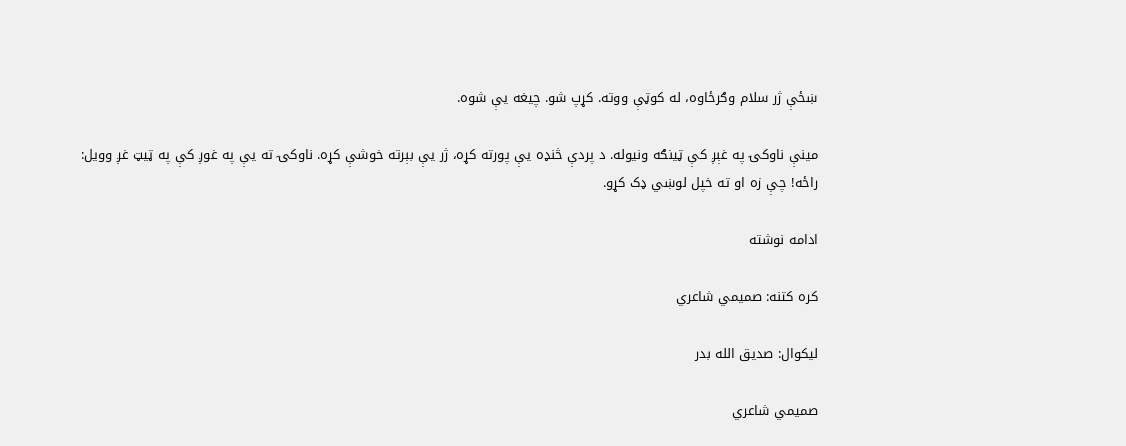ښځې ژر سلام وګرځاوه، له کوټې ووته. کړپ شو. چيغه يې شوه.

مينې ناوکۍ په غېږ کې ټينګه ونيوله. د پردې څنډه يې پورته کړه، ژر يې بېرته خوشې کړه. ناوکۍ ته يې په غوږ کې په ټيټ غږ وويل: راځه! چې زه او ته خپل لوښي ډک کړو.

ادامه نوشته

کره کتنه: صميمي شاعري

ليکوال: صديق الله بدر

صميمي شاعري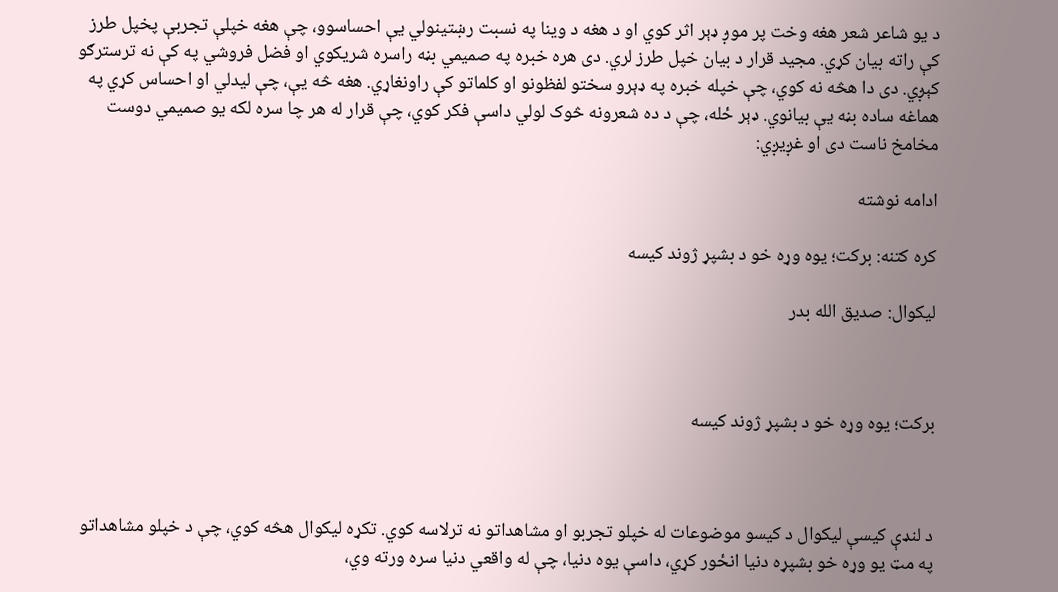د يو شاعر شعر هغه وخت پر موږ ډېر اثر کوي او د هغه د وينا په نسبت رښتينولي يې احساسوو، چې هغه خپلې تجربې پخپل طرز کې راته بيان کړي. مجيد قرار د بيان خپل طرز لري. دی هره خبره په صميمي بڼه راسره شريکوي او فضل فروشي په کې نه ترسترګو کېږي. دی دا هڅه نه کوي، چې خپله خبره په ډېرو سختو لفظونو او کلماتو کې راونغاړي. هغه څه يې، چې ليدلي او احساس کړي په هماغه ساده بڼه يې بيانوي. ډېر ځله، چې د ده شعرونه څوک لولي داسې فکر کوي، چې قرار له هر چا سره لکه يو صميمي دوست مخامخ ناست دی او غږيږي:

ادامه نوشته

کره کتنه: برکت؛ يوه وړه خو د بشپړ ژوند کيسه

ليکوال: صديق الله بدر



برکت؛ يوه وړه خو د بشپړ ژوند کيسه



د لنډې کيسې ليکوال د کيسو موضوعات له خپلو تجربو او مشاهداتو نه ترلاسه کوي. تکړه ليکوال هڅه کوي، چې د خپلو مشاهداتو په مټ يو وړه خو بشپړه دنيا انځور کړي، داسې يوه دنيا، چې له واقعي دنيا سره ورته وي،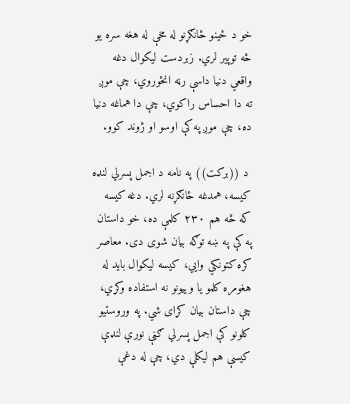خو د ځينو ځانګړنو له مخې له هغه سره يو څه توپیر لري. زبردست ليکوال دغه واقعي دنيا داسې رڼه انځوروي، چې موږ ته دا احساس راکوي، چې دا هماغه دنیا ده، چې موږ په کې اوسو او ژوند کوو.

 د ((برکت)) په نامه د اجمل پسرلي لنډه کيسه، همدغه ځانګړنه لري. دغه کیسه که څه هم ۲۳۰ کلمې ده، خو داستان په کې په ښه توګه بیان شوی دی. معاصر کره کتونکي وايي، کيسه ليکوال باید له هغومره کلمو یا وييونو نه استفاده وکړي، چې داستان بیان کړای شي. په وروستيو کلونو کې اجمل پسرلي ګڼې نورې لنډې کيسې هم ليکلې دي، چې له دغې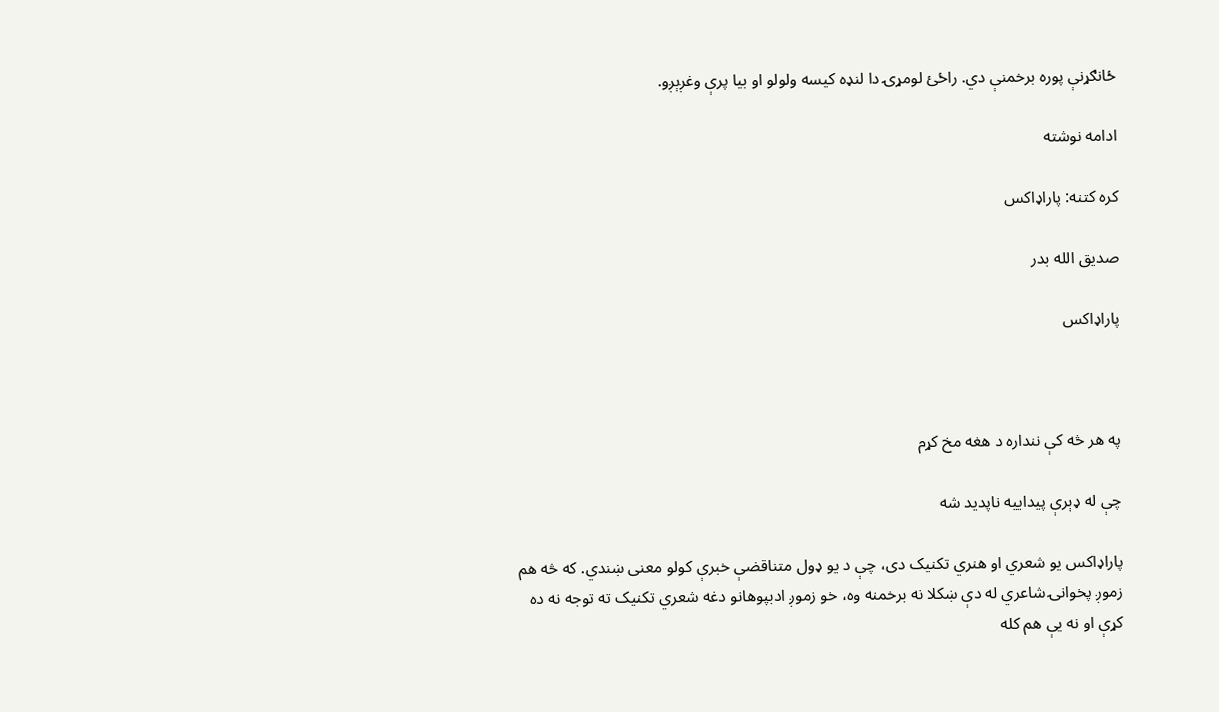ځانګړنې پوره برخمنې دي. راځئ لومړۍ دا لنډه کيسه ولولو او بیا پرې وغږېږو.

ادامه نوشته

کره کتنه: پاراډاکس

صدیق الله بدر

پاراډاکس



په هر څه کې ننداره د هغه مخ کړم

چې له ډېرې پیداييه ناپديد شه

پاراډاکس يو شعري او هنري تکنيک دی، چې د يو ډول متناقضې خبرې کولو معنی ښندي. که څه هم زموږ پخوانۍ شاعري له دې ښکلا نه برخمنه وه، خو زموږ ادبپوهانو دغه شعري تکنيک ته توجه نه ده کړې او نه يې هم کله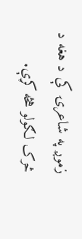زموږ په شاعرۍ کې د هغه د څرک لګولو هڅه کړې.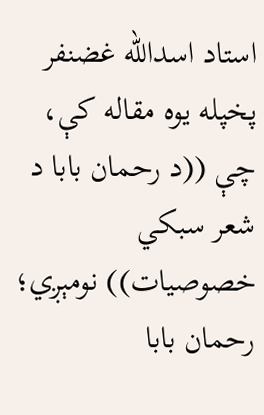استاد اسدالله غضنفر پخپله يوه مقاله کې، چې ((د رحمان بابا د شعر سبکي خصوصیات)) نومېږي؛ رحمان بابا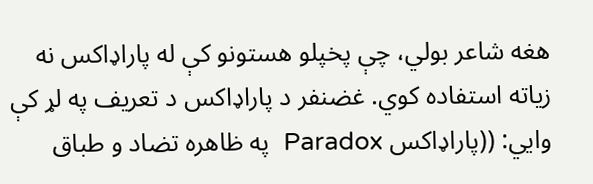هغه شاعر بولي، چې پخپلو هستونو کې له پاراډاکس نه زیاته استفاده کوي. غضنفر د پاراډاکس د تعریف په لړ کې وايي: ((پاراډاکس Paradox  په ظاهره تضاد و طباق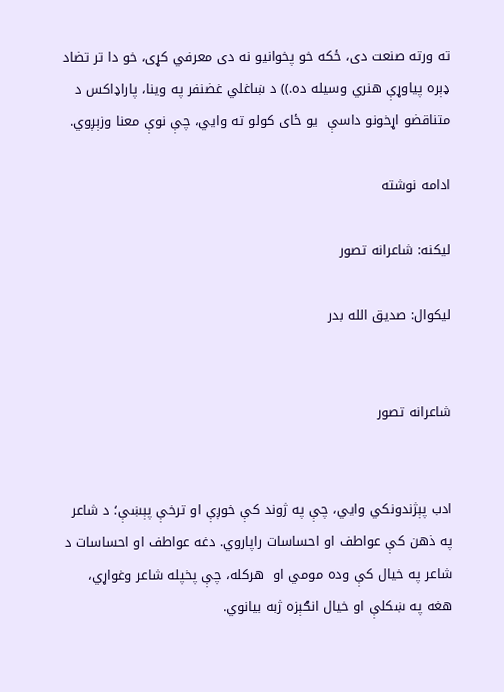ته ورته صنعت دى، ځکه خو پخوانيو نه دى معرفي کړى، خو دا تر تضاد ډېره پياوړې هنري وسيله ده.)) د ښاغلي غضنفر په وينا، پاراډاکس د متناقضو اړخونو داسې  يو ځاى کولو ته وايي، چې نوې معنا وزېږوي.

ادامه نوشته

ليکنه: شاعرانه تصور

ليکوال: صديق الله بدر


شاعرانه تصور


ادب پېژندونکي وايي، چې په ژوند کې خوږې او ترخې پېښې؛ د شاعر په ذهن کې عواطف او احساسات راپاروي. دغه عواطف او احساسات د شاعر په خيال کې وده مومي او  هرکله، چې پخپله شاعر وغواړي، هغه په ښکلې او خيال انګېزه ژبه بيانوي.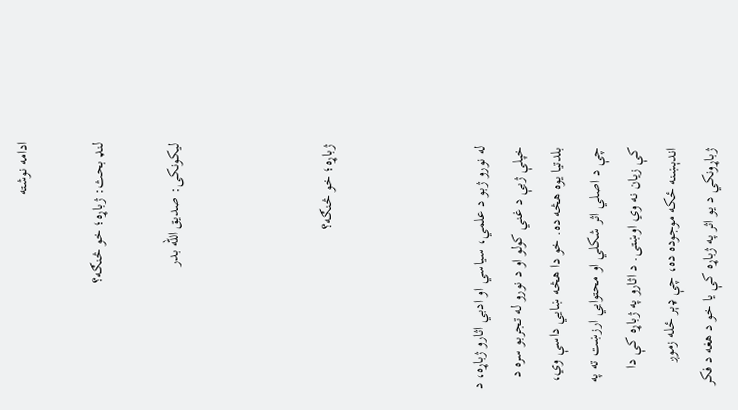ادامه نوشته

لنډ بحث: ژباړه؛ خو څنګه؟

ليکونکی: صديق الله بدر



ژباړه؛ خو څنګه؟



له نورو ژبو د علمي، سياسي او ادبي اثارو ژباړه، د خپلې ژبې د غني کولو او د نورو له تجربو سره د بلدتيا يوه هڅه ده. خو دا هڅه ښايي داسې وي، چې د اصلي اثر شکلي او محتوايي ارزښت ته په کې زيان نه وي اوښتی. د اثارو په ژباړه کې دا اندېښنه ځکه موجوده ده، چې ډېر ځله زموږ ژباړونکي د يو اثر په ژباړه کې يا خو د هغه د فکر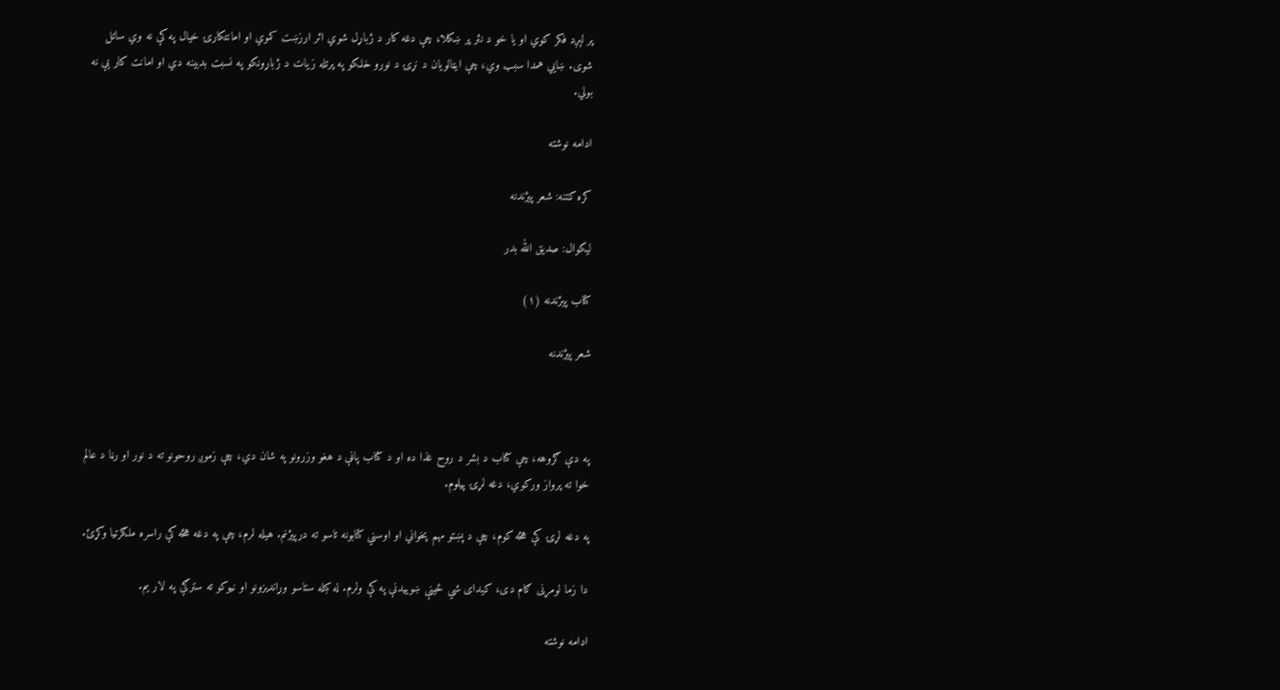پر لېږد فکر کوي او يا خو د نثر پر ښکلا، چې دغه کار د ژباړل شوي اثر ارزښت کموي او امانتکارۍ خيال په کې نه وي ساتل شوی. ښايي همدا سبب وي، چې ايټالويان د نړۍ د نورو خلکو په پرتله زيات د ژباړونکو په نسبت بدبينه دي او امانت کار يې نه بولي.

ادامه نوشته

کره کتنه: شعر پیژندنه

لیکوال: صدیق الله بدر

کتاب پیژندنه (۱)

شعر پیژندنه



په دې ګروهه، چې كتاب د بشر د روح غذا ده او د كتاب پاڼې د هغو وزرونو په شان دي، چې زموږ روحونو ته د نور او رڼا د عالم خوا ته پرواز وركوي، دغه لړۍ پیلوم.

په دغه لړۍ کې هڅه کوم، چې د پښتو مهم پخواني او اوسني کتابونه تاسو ته درپیژنم. هیله لرم، چې په دغه هڅه کې راسره ملګرتیا وکړئ.

دا زما لومړنى ګام دى، كيداى شي ځينې ښوييدنې په كې ولرم. له کبله ستاسو وړانديزونو او نيوكو ته سترګې په لار یم.

ادامه نوشته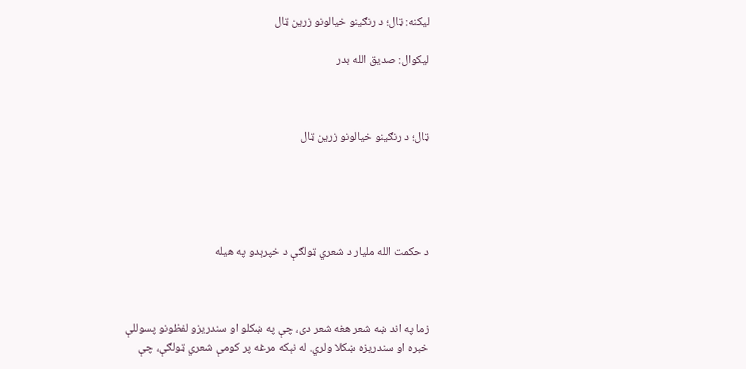لیکنه: ټال؛ د رنګينو خيالونو زرين ټال

ليكوال: صديق الله بدر



ټال؛ د رنګينو خيالونو زرين ټال





د حكمت الله مليار د شعري ټولګې د خپرېدو په هيله



زما په اند ښه شعر هغه شعر دى، چې په ښكلو او سندريزو لفظونو پسوللې خبره او سندريزه ښكلا ولري. له نېكه مرغه پر كومې شعري ټولګې، چې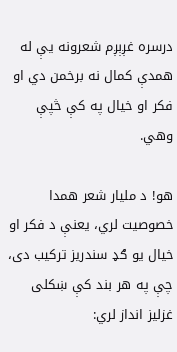درسره غږېږم شعرونه يې له همدې كمال نه برخمن دي او فكر او خيال په كې څپې وهي.

هو! د مليار شعر همدا خصوصيت لري، يعنې د فكر او خيال يو ګډ سندريز تركيب دى، چې په هر بند كې ښكلى غزليز انداز لري: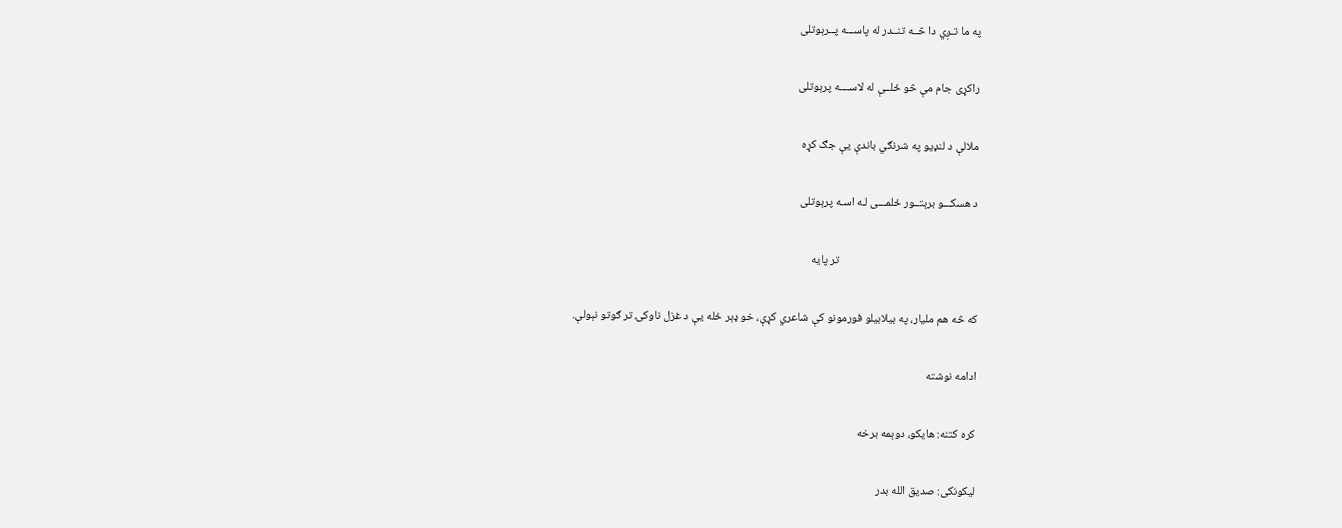په ما تـږي دا څــه تنــدر له پاســـه پــرېوتلى

راكړى جام مې څو ځلــې له لاســــه پرېوتلى

ملالې د لنډيو په شرنګي باندې يې جګ كړه

د هسكـــو برېتــور ځلمـــى لـه اسـه پرېوتلى

                                                    تر پايه

كه څه هم مليار، په بيلابيلو فورمونو كې شاعري كړې، خو ډېر ځله يې د غزل ناوكۍ تر ګوتو نېولې.

ادامه نوشته

كره كتنه: هايكو، دوېمه برخه

ليكونكى: صديق الله بدر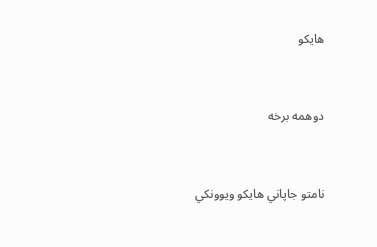هايكو



دوهمه برخه



نامتو جاپاني هايكو ويوونكي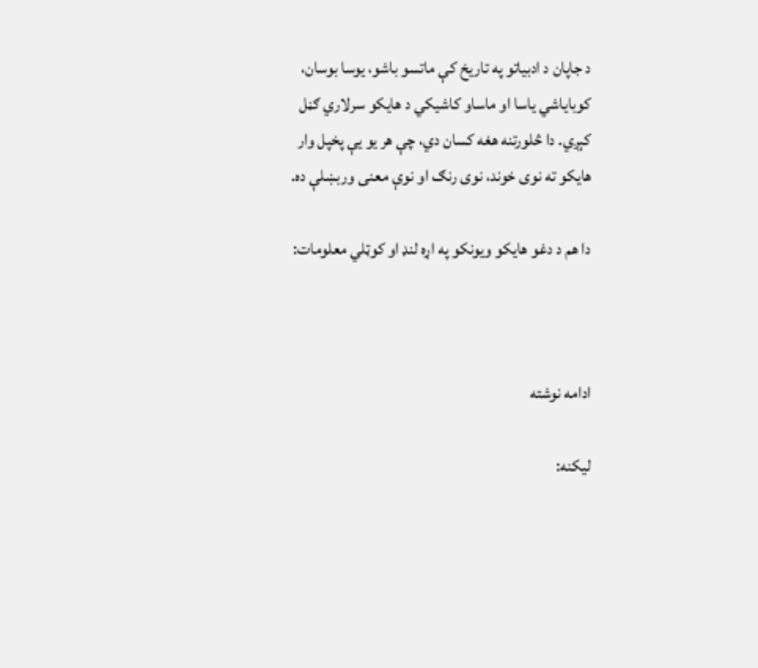د جاپان د ادبياتو په تاريخ كې ماتسو باشو، يوسا بوسان، كوباياشي ياسا او ماساو كاشيكي د هايكو سرلاري ګڼل كېږي. دا څلورتنه هغه كسان دي، چې هر يو يې پخپل وار هايكو ته نوى خوند، نوى رنګ او نوې معنى وربښلې ده.

دا هم د دغو هايكو ويونكو په اړه لنډ او كوټلي معلومات:



ادامه نوشته

ليكنه: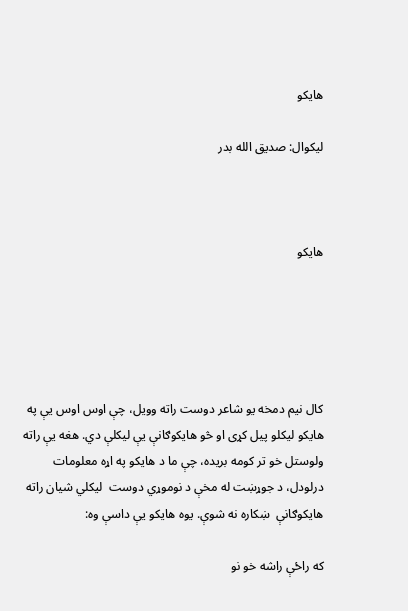هايكو

ليكوال: صديق الله بدر



هايكو





كال نيم دمخه يو شاعر دوست راته وويل، چې اوس اوس يې په هايكو ليكلو پيل كړى او څو هايكوګانې يې ليكلې دي. هغه يې راته ولوستل خو تر كومه بريده، چې ما د هايكو په اړه معلومات درلودل، د جوړښت له مخې د نوموړي دوست  ليكلي شيان راته هايكوګانې  ښكاره نه شوې. يوه هايكو يې داسې وه:

كه راځې راشه خو نو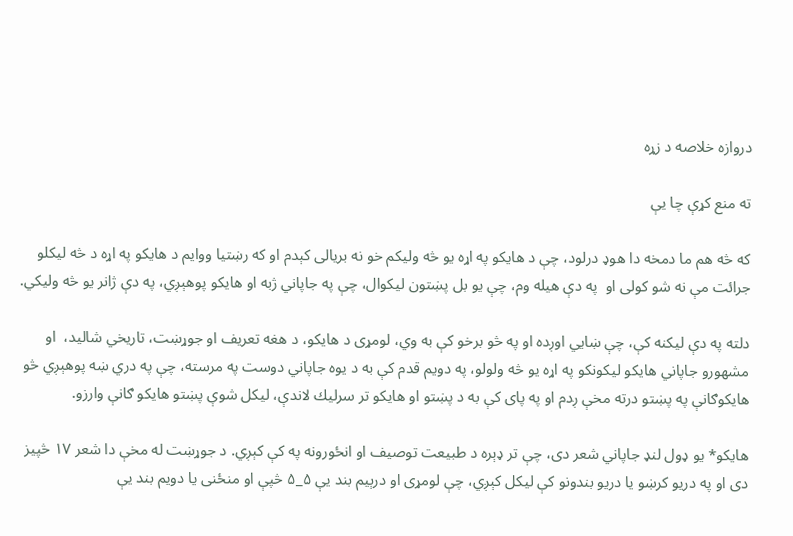دروازه خلاصه د زړه

ته منع كړې چا يې

كه څه هم ما دمخه دا هوډ درلود، چې د هايكو په اړه يو څه وليكم خو نه بريالى كېدم او كه رښتيا ووايم د هايكو په اړه د څه ليكلو جرائت مې نه شو كولى او  په دې هيله وم، چې يو بل پښتون ليكوال، چې په جاپاني ژبه او هايكو پوهېږي، په دې ژانر يو څه وليكي.

دلته په دې ليكنه كې، چې ښايي اوږده او په څو برخو كې به وي، لومړى د هايكو، د هغه تعريف او جوړښت، تاريخي شاليد،  او مشهورو جاپاني هايكو ليكونكو په اړه يو څه ولولو، په دويم قدم كې به د يوه جاپاني دوست په مرسته، چې په دري ښه پوهېږي څو هايكوګانې په پښتو درته مخې ږدم او په پاى كې به د پښتو او هايكو تر سرليك لاندې، ليكل شوې پښتو هايكو ګانې وارزو.

هايكو* يو ډول لنډ جاپاني شعر دى، چې تر ډېره د طبيعت توصيف او انځورونه په كې كېږي. د جوړښت له مخې دا شعر ۱۷ څپيز دى او په دريو كرښو يا دريو بندونو كې ليكل كېږي، چې لومړى او درېيم بند يې ۵_۵ څپې او منځنى يا دويم بند يې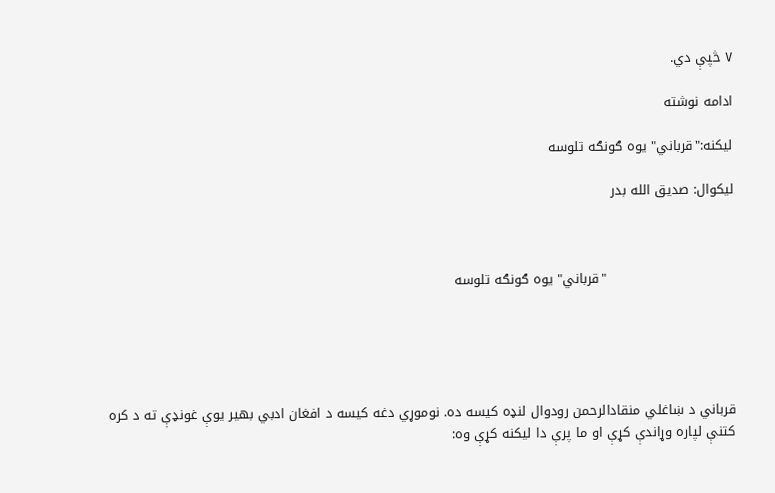۷ څپې دي.

ادامه نوشته

لیکنه:"قرباني" يوه ګونګه تلوسه

ليكوال: صديق الله بدر



                             "قرباني" يوه ګونګه تلوسه





قرباني د ښاغلي منقادالرحمن رودوال لنډه كيسه ده. نوموړي دغه كيسه د افغان ادبي بهير يوې غونډې ته د كره كتنې لپاره وړاندې كړې او ما پرې دا ليكنه كړې وه: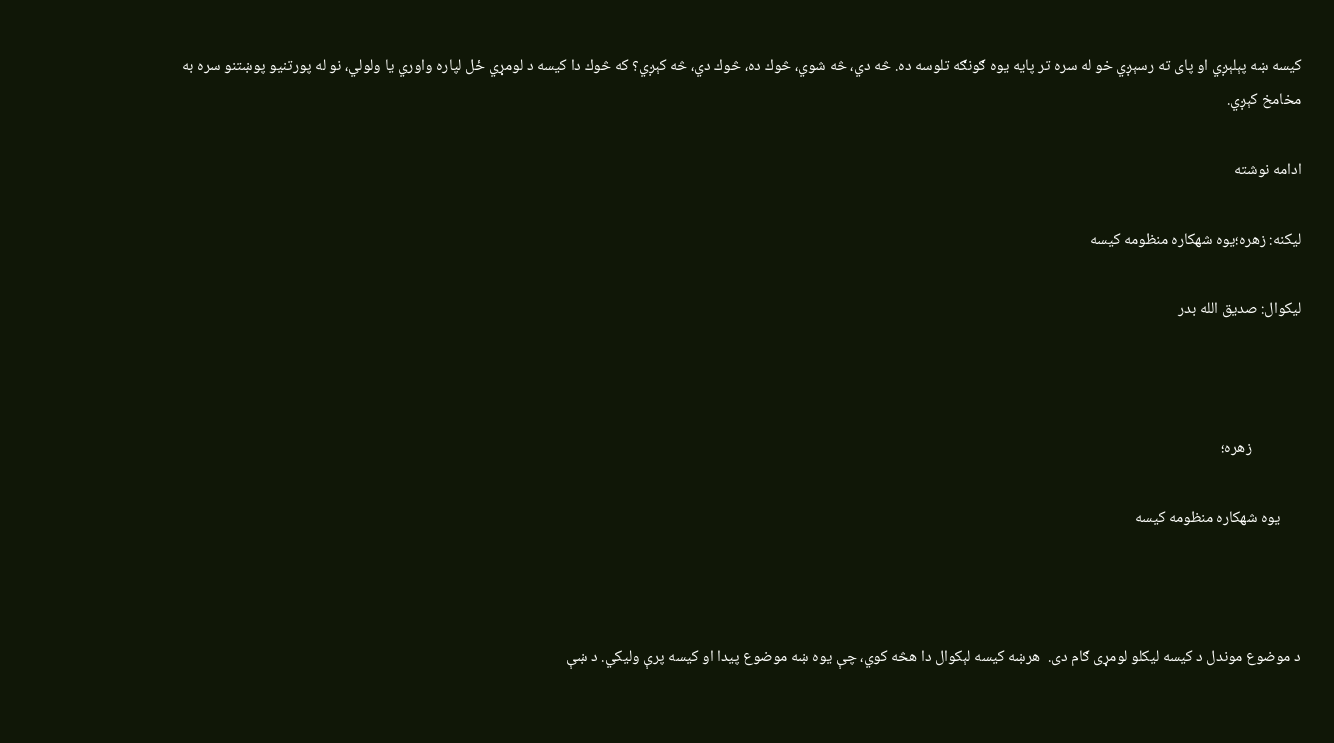كيسه ښه پېلېږي او پاى ته رسېږي خو له سره تر پايه يوه ګونګه تلوسه ده. څه دي، څه شوي، څوك ده، څوك دي، څه كېږي؟ كه څوك دا كيسه د لومړي ځل لپاره واوري يا ولولي، نو له پورتنيو پوښتنو سره به مخامخ كېږي.

ادامه نوشته

ليكنه: زهره؛يوه شهكاره منظومه كيسه

ليكوال: صديق الله بدر



              زهره؛

      يوه شهكاره منظومه كيسه



د موضوع موندل د كيسه ليكلو لومړى ګام دى.  هرښه كيسه لېكوال دا هڅه كوي، چې يوه ښه موضوع پيدا او كيسه پرې وليكي. د ښې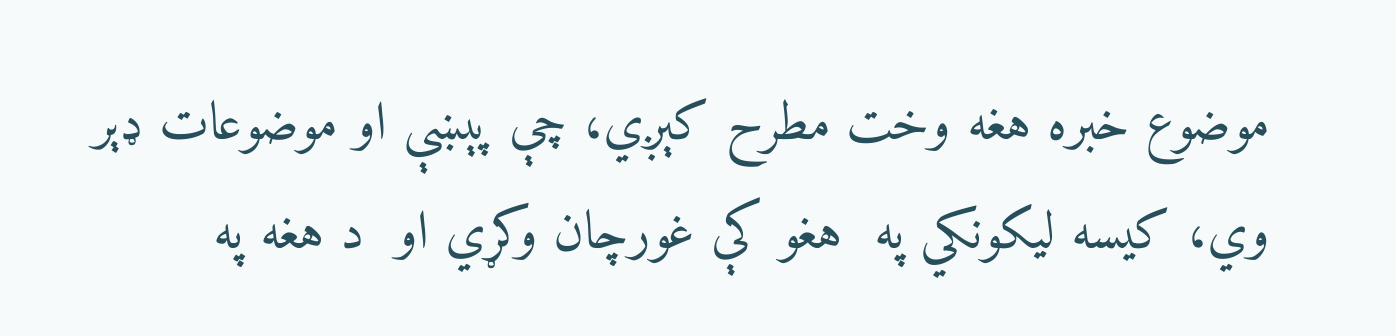موضوع خبره هغه وخت مطرح كېږي، چې پېښې او موضوعات ډېر وي، كيسه ليكونكي په  هغو كې غورچان وكړي او  د هغه په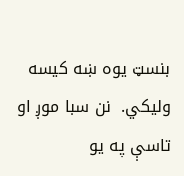بنسټ يوه ښه كيسه وليكي.  نن سبا موږ او  تاسې په يو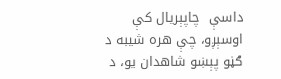داسې  چاپېريال كې اوسېږو، چې هره شيبه د ګڼو پېښو شاهدان يو، د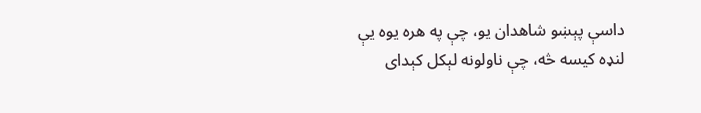داسې پېښو شاهدان يو، چې په هره يوه يې لنډه كيسه څه، چې ناولونه لېكل كېداى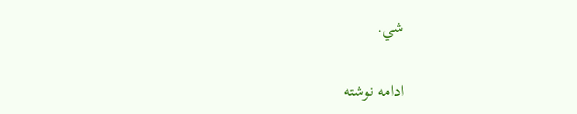شي.

ادامه نوشته